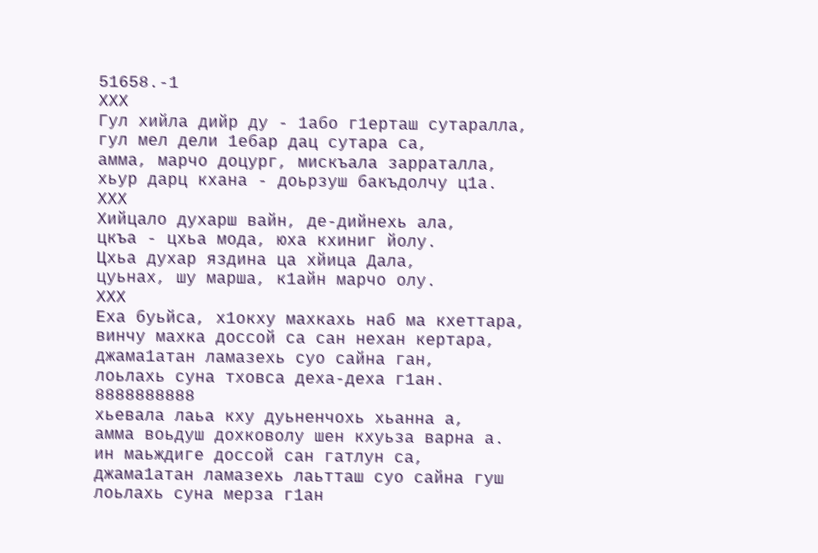51658.-1
ХХХ
Гул хийла дийр ду - 1або г1ерташ сутаралла,
гул мел дели 1ебар дац сутара са,
амма, марчо доцург, мискъала зарраталла,
хьур дарц кхана - доьрзуш бакъдолчу ц1а.
ХХХ
Хийцало духарш вайн, де-дийнехь ала,
цкъа - цхьа мода, юха кхиниг йолу.
Цхьа духар яздина ца хйица Дала,
цуьнах, шу марша, к1айн марчо олу.
ХХХ
Еха буьйса, х1окху махкахь наб ма кхеттара,
винчу махка доссой са сан нехан кертара,
джама1атан ламазехь суо сайна ган,
лоьлахь суна тховса деха-деха г1ан.
8888888888
хьевала лаьа кху дуьненчохь хьанна а,
амма воьдуш дохковолу шен кхуьза варна а.
ин маьждиге доссой сан гатлун са,
джама1атан ламазехь лаьтташ суо сайна гуш
лоьлахь суна мерза г1ан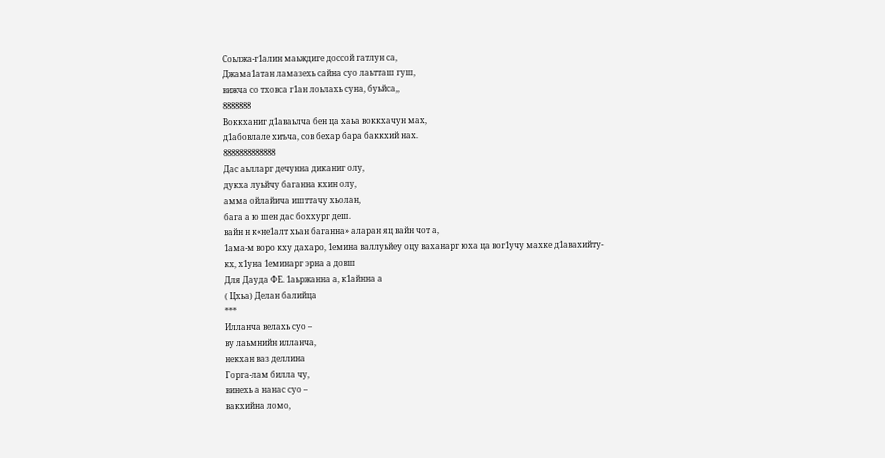Соьлжа-г1алин маьждиге доссой гатлун са,
Джама1атан ламазехь сайна суо лаьтташ гуш,
вижча со тховса г1ан лоьлахь суна, буьйса,,
8888888
Воккханиг д1аваьлча бен ца хаьа воккхачун мах,
д1абовлале хиъча, сов бехар бара баккхий нах.
8888888888888
Дас аьлларг дечунна диканиг олу,
дукха луьйчу баганна кхин олу,
амма ойлайича ишттачу хьолан,
бага а ю шен дас боххург деш.
вайн н к«не1алт хьан баганна» аларан яц вайн чот а,
1ама-м воро кху дахаро, 1емина валлуьйеу оцу ваханарг юха ца вог1учу махке д1авахийту-кх, х1уна 1еминарг эрна а довш
Для Дауда ФЕ. 1аьржанна а, к1айнна а
( Цхьа) Делан балийца
***
Илланча велахь суо –
ву лаьмнийн илланча,
некхан ваз деллина
Горга-лам билла чу,
винехь а нанас суо –
вакхийна ломо,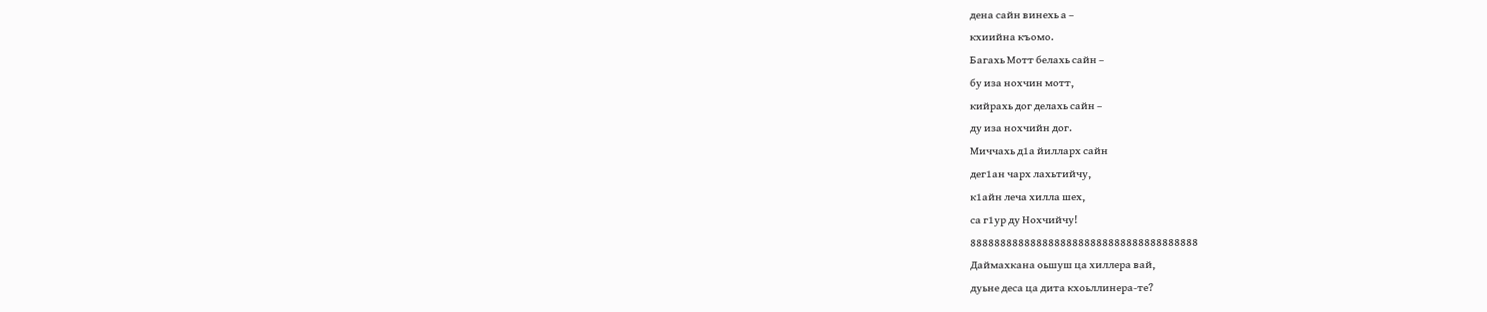дена сайн винехь а –
кхиийна къомо.
Багахь Мотт белахь сайн –
бу иза нохчин мотт,
кийрахь дог делахь сайн –
ду иза нохчийн дог.
Миччахь д1а йилларх сайн
дег1ан чарх лахьтийчу,
к1айн леча хилла шех,
са г1ур ду Нохчийчу!
88888888888888888888888888888888888888
Даймахкана оьшуш ца хиллера вай,
дуьне деса ца дита кхоьллинера-те?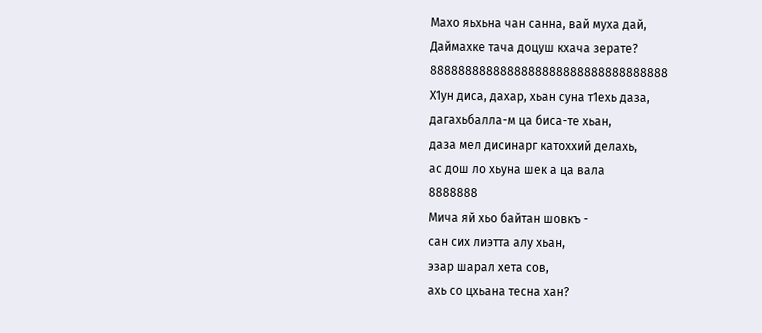Махо яьхьна чан санна, вай муха дай,
Даймахке тача доцуш кхача зерате?
8888888888888888888888888888888888
Х1ун диса, дахар, хьан суна т1ехь даза,
дагахьбалла-м ца биса-те хьан,
даза мел дисинарг катоххий делахь,
ас дош ло хьуна шек а ца вала
8888888
Мича яй хьо байтан шовкъ -
сан сих лиэтта алу хьан,
эзар шарал хета сов,
ахь со цхьана тесна хан?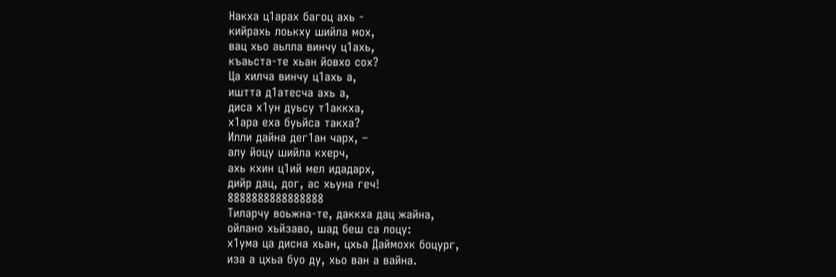Накха ц1арах багоц ахь -
кийрахь лоькху шийла мох,
вац хьо аьлла винчу ц1ахь,
къаьста-те хьан йовхо сох?
Ца хилча винчу ц1ахь а,
иштта д1атесча ахь а,
диса х1ун дуьсу т1аккха,
х1ара еха буьйса такха?
Илли дайна дег1ан чарх, –
алу йоцу шийла кхерч,
ахь кхин ц1ий мел идадарх,
дийр дац, дог, ас хьуна геч!
8888888888888888
Тиларчу воьжна-те, даккха дац жайна,
ойлано хьйзаво, шад беш са лоцу:
х1ума ца дисна хьан, цхьа Даймохк боцург,
иза а цхьа буо ду, хьо ван а вайна.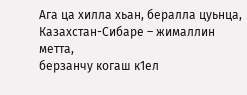Ага ца хилла хьан, бералла цуьнца,
Казахстан-Сибаре – жималлин метта,
берзанчу когаш к1ел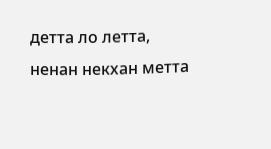детта ло летта,
ненан некхан метта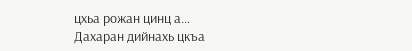цхьа рожан цинц а…
Дахаран дийнахь цкъа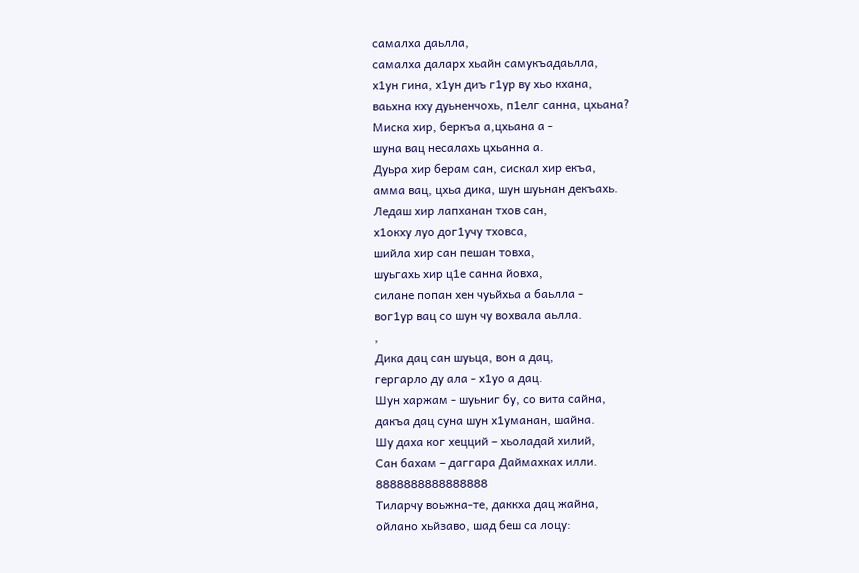самалха даьлла,
самалха даларх хьайн самукъадаьлла,
х1ун гина, х1ун диъ г1ур ву хьо кхана,
ваьхна кху дуьненчохь, п1елг санна, цхьана?
Миска хир, беркъа а,цхьана а -
шуна вац несалахь цхьанна а.
Дуьра хир берам сан, сискал хир екъа,
амма вац, цхьа дика, шун шуьнан декъахь.
Ледаш хир лапханан тхов сан,
х1окху луо дог1учу тховса,
шийла хир сан пешан товха,
шуьгахь хир ц1е санна йовха,
силане попан хен чуьйхьа а баьлла -
вог1ур вац со шун чу вохвала аьлла.
,
Дика дац сан шуьца, вон а дац,
гергарло ду ала - х1уо а дац.
Шун харжам - шуьниг бу, со вита сайна,
дакъа дац суна шун х1уманан, шайна.
Шу даха ког хецций – хьоладай хилий,
Сан бахам – даггара Даймахках илли.
8888888888888888
Тиларчу воьжна-те, даккха дац жайна,
ойлано хьйзаво, шад беш са лоцу: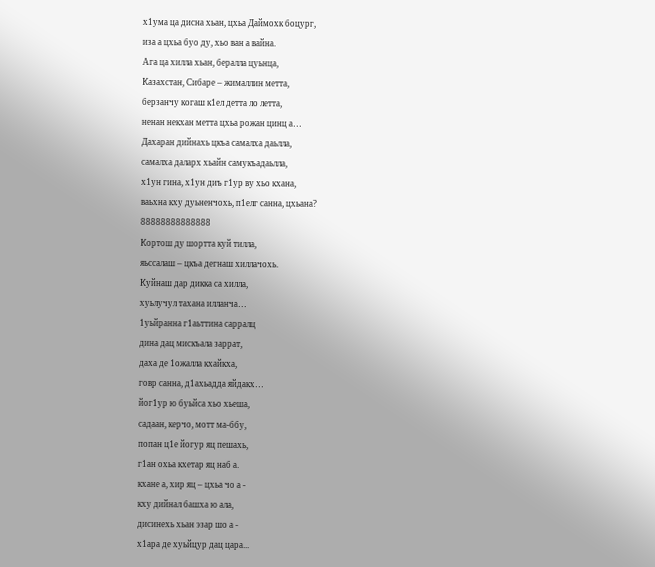х1ума ца дисна хьан, цхьа Даймохк боцург,
иза а цхьа буо ду, хьо ван а вайна.
Ага ца хилла хьан, бералла цуьнца,
Казахстан, Сибаре – жималлин метта,
берзанчу когаш к1ел детта ло летта,
ненан некхан метта цхьа рожан цинц а…
Дахаран дийнахь цкъа самалха даьлла,
самалха даларх хьайн самукъадаьлла,
х1ун гина, х1ун диъ г1ур ву хьо кхана,
ваьхна кху дуьненчохь, п1елг санна, цхьана?
88888888888888
Кортош ду шортта куй тилла,
яьссалаш – цкъа дегнаш хиллачохь.
Куйнаш дар дикка са хилла,
хуьлучул тахана илланча…
1уьйранна г1аьттина сарралц
дина дац мискъала заррат,
даха де 1ожалла кхайкха,
говр санна, д1ахьадда яйдакх…
йог1ур ю буьйса хьо хьеша,
садаан, керчо, мотт ма-ббу,
попан ц1е йогур яц пешахь,
г1ан охьа кхетар яц наб а.
кхане а, хир яц – цхьа чо а -
кху дийнал башха ю ала,
дисинехь хьан эзар шо а -
х1ара де хуьйцур дац цара...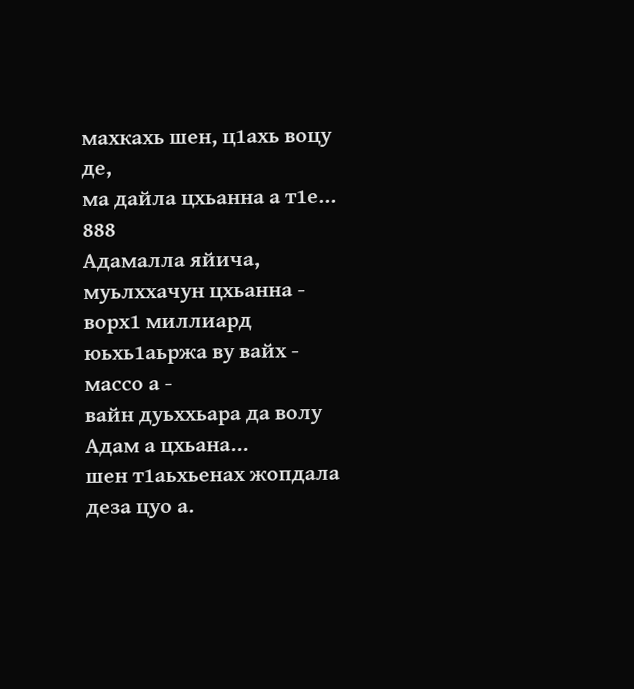махкахь шен, ц1ахь воцу де,
ма дайла цхьанна а т1е…
888
Адамалла яйича, муьлххачун цхьанна -
ворх1 миллиард юьхь1аьржа ву вайх - массо а -
вайн дуьххьара да волу Адам а цхьана…
шен т1аьхьенах жопдала деза цуо а.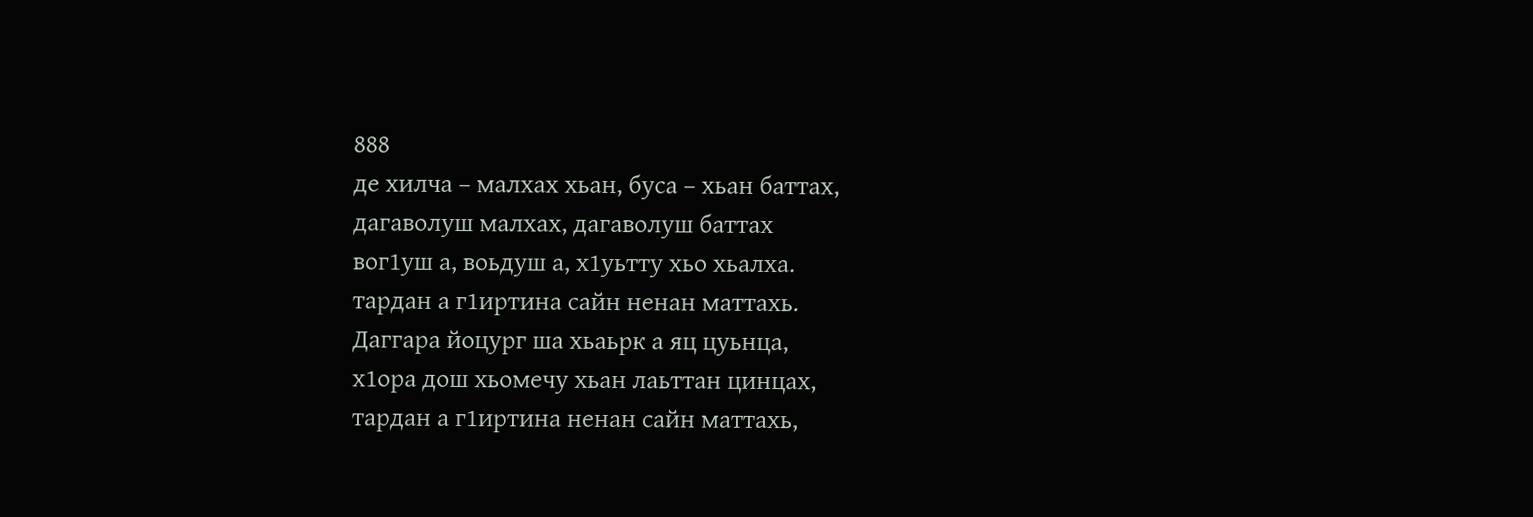888
де хилча – малхах хьан, буса – хьан баттах,
дагаволуш малхах, дагаволуш баттах
вог1уш а, воьдуш а, х1уьтту хьо хьалха.
тардан а г1иртина сайн ненан маттахь.
Даггара йоцург ша хьаьрк а яц цуьнца,
х1ора дош хьомечу хьан лаьттан цинцах,
тардан а г1иртина ненан сайн маттахь,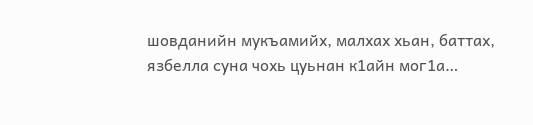шовданийн мукъамийх, малхах хьан, баттах,
язбелла суна чохь цуьнан к1айн мог1а…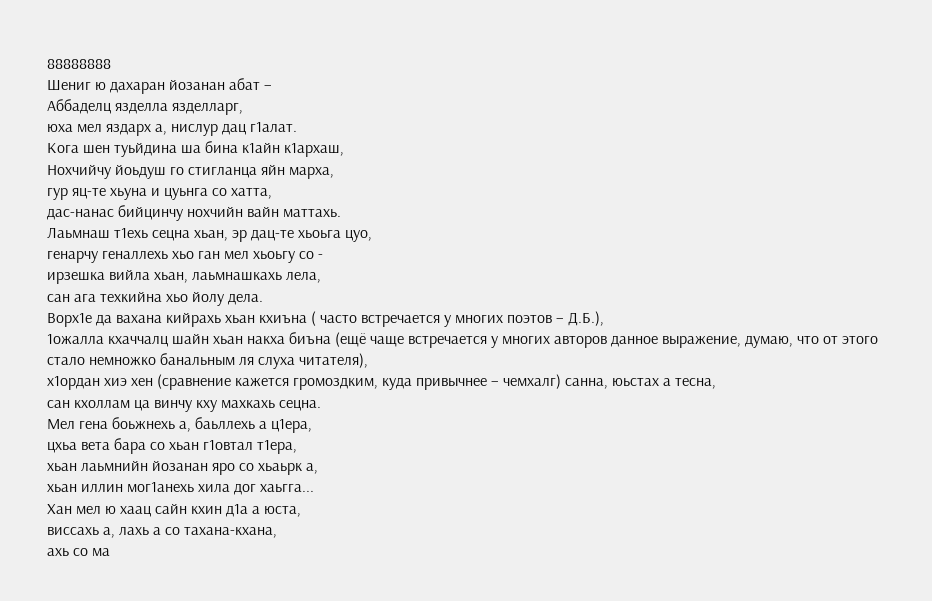88888888
Шениг ю дахаран йозанан абат –
Аббаделц язделла язделларг,
юха мел яздарх а, нислур дац г1алат.
Кога шен туьйдина ша бина к1айн к1архаш,
Нохчийчу йоьдуш го стигланца яйн марха,
гур яц-те хьуна и цуьнга со хатта,
дас-нанас бийцинчу нохчийн вайн маттахь.
Лаьмнаш т1ехь сецна хьан, эр дац-те хьоьга цуо,
генарчу геналлехь хьо ган мел хьоьгу со -
ирзешка вийла хьан, лаьмнашкахь лела,
сан ага техкийна хьо йолу дела.
Ворх1е да вахана кийрахь хьан кхиъна ( часто встречается у многих поэтов – Д.Б.),
1ожалла кхаччалц шайн хьан накха биъна (ещё чаще встречается у многих авторов данное выражение, думаю, что от этого стало немножко банальным ля слуха читателя),
х1ордан хиэ хен (сравнение кажется громоздким, куда привычнее – чемхалг) санна, юьстах а тесна,
сан кхоллам ца винчу кху махкахь сецна.
Мел гена боьжнехь а, баьллехь а ц1ера,
цхьа вета бара со хьан г1овтал т1ера,
хьан лаьмнийн йозанан яро со хьаьрк а,
хьан иллин мог1анехь хила дог хаьгга...
Хан мел ю хаац сайн кхин д1а а юста,
виссахь а, лахь а со тахана-кхана,
ахь со ма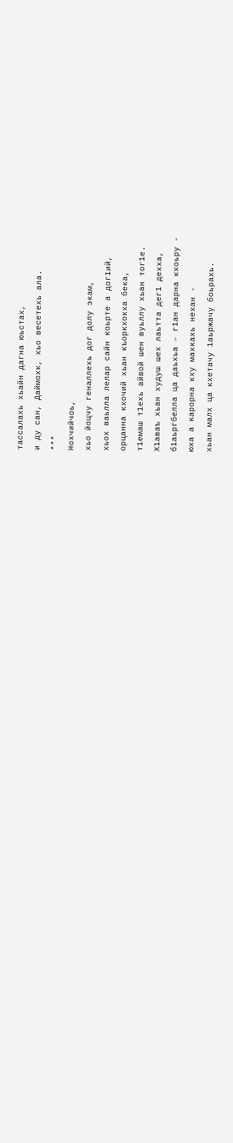тассалахь хьайн дагна юьстах,
и ду сан, Даймохк, хьо весетехь ала.
***
Нохчийчоь,
хьо йоцчу геналлехь дог долу экам,
хьох ваьлла лелар сайн коьрте а дог1ий,
орцанна кхочий хьан къоркхокха бека,
т1емаш т1ехь айвой шен вуьллу хьан тог1е.
Х1аваъ хьан худуш шех лаьтта дег1 дехха,
б1аьргбелла ца даьхьа – г1ан дарна кхоьру -
юха а карорна кху махкахь нехан -
хьан малх ца кхетачу 1аьржачу боьрахь.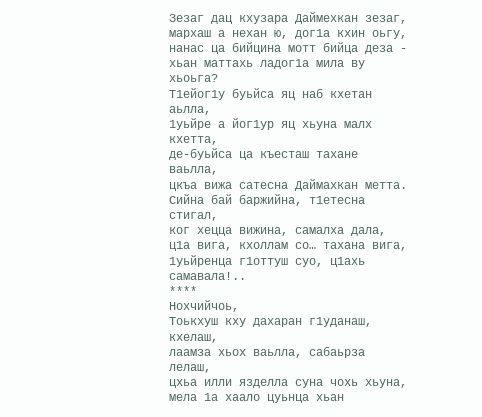Зезаг дац кхузара Даймехкан зезаг,
мархаш а нехан ю, дог1а кхин оьгу,
нанас ца бийцина мотт бийца деза -
хьан маттахь ладог1а мила ву хьоьга?
Т1ейог1у буьйса яц наб кхетан аьлла,
1уьйре а йог1ур яц хьуна малх кхетта,
де-буьйса ца къесташ тахане ваьлла,
цкъа вижа сатесна Даймахкан метта.
Сийна бай баржийна, т1етесна стигал,
ког хецца вижина, самалха дала,
ц1а вига, кхоллам со… тахана вига,
1уьйренца г1оттуш суо, ц1ахь самавала!..
****
Нохчийчоь,
Тоькхуш кху дахаран г1уданаш, кхелаш,
лаамза хьох ваьлла, сабаьрза лелаш,
цхьа илли язделла суна чохь хьуна,
мела 1а хаало цуьнца хьан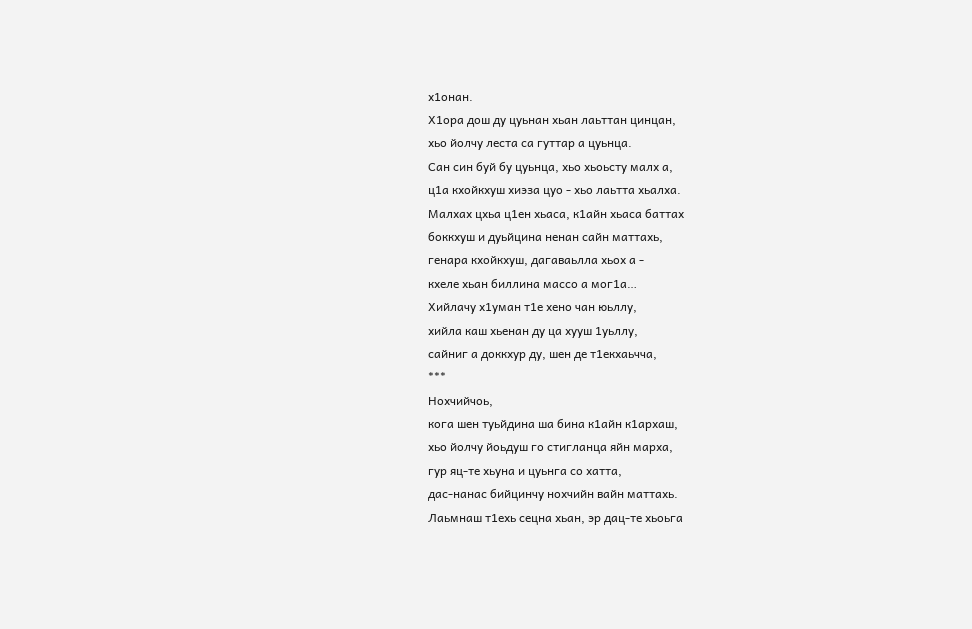х1онан.
Х1ора дош ду цуьнан хьан лаьттан цинцан,
хьо йолчу леста са гуттар а цуьнца.
Сан син буй бу цуьнца, хьо хьоьсту малх а,
ц1а кхойкхуш хиэза цуо - хьо лаьтта хьалха.
Малхах цхьа ц1ен хьаса, к1айн хьаса баттах
боккхуш и дуьйцина ненан сайн маттахь,
генара кхойкхуш, дагаваьлла хьох а -
кхеле хьан биллина массо а мог1а…
Хийлачу х1уман т1е хено чан юьллу,
хийла каш хьенан ду ца хууш 1уьллу,
сайниг а доккхур ду, шен де т1екхаьчча,
***
Нохчийчоь,
кога шен туьйдина ша бина к1айн к1архаш,
хьо йолчу йоьдуш го стигланца яйн марха,
гур яц-те хьуна и цуьнга со хатта,
дас-нанас бийцинчу нохчийн вайн маттахь.
Лаьмнаш т1ехь сецна хьан, эр дац-те хьоьга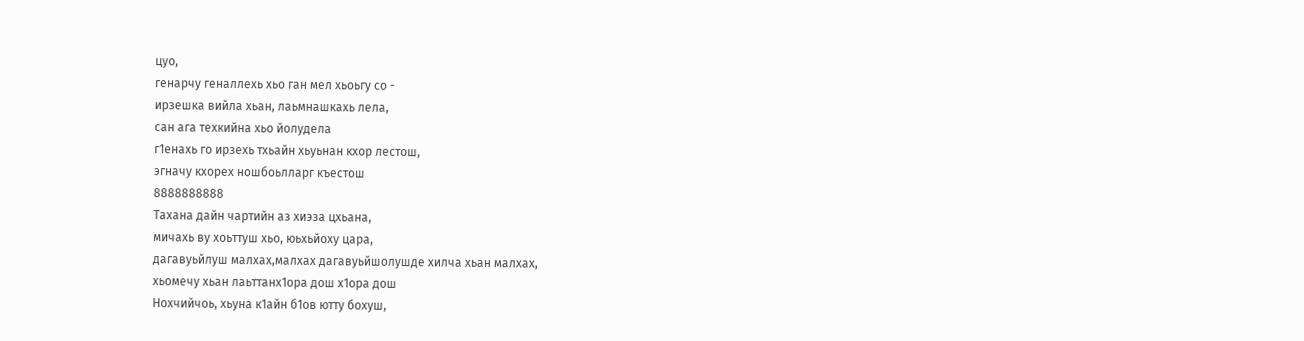цуо,
генарчу геналлехь хьо ган мел хьоьгу со -
ирзешка вийла хьан, лаьмнашкахь лела,
сан ага техкийна хьо йолудела
г1енахь го ирзехь тхьайн хьуьнан кхор лестош,
эгначу кхорех ношбоьлларг къестош
8888888888
Тахана дайн чартийн аз хиэза цхьана,
мичахь ву хоьттуш хьо, юьхьйоху цара,
дагавуьйлуш малхах,малхах дагавуьйшолушде хилча хьан малхах,
хьомечу хьан лаьттанх1ора дош х1ора дош
Нохчийчоь, хьуна к1айн б1ов ютту бохуш,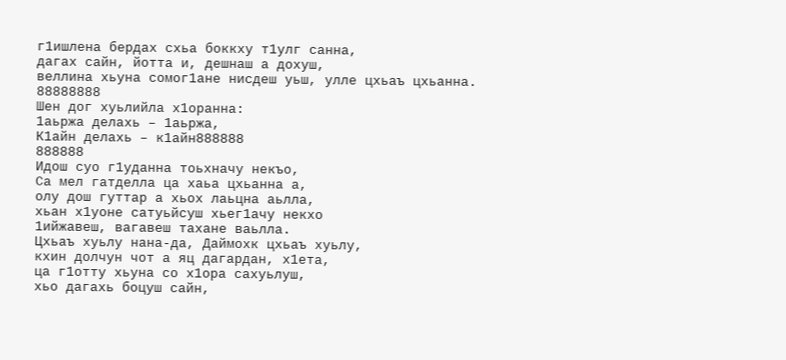г1ишлена бердах схьа боккху т1улг санна,
дагах сайн, йотта и, дешнаш а дохуш,
веллина хьуна сомог1ане нисдеш уьш, улле цхьаъ цхьанна.
88888888
Шен дог хуьлийла х1оранна:
1аьржа делахь – 1аьржа,
К1айн делахь – к1айн888888
888888
Идош суо г1уданна тоьхначу некъо,
Са мел гатделла ца хаьа цхьанна а,
олу дош гуттар а хьох лаьцна аьлла,
хьан х1уоне сатуьйсуш хьег1ачу некхо
1ийжавеш, вагавеш тахане ваьлла.
Цхьаъ хуьлу нана-да, Даймохк цхьаъ хуьлу,
кхин долчун чот а яц дагардан, х1ета,
ца г1отту хьуна со х1ора сахуьлуш,
хьо дагахь боцуш сайн,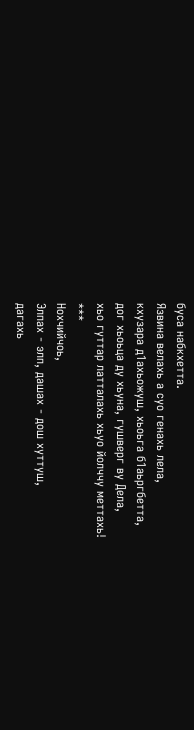буса набкхетта.
Язвина велахь а суо генахь лела,
кхузара д1ахьожуш, хьоьга б1аьргбетта,
дог хьоьца ду хьуна, гушверг ву Дела,
хьо гуттар латталахь хьуо йолччу меттахь!
***
Нохчийчоь,
Элпах - элп, дашах - дош хуттуш,
дагахь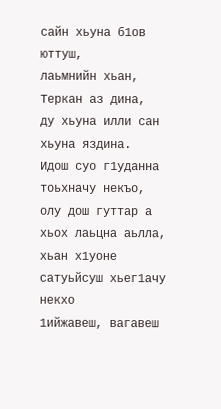сайн хьуна б1ов юттуш,
лаьмнийн хьан, Теркан аз дина,
ду хьуна илли сан хьуна яздина.
Идош суо г1уданна тоьхначу некъо,
олу дош гуттар а хьох лаьцна аьлла,
хьан х1уоне сатуьйсуш хьег1ачу некхо
1ийжавеш, вагавеш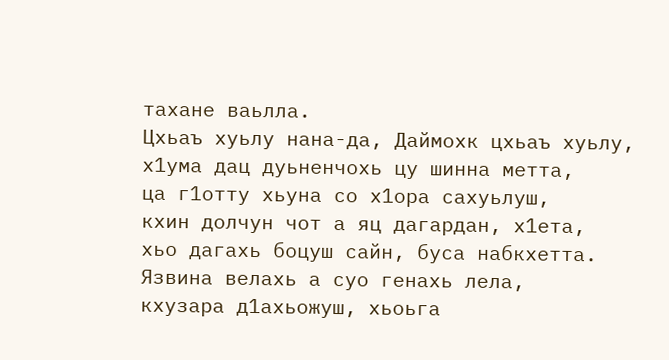тахане ваьлла.
Цхьаъ хуьлу нана-да, Даймохк цхьаъ хуьлу,
х1ума дац дуьненчохь цу шинна метта,
ца г1отту хьуна со х1ора сахуьлуш,
кхин долчун чот а яц дагардан, х1ета,
хьо дагахь боцуш сайн, буса набкхетта.
Язвина велахь а суо генахь лела,
кхузара д1ахьожуш, хьоьга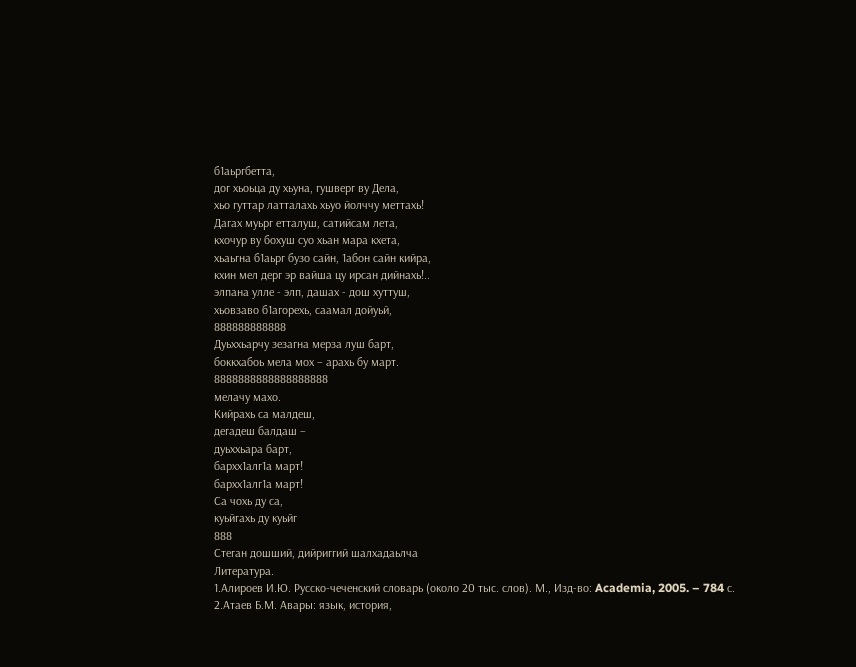б1аьргбетта,
дог хьоьца ду хьуна, гушверг ву Дела,
хьо гуттар латталахь хьуо йолччу меттахь!
Дагах муьрг етталуш, сатийсам лета,
кхочур ву бохуш суо хьан мара кхета,
хьаьгна б1аьрг бузо сайн, 1абон сайн кийра,
кхин мел дерг эр вайша цу ирсан дийнахь!..
элпана улле - элп, дашах - дош хуттуш,
хьовзаво б1агорехь, саамал дойуьй,
888888888888
Дуьххьарчу зезагна мерза луш барт,
боккхабоь мела мох – арахь бу март.
8888888888888888888
мелачу махо.
Кийрахь са малдеш,
дегадеш балдаш –
дуьххьара барт,
бархх1алг1а март!
бархх1алг1а март!
Са чохь ду са,
куьйгахь ду куьйг
888
Стеган дошший, дийриггий шалхадаьлча
Литература.
1.Алироев И.Ю. Русско-чеченский словарь (около 20 тыс. слов). М., Изд-во: Academia, 2005. – 784 с.
2.Атаев Б.М. Авары: язык, история,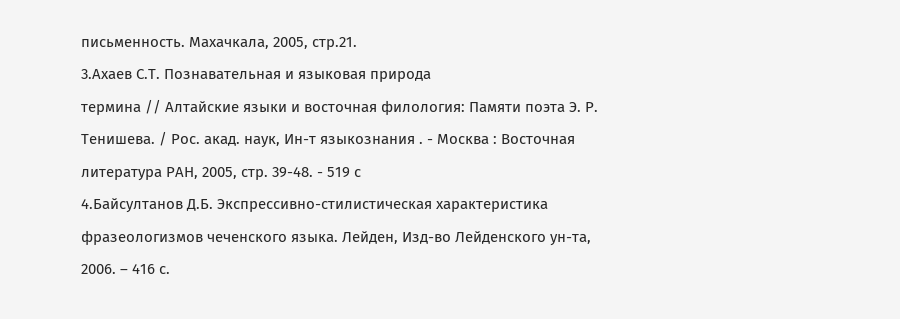письменность. Махачкала, 2005, стр.21.
3.Ахаев С.Т. Познавательная и языковая природа
термина // Алтайские языки и восточная филология: Памяти поэта Э. Р. Тенишева. / Рос. акад. наук, Ин-т языкознания . - Москва : Восточная литература РАН, 2005, стр. 39-48. - 519 с
4.Байсултанов Д.Б. Экспрессивно-стилистическая характеристика фразеологизмов чеченского языка. Лейден, Изд-во Лейденского ун-та, 2006. – 416 с.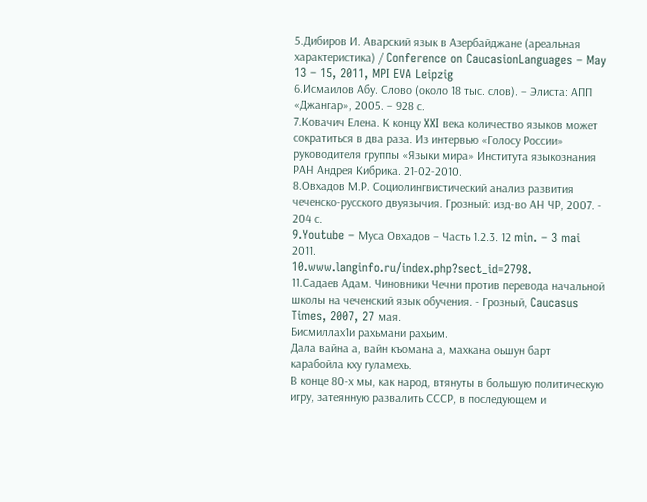5.Дибиров И. Аварский язык в Азербайджане (ареальная характеристика) / Conference on CaucasionLanguages – May 13 – 15, 2011, MPI EVA Leipzig
6.Исмаилов Абу. Слово (около 18 тыс. слов). – Элиста: АПП «Джангар», 2005. – 928 с.
7.Ковачич Елена. К концу XXI века количество языков может сократиться в два раза. Из интервью «Голосу России» руководителя группы «Языки мира» Института языкознания РАН Андрея Кибрика. 21-02-2010.
8.Овхадов М.Р. Социолингвистический анализ развития чеченско-русского двуязычия. Грозный: изд-во АН ЧР, 2007. - 204 с.
9.Youtube – Муса Овхадов – Часть 1.2.3. 12 min. – 3 mai 2011.
10.www.langinfo.ru/index.php?sect_id=2798.
11.Садаев Адам. Чиновники Чечни против перевода начальной школы на чеченский язык обучения. - Грозный, Caucasus Times, 2007, 27 мая.
Бисмиллах1и рахьмани рахьим.
Дала вайна а, вайн къомана а, махкана оьшун барт карабойла кху гуламехь.
В конце 80-х мы, как народ, втянуты в большую политическую игру, затеянную развалить СССР, в последующем и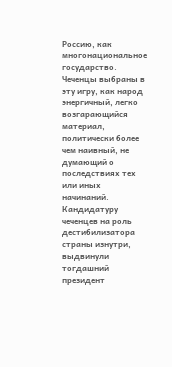Россию, как многонациональное государство. Чеченцы выбраны в эту игру, как народ энергичный, легко возгарающийся материал, политически более чем наивный, не думающий о последствиях тех или иных начинаний. Кандидатуру чеченцев на роль дестибилизатора страны изнутри, выдвинули тогдашний президент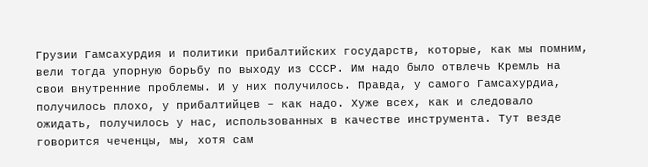Грузии Гамсахурдия и политики прибалтийских государств, которые, как мы помним, вели тогда упорную борьбу по выходу из СССР. Им надо было отвлечь Кремль на свои внутренние проблемы. И у них получилось. Правда, у самого Гамсахурдиа, получилось плохо, у прибалтийцев – как надо. Хуже всех, как и следовало ожидать, получилось у нас, использованных в качестве инструмента. Тут везде говорится чеченцы, мы, хотя сам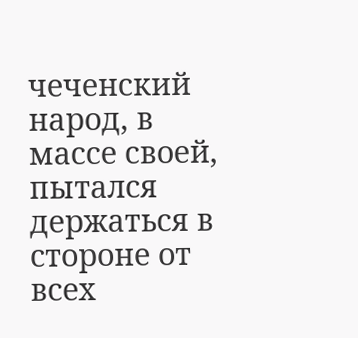чеченский народ, в массе своей, пытался держаться в стороне от всех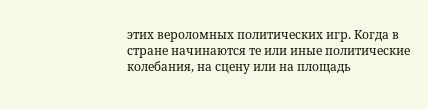этих вероломных политических игр. Когда в стране начинаются те или иные политические колебания, на сцену или на площадь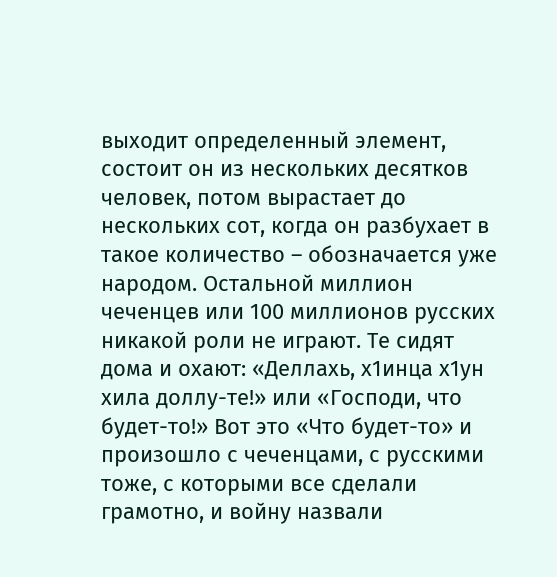выходит определенный элемент, состоит он из нескольких десятков человек, потом вырастает до нескольких сот, когда он разбухает в такое количество – обозначается уже народом. Остальной миллион чеченцев или 100 миллионов русских никакой роли не играют. Те сидят дома и охают: «Деллахь, х1инца х1ун хила доллу-те!» или «Господи, что будет-то!» Вот это «Что будет-то» и произошло с чеченцами, с русскими тоже, с которыми все сделали грамотно, и войну назвали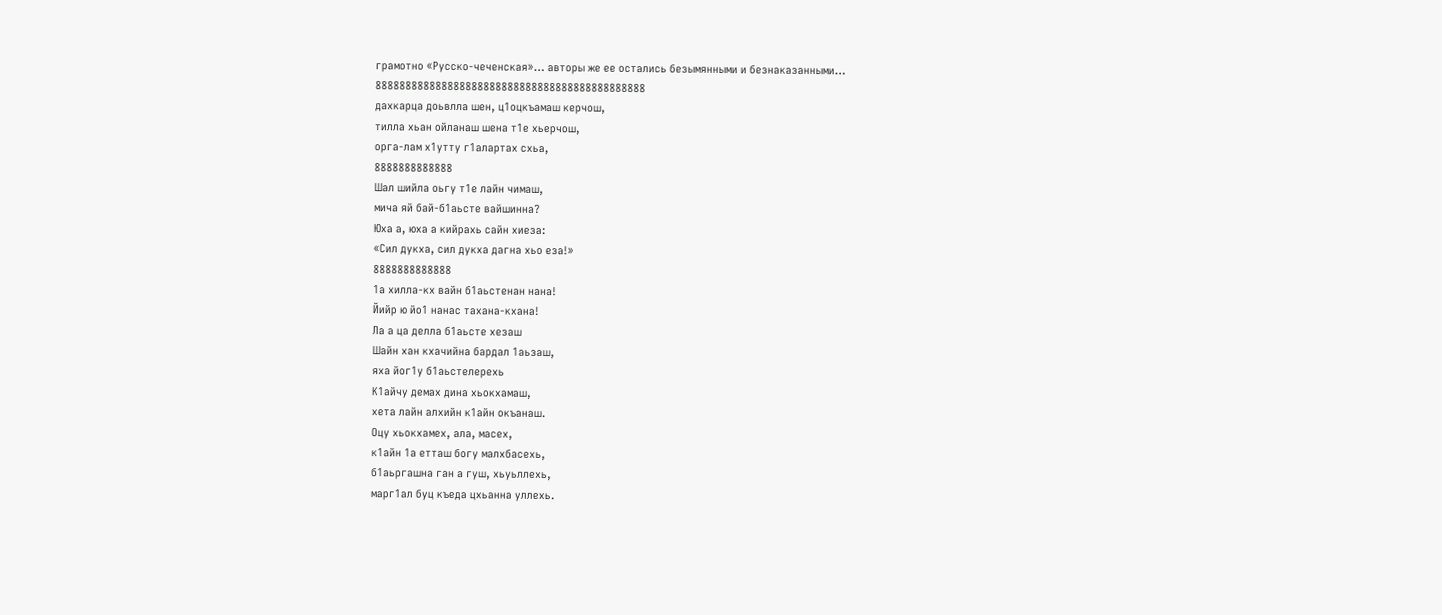грамотно «Русско-чеченская»… авторы же ее остались безымянными и безнаказанными…
888888888888888888888888888888888888888888888
дахкарца доьвлла шен, ц1оцкъамаш керчош,
тилла хьан ойланаш шена т1е хьерчош,
орга-лам х1утту г1алартах схьа,
8888888888888
Шал шийла оьгу т1е лайн чимаш,
мича яй бай-б1аьсте вайшинна?
Юха а, юха а кийрахь сайн хиеза:
«Сил дукха, сил дукха дагна хьо еза!»
8888888888888
1а хилла-кх вайн б1аьстенан нана!
Йийр ю йо1 нанас тахана-кхана!
Ла а ца делла б1аьсте хезаш
Шайн хан кхачийна бардал 1аьзаш,
яха йог1у б1аьстелерехь
К1айчу демах дина хьокхамаш,
хета лайн алхийн к1айн окъанаш.
Оцу хьокхамех, ала, масех,
к1айн 1а етташ богу малхбасехь,
б1аьргашна ган а гуш, хьуьллехь,
марг1ал буц къеда цхьанна уллехь.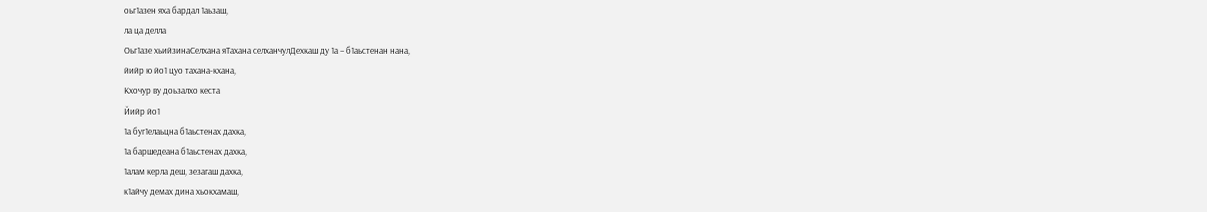оьг1азен яха бардал 1аьзаш,
ла ца делла
Оьг1азе хьийзинаСелхана яТахана селханчулДехкаш ду 1а – б1аьстенан нана,
йийр ю йо1 цуо тахана-кхана,
Кхочур ву доьзалхо кеста
Йийр йо1
1а буг1елаьцна б1аьстенах дахка,
1а баршедеана б1аьстенах дахка,
1алам керла деш, зезагаш дахка,
к1айчу демах дина хьокхамаш,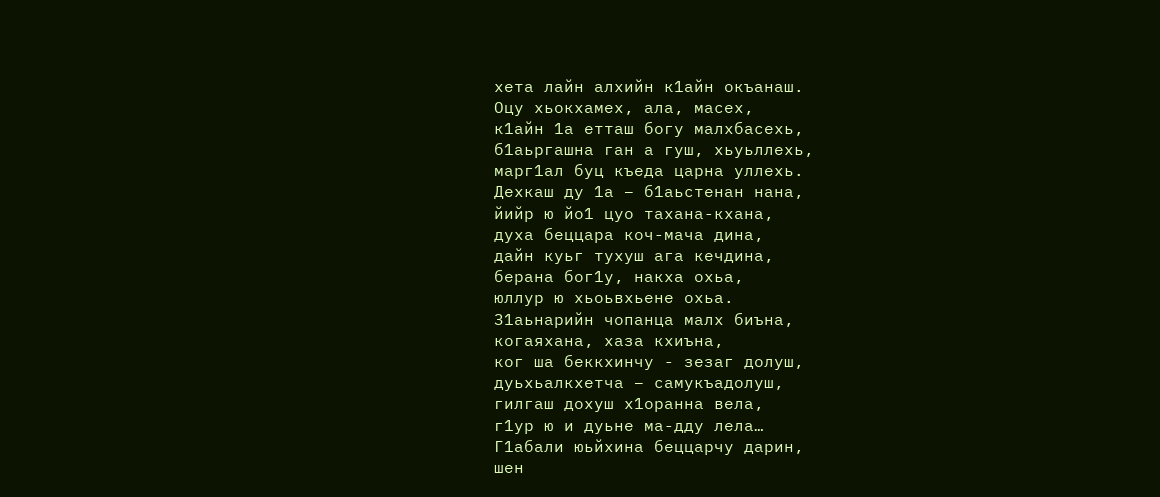хета лайн алхийн к1айн окъанаш.
Оцу хьокхамех, ала, масех,
к1айн 1а етташ богу малхбасехь,
б1аьргашна ган а гуш, хьуьллехь,
марг1ал буц къеда царна уллехь.
Дехкаш ду 1а – б1аьстенан нана,
йийр ю йо1 цуо тахана-кхана,
духа беццара коч-мача дина,
дайн куьг тухуш ага кечдина,
берана бог1у, накха охьа,
юллур ю хьоьвхьене охьа.
З1аьнарийн чопанца малх биъна,
когаяхана, хаза кхиъна,
ког ша беккхинчу - зезаг долуш,
дуьхьалкхетча – самукъадолуш,
гилгаш дохуш х1оранна вела,
г1ур ю и дуьне ма-дду лела…
Г1абали юьйхина беццарчу дарин,
шен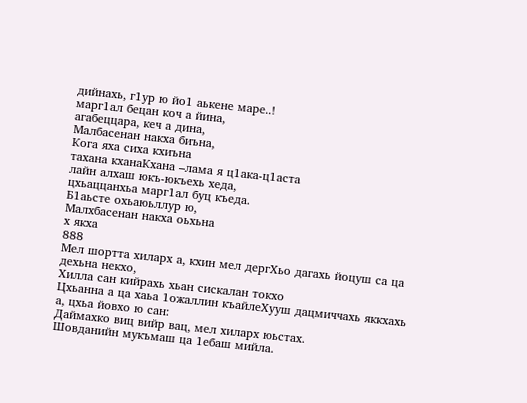дийнахь, г1ур ю йо1 аькене маре..!
марг1ал бецан коч а йина,
агабеццара, кеч а дина,
Малбасенан накха биъна,
Кога яха сиха кхиъна
тахана кханаКхана –лама я ц1ака-ц1аста
лайн алхаш юкъ-юкъехь хеда,
цхьаццанхьа марг1ал буц къеда.
Б1аьсте охьаюьллур ю,
Малхбасенан накха оьхьна
х якха
888
Мел шортта хиларх а, кхин мел дергХьо дагахь йоцуш са ца дехьна некхо,
Хилла сан кийрахь хьан сискалан токхо
Цхьанна а ца хаьа 1ожаллин къайлеХууш дацмиччахь яккхахь а, цхьа йовхо ю сан:
Даймахко виц вийр вац, мел хиларх юьстах.
Шовданийн мукъмаш ца 1ебаш мийла.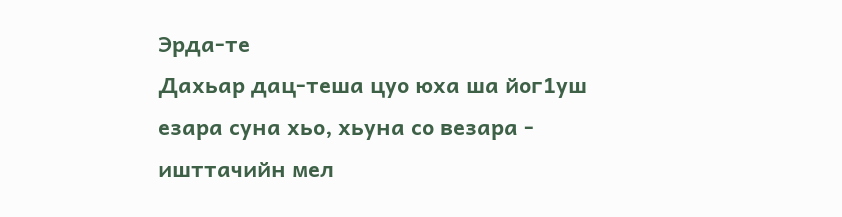Эрда-те
Дахьар дац-теша цуо юха ша йог1уш
езара суна хьо, хьуна со везара -
ишттачийн мел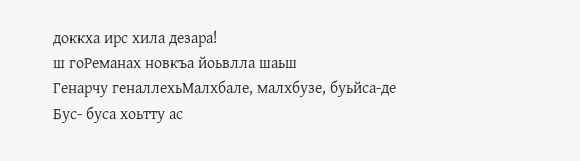доккха ирс хила дезара!
ш гоРеманах новкъа йоьвлла шаьш
Генарчу геналлехьМалхбале, малхбузе, буьйса-де
Бус- буса хоьтту ас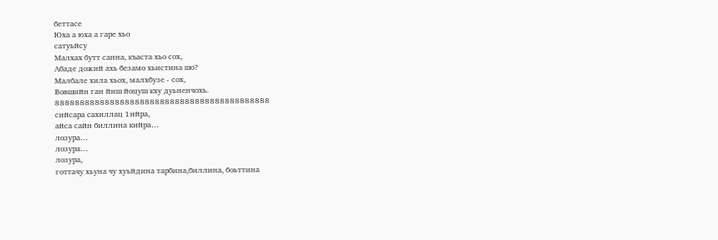беттасе
Юха а юха а гаре хьо
сатуьйсу
Малхах бутт санна, къаста хьо сох,
Абаде дожий ахь безамо хьистина шо?
Малбале хила хьох, малхбузе - сох,
Вовшийн ган йиш йоцуш кху дуьненчохь.
8888888888888888888888888888888888888888888
сийсара сахиллац 1ийра,
айса сайн биллина кийра…
лозура…
лозура…
лозура,
готтачу хьуна чу хуьйдина тарбина,биллина, боьттина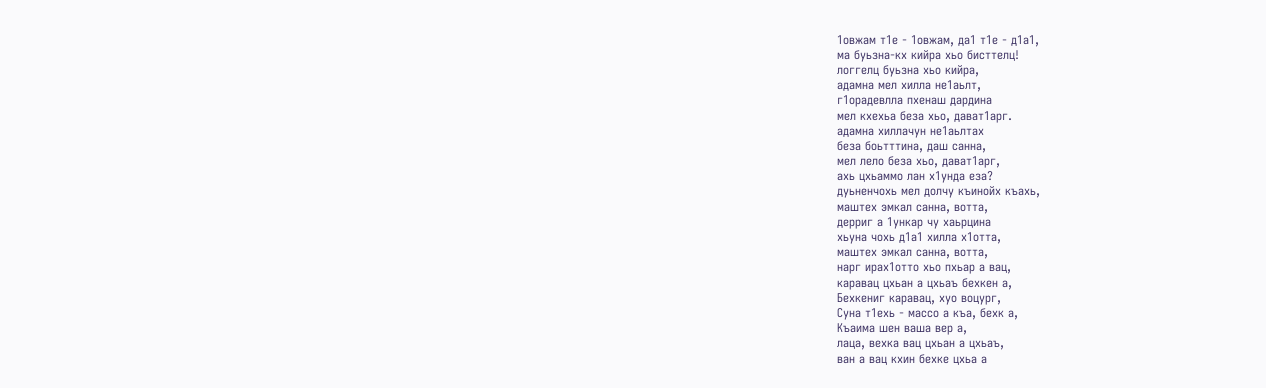1овжам т1е - 1овжам, да1 т1е - д1а1,
ма буьзна-кх кийра хьо бисттелц!
логгелц буьзна хьо кийра,
адамна мел хилла не1аьлт,
г1орадевлла пхенаш дардина
мел кхехьа беза хьо, дават1арг.
адамна хиллачун не1аьлтах
беза боьтттина, даш санна,
мел лело беза хьо, дават1арг,
ахь цхьаммо лан х1унда еза?
дуьненчохь мел долчу къинойх къахь,
маштех эмкал санна, вотта,
дерриг а 1ункар чу хаьрцина
хьуна чохь д1а1 хилла х1отта,
маштех эмкал санна, вотта,
нарг ирах1отто хьо пхьар а вац,
каравац цхьан а цхьаъ бехкен а,
Бехкениг каравац, хуо воцург,
Суна т1ехь - массо а къа, бехк а,
Къаима шен ваша вер а,
лаца, вехка вац цхьан а цхьаъ,
ван а вац кхин бехке цхьа а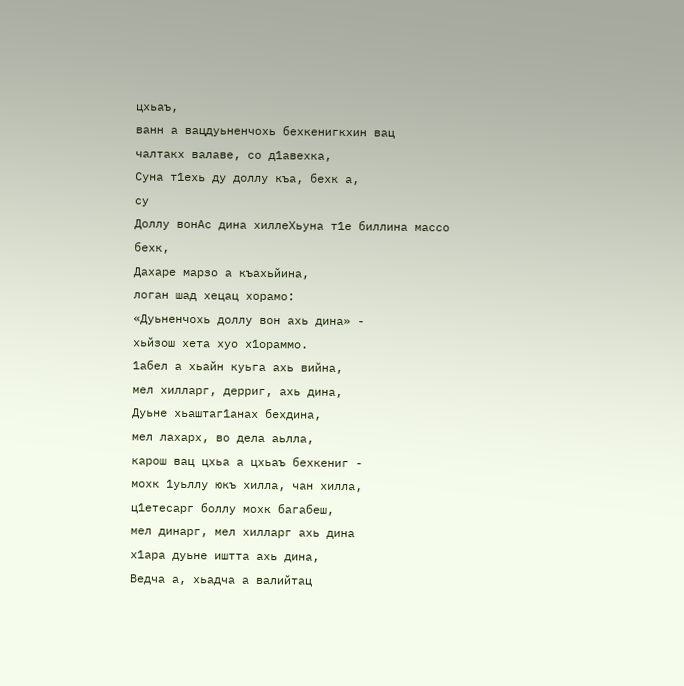цхьаъ,
ванн а вацдуьненчохь бехкенигкхин вац
чалтакх валаве, со д1авехка,
Суна т1ехь ду доллу къа, бехк а,
су
Доллу вонАс дина хиллеХьуна т1е биллина массо бехк,
Дахаре марзо а къахьйина,
логан шад хецац хорамо:
«Дуьненчохь доллу вон ахь дина» -
хьйзош хета хуо х1ораммо.
1абел а хьайн куьга ахь вийна,
мел хилларг, дерриг, ахь дина,
Дуьне хьаштаг1анах бехдина,
мел лахарх, во дела аьлла,
карош вац цхьа а цхьаъ бехкениг -
мохк 1уьллу юкъ хилла, чан хилла,
ц1етесарг боллу мохк багабеш,
мел динарг, мел хилларг ахь дина
х1ара дуьне иштта ахь дина,
Ведча а, хьадча а валийтац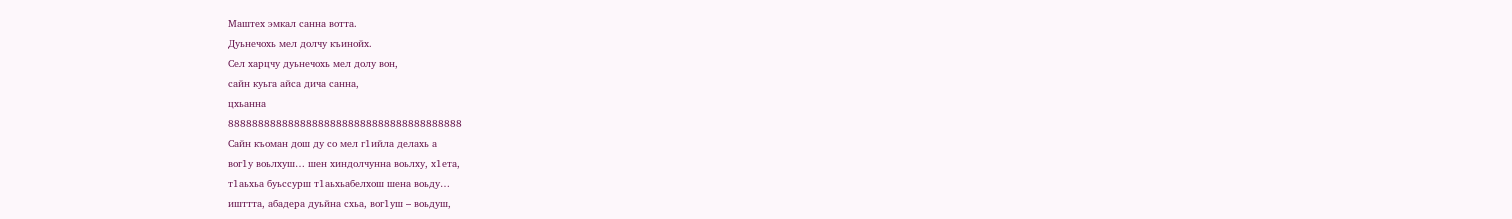Маштех эмкал санна вотта.
Дуьнечохь мел долчу къинойх.
Сел харцчу дуьнечохь мел долу вон,
сайн куьга айса дича санна,
цхьанна
888888888888888888888888888888888888888
Сайн къоман дош ду со мел г1ийла делахь а
вог1у воьлхуш… шен хиндолчунна воьлху, х1ета,
т1аьхьа буьссурш т1аьхьабелхош шена воьду…
ишттта, абадера дуьйна схьа, вог1уш – воьдуш,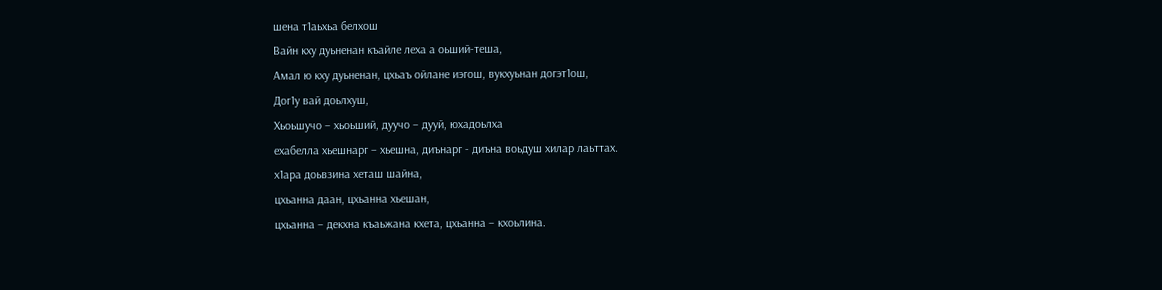шена т1аьхьа белхош
Вайн кху дуьненан къайле леха а оьший-теша,
Амал ю кху дуьненан, цхьаъ ойлане иэгош, вукхуьнан догэт1ош,
Дог1у вай доьлхуш,
Хьоьшучо – хьоьший, дуучо – дууй, юхадоьлха
ехабелла хьешнарг – хьешна, диънарг - диъна воьдуш хилар лаьттах.
х1ара доьвзина хеташ шайна,
цхьанна даан, цхьанна хьешан,
цхьанна – декхна къаьжана кхета, цхьанна – кхоьлина.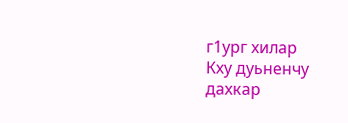г1ург хилар
Кху дуьненчу дахкар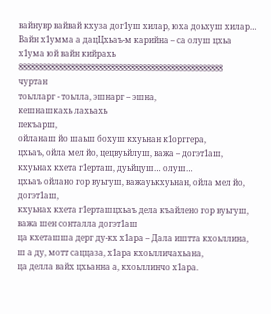вайнувр вайвай кхуза дог1уш хилар, юха доьхуш хилар…
Вайн х1умма а дацЦхьаъ-м карийна – са олуш цхьа х1ума юй вайн кийрахь
888888888888888888888888888888888888888888888888888
чуртан
тоьлларг - тоьлла, эшнарг – эшна,
кешнашкахь лахьахь
пекъарш,
ойланаш йо шаьш бохуш кхуьнан к1орггера,
цхьаъ, ойла мел йо, цецвуьйлуш, важа – догэт1аш,
кхуьнах кхета г1ерташ, дуьйцуш… олуш…
цхьаъ ойлано гор вуьгуш, важауькхуьнан, ойла мел йо, догэт1аш,
кхуьнах кхета г1ерташцхьаъ дела къайлено гор вуьгуш, важа шен сонталла догэт1аш
ца кхеташша дерг ду-кх х1ара – Дала иштта кхоьллина,
ш а ду, мотт саццаза, х1ара кхоьлличахьана,
ца делла вайх цхьанна а, кхоьллинчо х1ара.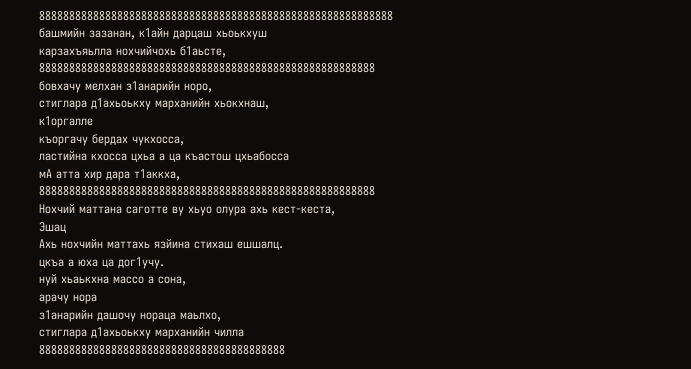88888888888888888888888888888888888888888888888888888888888
башмийн зазанан, к1айн дарцаш хьоькхуш
карзахъяьлла нохчийчохь б1аьсте,
88888888888888888888888888888888888888888888888888888888
бовхачу мелхан з1анарийн норо,
стиглара д1ахьоькху марханийн хьокхнаш,
к1оргалле
къоргачу бердах чукхосса,
ластийна кхосса цхьа а ца къастош цхьабосса
мА атта хир дара т1аккха,
88888888888888888888888888888888888888888888888888888888
Нохчий маттана саготте ву хьуо олура ахь кест-кеста,
Эшац
Ахь нохчийн маттахь язйина стихаш ешшалц.
цкъа а юха ца дог1учу.
нуй хьаькхна массо а сона,
арачу нора
з1анарийн дашочу нораца маьлхо,
стиглара д1ахьоькху марханийн чилла
88888888888888888888888888888888888888888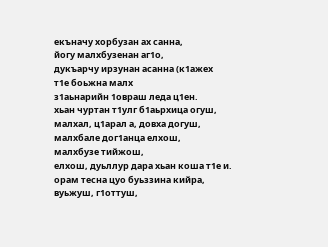екъначу хорбузан ах санна,
йогу малхбузенан аг1о,
дукъарчу ирзунан асанна (к1ажех
т1е боьжна малх
з1аьнарийн 1овраш леда ц1ен.
хьан чуртан т1улг б1аьрхица огуш,
малхал, ц1арал а, довха догуш,
малхбале дог1анца елхош,
малхбузе тийжош,
елхош, дуьллур дара хьан коша т1е и.
орам тесна цуо буьззина кийра,
вуьжуш, г1оттуш,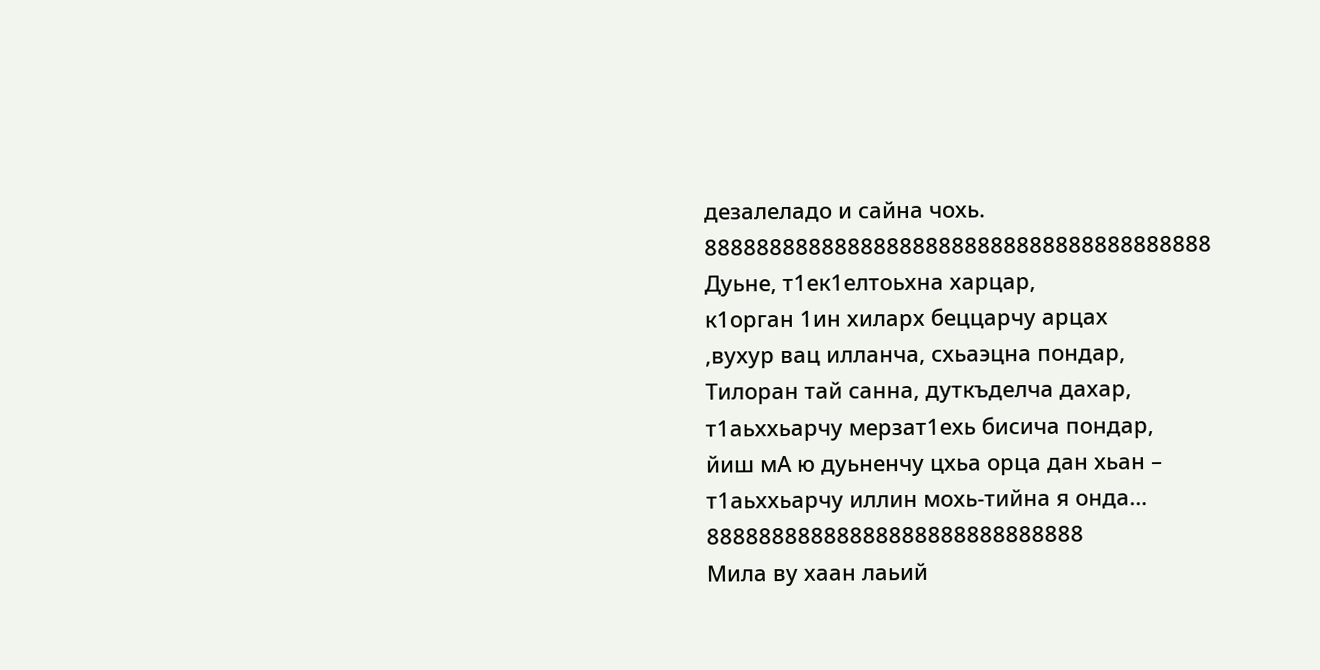дезалеладо и сайна чохь.
888888888888888888888888888888888888888
Дуьне, т1ек1елтоьхна харцар,
к1орган 1ин хиларх беццарчу арцах
,вухур вац илланча, схьаэцна пондар,
Тилоран тай санна, дуткъделча дахар,
т1аьххьарчу мерзат1ехь бисича пондар,
йиш мА ю дуьненчу цхьа орца дан хьан –
т1аьххьарчу иллин мохь-тийна я онда…
88888888888888888888888888888
Мила ву хаан лаьий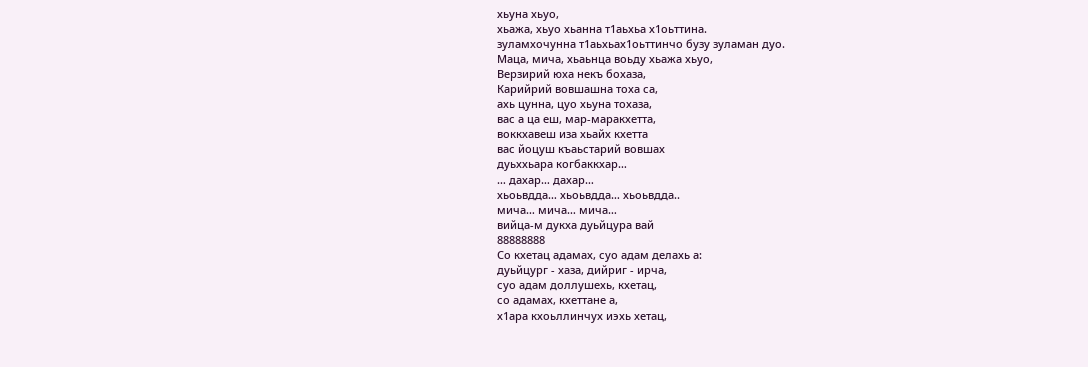хьуна хьуо,
хьажа, хьуо хьанна т1аьхьа х1оьттина.
зуламхочунна т1аьхьах1оьттинчо бузу зуламан дуо.
Маца, мича, хьаьнца воьду хьажа хьуо,
Верзирий юха некъ бохаза,
Карийрий вовшашна тоха са,
ахь цунна, цуо хьуна тохаза,
вас а ца еш, мар-маракхетта,
воккхавеш иза хьайх кхетта
вас йоцуш къаьстарий вовшах
дуьххьара когбаккхар…
… дахар… дахар…
хьоьвдда… хьоьвдда… хьоьвдда..
мича… мича… мича…
вийца-м дукха дуьйцура вай
88888888
Со кхетац адамах, суо адам делахь а:
дуьйцург - хаза, дийриг - ирча,
суо адам доллушехь, кхетац,
со адамах, кхеттане а,
х1ара кхоьллинчух иэхь хетац,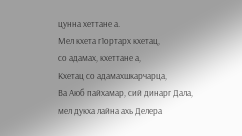цунна хеттане а.
Мел кхета г1ортарх кхетац,
со адамах, кхеттане а,
Кхетац со адамахшкарчарца,
Ва Аюб пайхамар, сий динарг Дала,
мел дукха лайна ахь Делера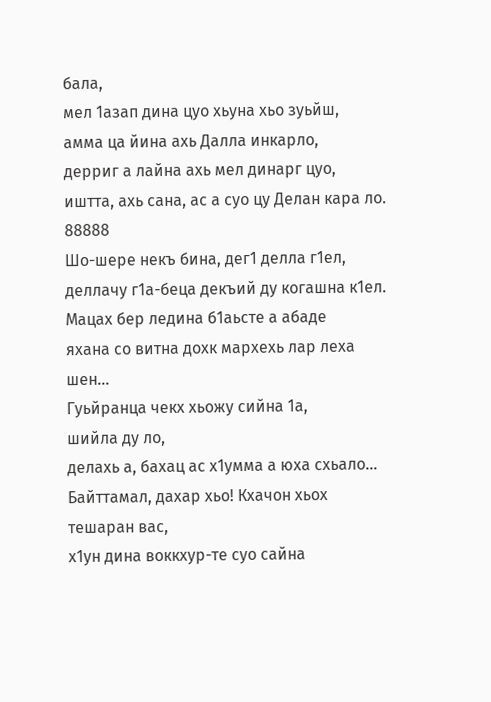бала,
мел 1азап дина цуо хьуна хьо зуьйш,
амма ца йина ахь Далла инкарло,
дерриг а лайна ахь мел динарг цуо,
иштта, ахь сана, ас а суо цу Делан кара ло.
88888
Шо-шере некъ бина, дег1 делла г1ел,
деллачу г1а-беца декъий ду когашна к1ел.
Мацах бер ледина б1аьсте а абаде
яхана со витна дохк мархехь лар леха шен…
Гуьйранца чекх хьожу сийна 1а,
шийла ду ло,
делахь а, бахац ас х1умма а юха схьало…
Байттамал, дахар хьо! Кхачон хьох тешаран вас,
х1ун дина воккхур-те суо сайна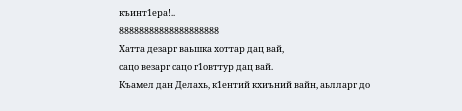къинт1ера!..
88888888888888888888
Хатта дезарг ваьшка хоттар дац вай,
сацо везарг сацо г1овттур дац вай.
Къамел дан Делахь, к1ентий кхиъний вайн, аьлларг до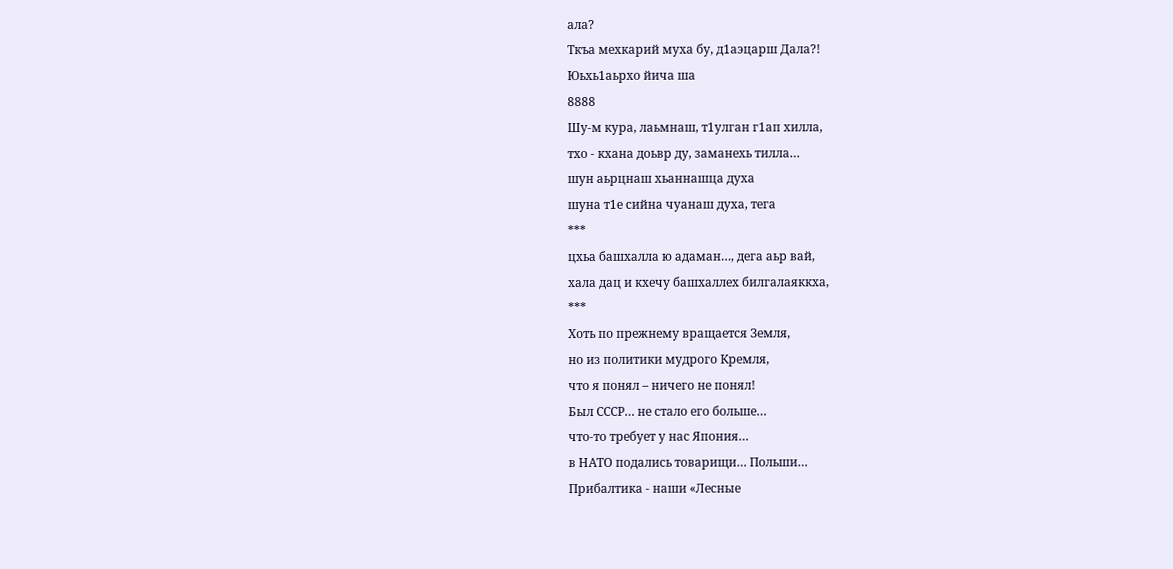ала?
Ткъа мехкарий муха бу, д1аэцарш Дала?!
Юьхь1аьрхо йича ша
8888
Шу-м кура, лаьмнаш, т1улган г1ап хилла,
тхо - кхана доьвр ду, заманехь тилла…
шун аьрцнаш хьаннашца духа
шуна т1е сийна чуанаш духа, тега
***
цхьа башхалла ю адаман…, дега аьр вай,
хала дац и кхечу башхаллех билгалаяккха,
***
Хоть по прежнему вращается Земля,
но из политики мудрого Кремля,
что я понял – ничего не понял!
Был СССР… не стало его больше…
что-то требует у нас Япония…
в НАТО подались товарищи… Польши…
Прибалтика - наши «Лесные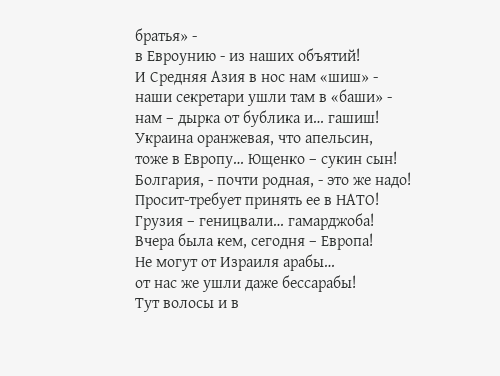братья» -
в Евроунию - из наших объятий!
И Средняя Азия в нос нам «шиш» -
наши секретари ушли там в «баши» -
нам – дырка от бублика и… гашиш!
Украина оранжевая, что апельсин,
тоже в Европу… Ющенко – сукин сын!
Болгария, - почти родная, - это же надо!
Просит-требует принять ее в НАТО!
Грузия – геницвали… гамарджоба!
Вчера была кем, сегодня – Европа!
Не могут от Израиля арабы…
от нас же ушли даже бессарабы!
Тут волосы и в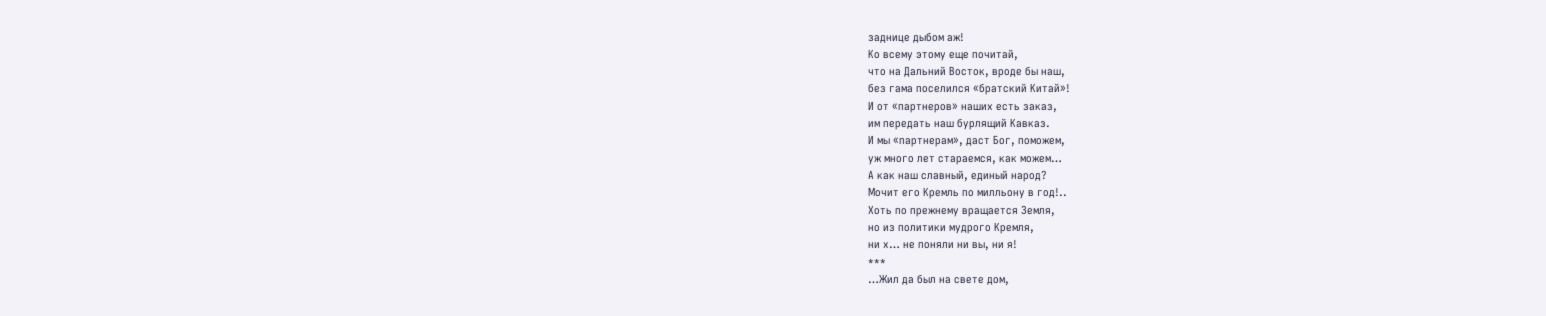заднице дыбом аж!
Ко всему этому еще почитай,
что на Дальний Восток, вроде бы наш,
без гама поселился «братский Китай»!
И от «партнеров» наших есть заказ,
им передать наш бурлящий Кавказ.
И мы «партнерам», даст Бог, поможем,
уж много лет стараемся, как можем…
А как наш славный, единый народ?
Мочит его Кремль по милльону в год!..
Хоть по прежнему вращается Земля,
но из политики мудрого Кремля,
ни х… не поняли ни вы, ни я!
***
…Жил да был на свете дом,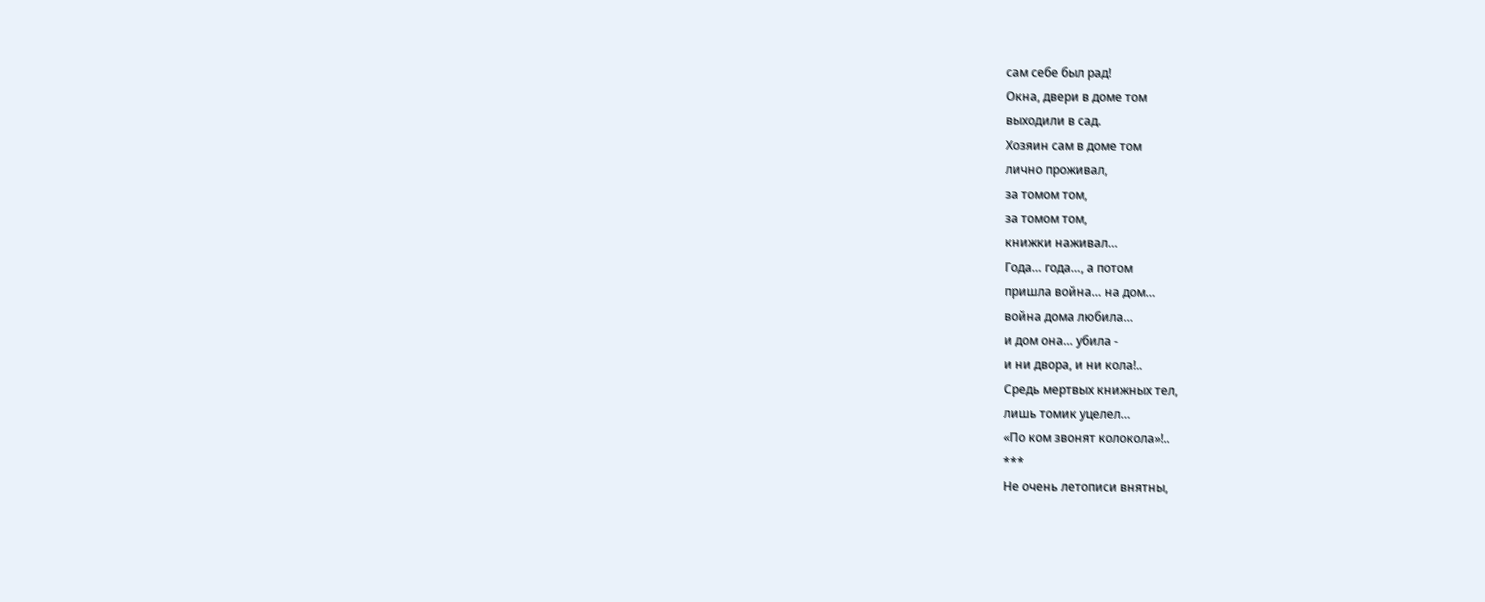сам себе был рад!
Окна, двери в доме том
выходили в сад.
Хозяин сам в доме том
лично проживал,
за томом том,
за томом том,
книжки наживал…
Года… года…, а потом
пришла война… на дом…
война дома любила…
и дом она… убила -
и ни двора, и ни кола!..
Средь мертвых книжных тел,
лишь томик уцелел…
«По ком звонят колокола»!..
***
Не очень летописи внятны,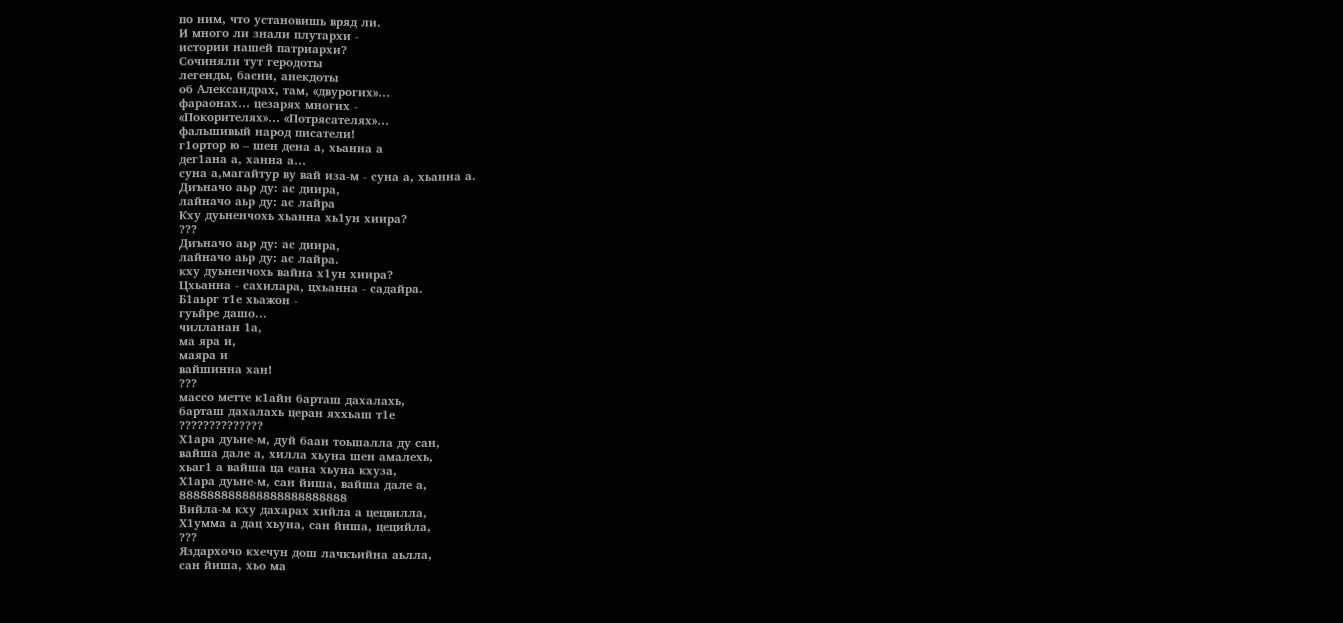по ним, что установишь вряд ли.
И много ли знали плутархи -
истории нашей патриархи?
Сочиняли тут геродоты
легенды, басни, анекдоты
об Александрах, там, «двурогих»…
фараонах… цезарях многих -
«Покорителях»… «Потрясателях»…
фальшивый народ писатели!
г1ортор ю – шен дена а, хьанна а
дег1ана а, ханна а…
суна а,магайтур ву вай иза-м - суна а, хьанна а.
Диъначо аьр ду: ас диира,
лайначо аьр ду: ас лайра
Кху дуьненчохь хьанна хь1ун хиира?
???
Диъначо аьр ду: ас диира,
лайначо аьр ду: ас лайра.
кху дуьненчохь вайна х1ун хиира?
Цхьанна - сахилара, цхьанна - садайра.
Б1аьрг т1е хьажон -
гуьйре дашо...
чилланан 1а,
ма яра и,
маяра и
вайшинна хан!
???
массо метте к1айн барташ дахалахь,
барташ дахалахь церан яххьаш т1е
??????????????
Х1ара дуьне-м, дуй баан тоьшалла ду сан,
вайша дале а, хилла хьуна шен амалехь,
хьаг1 а вайша ца еана хьуна кхуза,
Х1ара дуьне-м, сан йиша, вайша дале а,
888888888888888888888888
Вийла-м кху дахарах хийла а цецвилла,
Х1умма а дац хьуна, сан йиша, цецийла,
???
Яздархочо кхечун дош лачкъийна аьлла,
сан йиша, хьо ма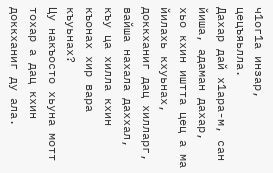ч1ог1а инзар, цецъяьлла.
Дахар дай х1ара-м, сан йиша, адаман дахар,
хьо кхин иштта цец а ма йилахь кхуьнах,
доккханиг дац хилларг, вайша нахала даххал,
къу ца хилла кхин къонах хир вара къуьнах?
Цу накъосто хьуна мотт тохар а дац кхин доккханиг ду ала.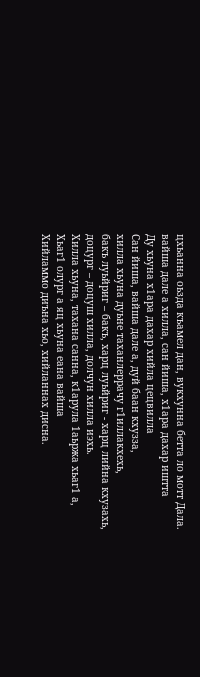цхьанна оьзда къамел дан, вукхунна бетта ло мотт Дала.
вайша дале а хилла, сан йиша, х1ара дахар иштта
Ду хьуна х1ара дахар хийла цецвилла
Сан йиша, вайша дале а, дуй баан кхузза,
хилла хьуна дуьне таханлеррачу г1иллакхехь,
бакъ луьйриг – бакъ, харц луьйриг - харц лийна кхузахь,
доцург – доцуш хилла, долчун хилла иэхь.
Хилла хьуна, тахана санна, к1арула 1аьржа хьаг1 а,
Хьаг1 олург а яц хьуна еана вайша
Хийламмо диъна хьо, хийланнах дисна.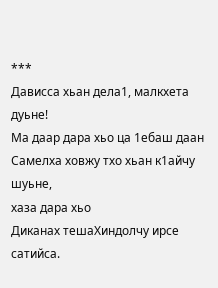***
Дависса хьан дела1, малкхета дуьне!
Ма даар дара хьо ца 1ебаш даан
Самелха ховжу тхо хьан к1айчу шуьне,
хаза дара хьо
Диканах тешаХиндолчу ирсе сатийса.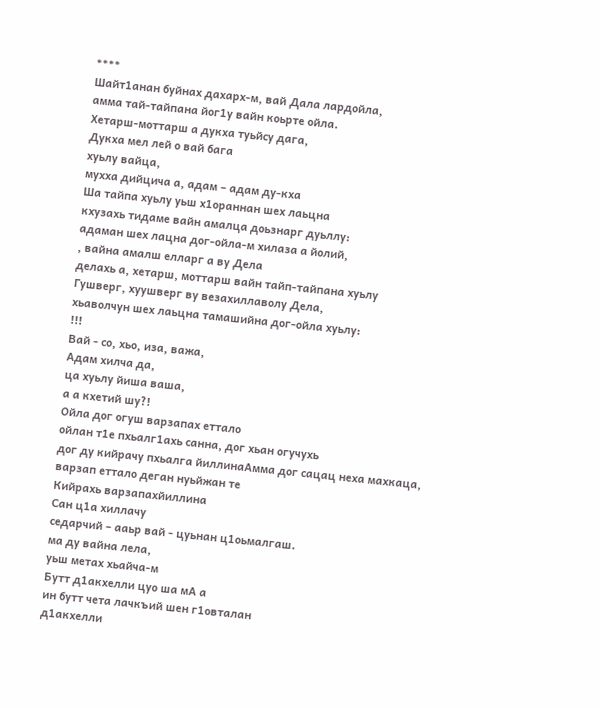****
Шайт1анан буйнах дахарх-м, вай Дала лардойла,
амма тай-тайпана йог1у вайн коьрте ойла.
Хетарш-моттарш а дукха туьйсу дага,
Дукха мел лей о вай бага
хуьлу вайца,
мухха дийцича а, адам – адам ду-кха
Ша тайпа хуьлу уьш х1ораннан шех лаьцна
кхузахь тидаме вайн амалца доьзнарг дуьллу:
адаман шех лацна дог-ойла-м хилаза а йолий,
, вайна амалш елларг а ву Дела
делахь а, хетарш, моттарш вайн тайп-тайпана хуьлу
Гушверг, хуушверг ву везахиллаволу Дела,
хьаволчун шех лаьцна тамашийна дог-ойла хуьлу:
!!!
Вай - со, хьо, иза, важа,
Адам хилча да,
ца хуьлу йиша ваша,
а а кхетий шу?!
Ойла дог огуш варзапах еттало
ойлан т1е пхьалг1ахь санна, дог хьан огучухь
дог ду кийрачу пхьалга йиллинаАмма дог сацац неха махкаца,
варзап еттало деган нуьйжан те
Кийрахь варзапахйиллина
Сан ц1а хиллачу
седарчий – ааьр вай - цуьнан ц1оьмалгаш.
ма ду вайна лела,
уьш метах хьайча-м
Бутт д1акхелли цуо ша мА а
ин бутт чета лачкъий шен г1овталан
д1акхелли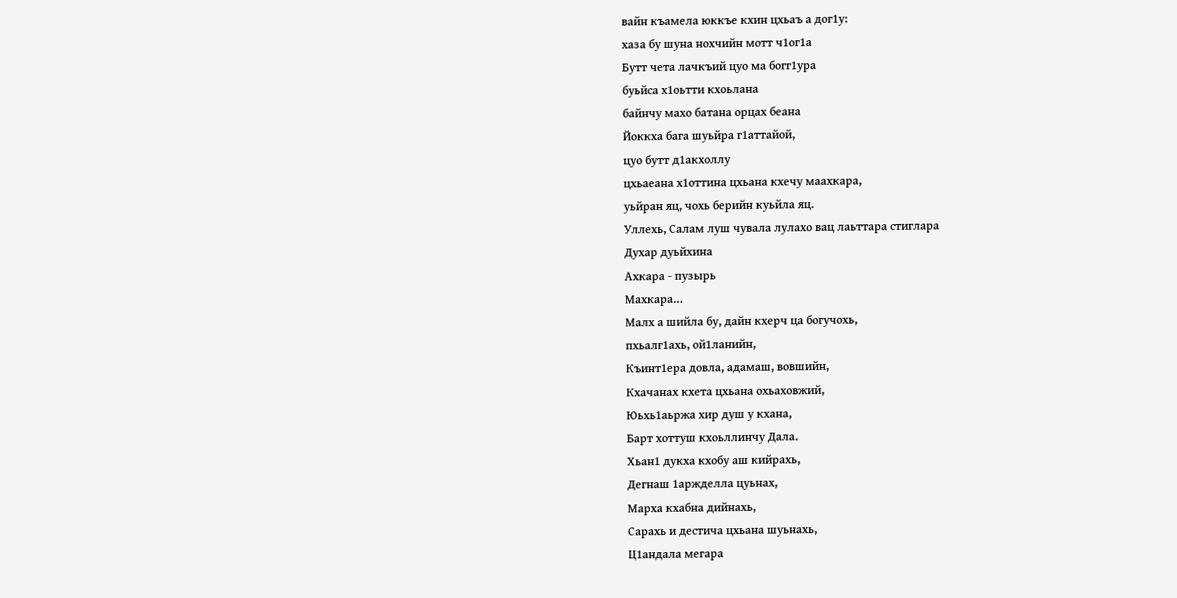вайн къамела юккъе кхин цхьаъ а дог1у:
хаза бу шуна нохчийн мотт ч1ог1а
Бутт чета лачкъий цуо ма богг1ура
буьйса х1оьтти кхоьлана
байнчу махо батана орцах беана
Йоккха бага шуьйра г1аттайой,
цуо бутт д1акхоллу
цхьаеана х1оттина цхьана кхечу маахкара,
уьйран яц, чохь берийн куьйла яц.
Уллехь, Салам луш чувала лулахо вац лаьттара стиглара
Духар дуьйхина
Ахкара - пузырь
Махкара…
Малх а шийла бу, дайн кхерч ца богучохь,
пхьалг1ахь, ой1ланийн,
Къинт1ера довла, адамаш, вовшийн,
Кхачанах кхета цхьана охьаховжий,
Юьхь1аьржа хир душ у кхана,
Барт хоттуш кхоьллинчу Дала.
Хьан1 дукха кхобу аш кийрахь,
Дегнаш 1аржделла цуьнах,
Марха кхабна дийнахь,
Сарахь и дестича цхьана шуьнахь,
Ц1андала мегара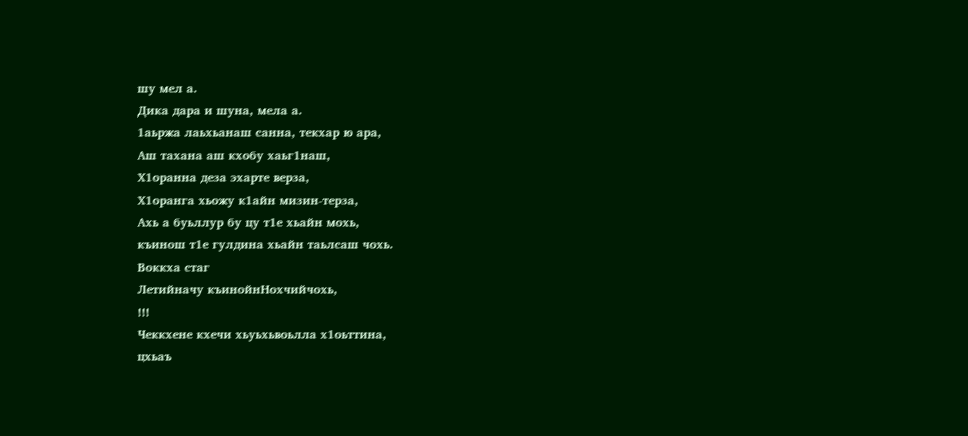шу мел а.
Дика дара и шуна, мела а.
1аьржа лаьхьанаш санна, текхар ю ара,
Аш тахана аш кхобу хаьг1наш,
Х1оранна деза эхарте верза,
Х1оранга хьожу к1айн мизин-терза,
Ахь а буьллур бу цу т1е хьайн мохь,
къинош т1е гулдина хьайн таьлсаш чохь.
Воккха стаг
Летийначу къинойнНохчийчохь,
!!!
Чеккхене кхечи хьуьхьвоьлла х1оьттина,
цхьаъ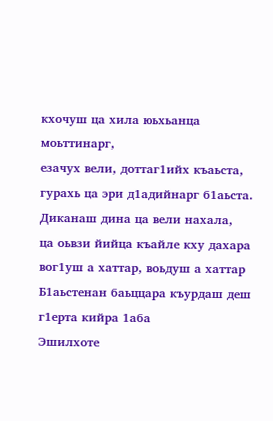кхочуш ца хила юьхьанца моьттинарг,
езачух вели, доттаг1ийх къаьста,
гурахь ца эри д1адийнарг б1аьста.
Диканаш дина ца вели нахала,
ца оьвзи йийца къайле кху дахара
вог1уш а хаттар, воьдуш а хаттар
Б1аьстенан баьццара къурдаш деш
г1ерта кийра 1аба
Эшилхоте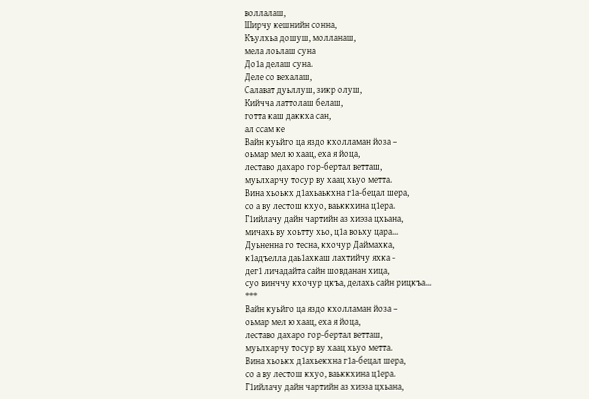воллалаш,
Ширчу кешнийн сонна,
Къулхьа дошуш, молланаш,
мела лоьлаш суна
До1а делаш суна.
Деле со вехалаш,
Салават дуьллуш, зикр олуш,
Кийчча латтолаш белаш,
готта каш даккха сан,
ал ссам ке
Вайн куьйго ца яздо кхолламан йоза –
оьмар мел ю хаац, еха я йоца,
леставо дахаро гор-бертал ветташ,
муьлхарчу тосур ву хаац хьуо метта.
Вина хьоькх д1ахьаькхна г1а-бецал шера,
со а ву лестош кхуо, ваьккхина ц1ера.
Г1ийлачу дайн чартийн аз хиэза цхьана,
мичахь ву хоьтту хьо, ц1а воьху цара...
Дуьненна го тесна, кхочур Даймахка,
к1адъелла даь1ахкаш лахтийчу яхка -
дег1 личадайта сайн шовданан хица,
суо винччу кхочур цкъа, делахь сайн рицкъа...
***
Вайн куьйго ца яздо кхолламан йоза –
оьмар мел ю хаац, еха я йоца,
леставо дахаро гор-бертал ветташ,
муьлхарчу тосур ву хаац хьуо метта.
Вина хьоькх д1ахьекхна г1а-бецал шера,
со а ву лестош кхуо, ваьккхина ц1ера.
Г1ийлачу дайн чартийн аз хиэза цхьана,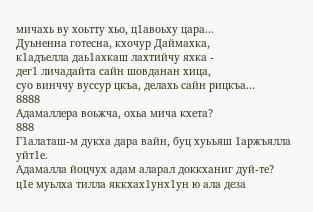мичахь ву хоьтту хьо, ц1авоьху цара...
Дуьненна готесна, кхочур Даймахка,
к1адъелла даь1ахкаш лахтийчу яхка -
дег1 личадайта сайн шовданан хица,
суо винччу вуссур цкъа, делахь сайн рицкъа...
8888
Адамаллера воьжча, охьа мича кхета?
888
Г1алаташ-м дукха дара вайн, буц хуьъяш 1аржъялла уйт1е.
Адамалла йоцчух адам аларал доккханиг дуй-те?
ц1е муьлха тилла яккхах1унх1ун ю ала деза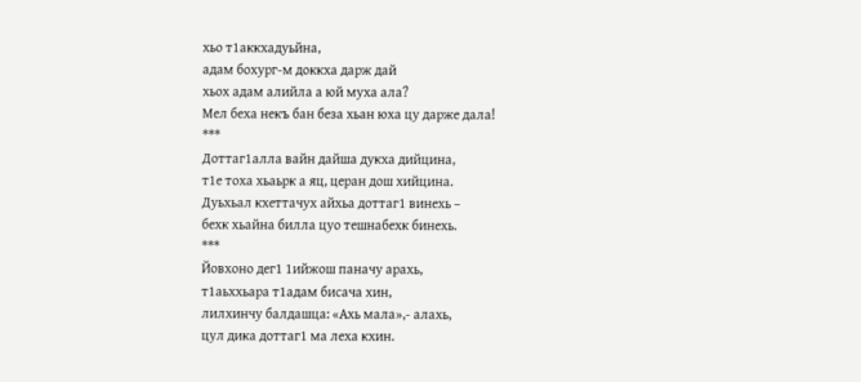хьо т1аккхадуьйна,
адам бохург-м доккха дарж дай
хьох адам алийла а юй муха ала?
Мел беха некъ бан беза хьан юха цу дарже дала!
***
Доттаг1алла вайн дайша дукха дийцина,
т1е тоха хьаьрк а яц, церан дош хийцина.
Дуьхьал кхеттачух айхьа доттаг1 винехь –
бехк хьайна билла цуо тешнабехк бинехь.
***
Йовхоно дег1 1ийжош паначу арахь,
т1аьххьара т1адам бисача хин,
лилхинчу балдашца: «Ахь мала»,- алахь,
цул дика доттаг1 ма леха кхин.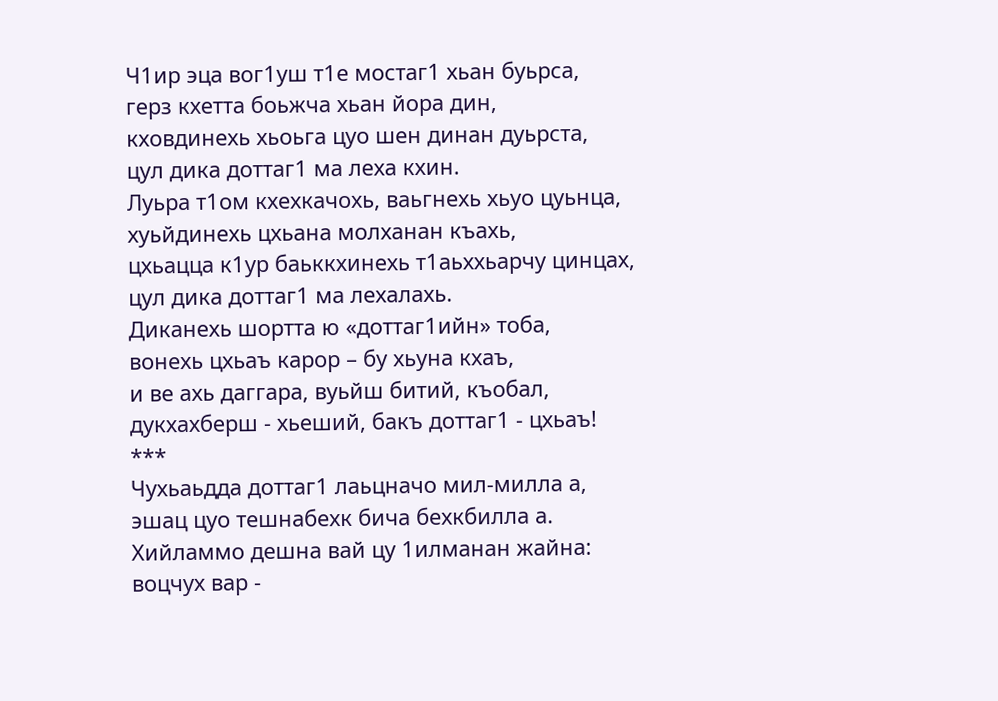Ч1ир эца вог1уш т1е мостаг1 хьан буьрса,
герз кхетта боьжча хьан йора дин,
кховдинехь хьоьга цуо шен динан дуьрста,
цул дика доттаг1 ма леха кхин.
Луьра т1ом кхехкачохь, ваьгнехь хьуо цуьнца,
хуьйдинехь цхьана молханан къахь,
цхьацца к1ур баьккхинехь т1аьххьарчу цинцах,
цул дика доттаг1 ма лехалахь.
Диканехь шортта ю «доттаг1ийн» тоба,
вонехь цхьаъ карор – бу хьуна кхаъ,
и ве ахь даггара, вуьйш битий, къобал,
дукхахберш - хьеший, бакъ доттаг1 - цхьаъ!
***
Чухьаьдда доттаг1 лаьцначо мил-милла а,
эшац цуо тешнабехк бича бехкбилла а.
Хийламмо дешна вай цу 1илманан жайна:
воцчух вар -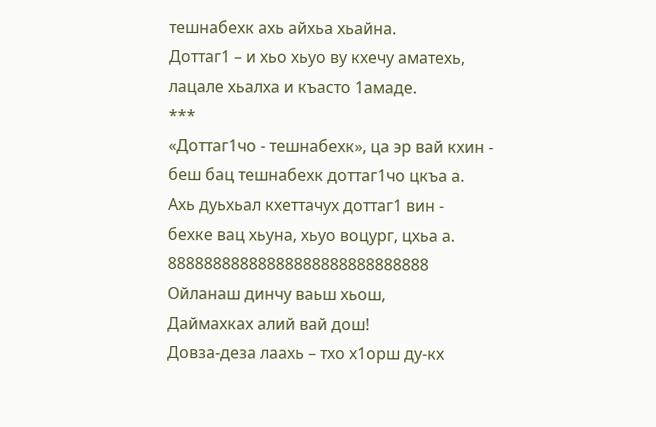тешнабехк ахь айхьа хьайна.
Доттаг1 – и хьо хьуо ву кхечу аматехь,
лацале хьалха и къасто 1амаде.
***
«Доттаг1чо - тешнабехк», ца эр вай кхин -
беш бац тешнабехк доттаг1чо цкъа а.
Ахь дуьхьал кхеттачух доттаг1 вин -
бехке вац хьуна, хьуо воцург, цхьа а.
88888888888888888888888888888
Ойланаш динчу ваьш хьош,
Даймахках алий вай дош!
Довза-деза лаахь – тхо х1орш ду-кх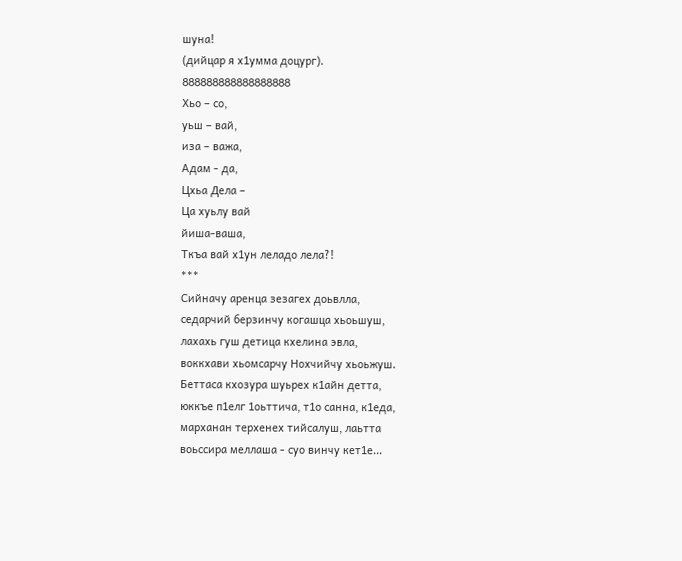шуна!
(дийцар я х1умма доцург).
888888888888888888
Хьо – со,
уьш – вай,
иза – важа,
Адам - да,
Цхьа Дела –
Ца хуьлу вай
йиша-ваша,
Ткъа вай х1ун леладо лела?!
***
Сийначу аренца зезагех доьвлла,
седарчий берзинчу когашца хьоьшуш,
лахахь гуш детица кхелина эвла,
воккхави хьомсарчу Нохчийчу хьоьжуш.
Беттаса кхозура шуьрех к1айн детта,
юккъе п1елг 1оьттича, т1о санна, к1еда,
марханан терхенех тийсалуш, лаьтта
воьссира меллаша - суо винчу кет1е...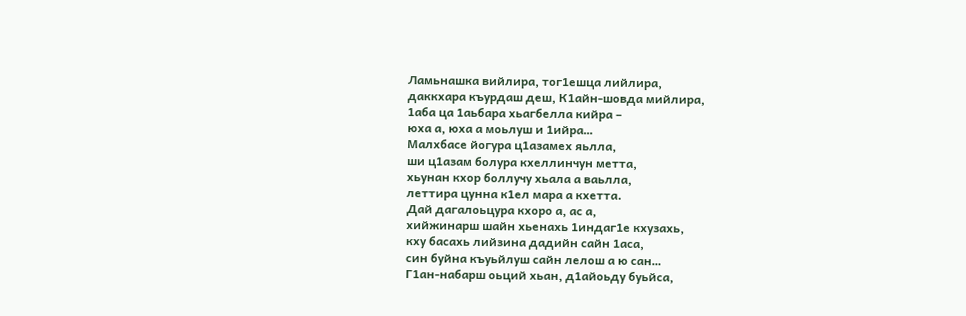Ламьнашка вийлира, тог1ешца лийлира,
даккхара къурдаш деш, К1айн-шовда мийлира,
1аба ца 1аьбара хьагбелла кийра –
юха а, юха а моьлуш и 1ийра…
Малхбасе йогура ц1азамех яьлла,
ши ц1азам болура кхеллинчун метта,
хьунан кхор боллучу хьала а ваьлла,
леттира цунна к1ел мара а кхетта.
Дай дагалоьцура кхоро а, ас а,
хийжинарш шайн хьенахь 1индаг1е кхузахь,
кху басахь лийзина дадийн сайн 1аса,
син буйна къуьйлуш сайн лелош а ю сан…
Г1ан-набарш оьций хьан, д1айоьду буьйса,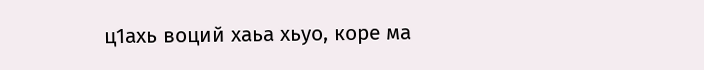ц1ахь воций хаьа хьуо, коре ма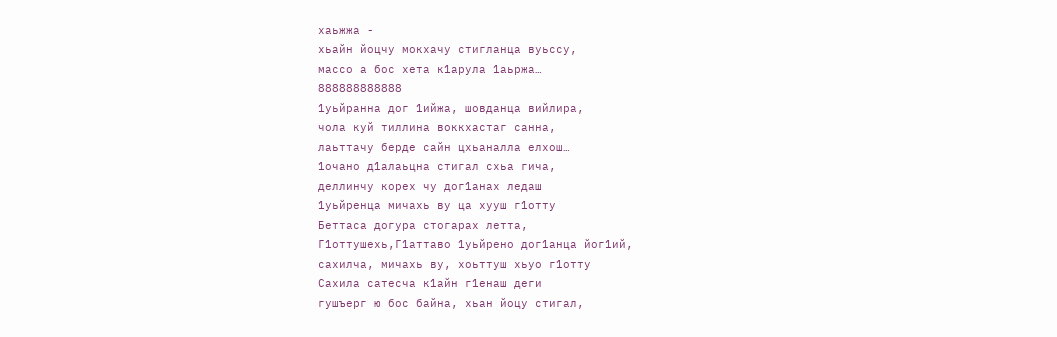хаьжжа -
хьайн йоцчу мокхачу стигланца вуьссу,
массо а бос хета к1арула 1аьржа…
888888888888
1уьйранна дог 1ийжа, шовданца вийлира,
чола куй тиллина воккхастаг санна,
лаьттачу берде сайн цхьаналла елхош…
1очано д1алаьцна стигал схьа гича,
деллинчу корех чу дог1анах ледаш
1уьйренца мичахь ву ца хууш г1отту
Беттаса догура стогарах летта,
Г1оттушехь,Г1аттаво 1уьйрено дог1анца йог1ий,
сахилча, мичахь ву, хоьттуш хьуо г1отту
Сахила сатесча к1айн г1енаш деги
гушъерг ю бос байна, хьан йоцу стигал,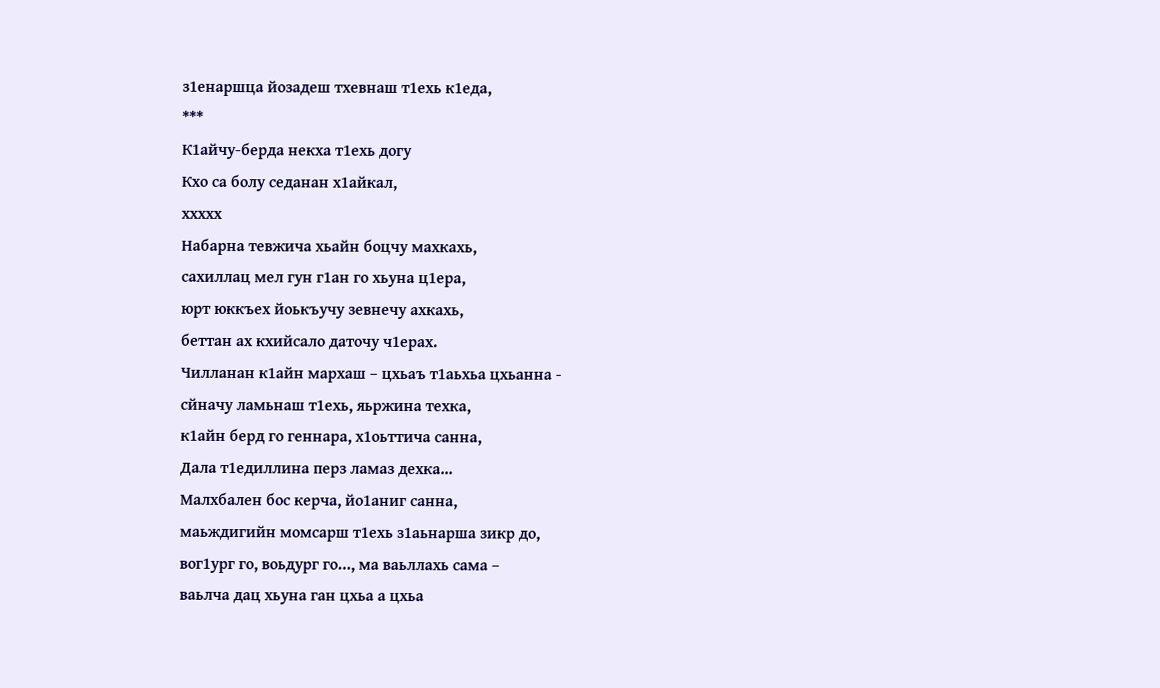з1енаршца йозадеш тхевнаш т1ехь к1еда,
***
К1айчу-берда некха т1ехь догу
Кхо са болу седанан х1айкал,
ххххх
Набарна тевжича хьайн боцчу махкахь,
сахиллац мел гун г1ан го хьуна ц1ера,
юрт юккъех йоькъучу зевнечу ахкахь,
беттан ах кхийсало даточу ч1ерах.
Чилланан к1айн мархаш – цхьаъ т1аьхьа цхьанна -
сйначу ламьнаш т1ехь, яьржина техка,
к1айн берд го геннара, х1оьттича санна,
Дала т1едиллина перз ламаз дехка...
Малхбален бос керча, йо1аниг санна,
маьждигийн момсарш т1ехь з1аьнарша зикр до,
вог1ург го, воьдург го…, ма ваьллахь сама –
ваьлча дац хьуна ган цхьа а цхьа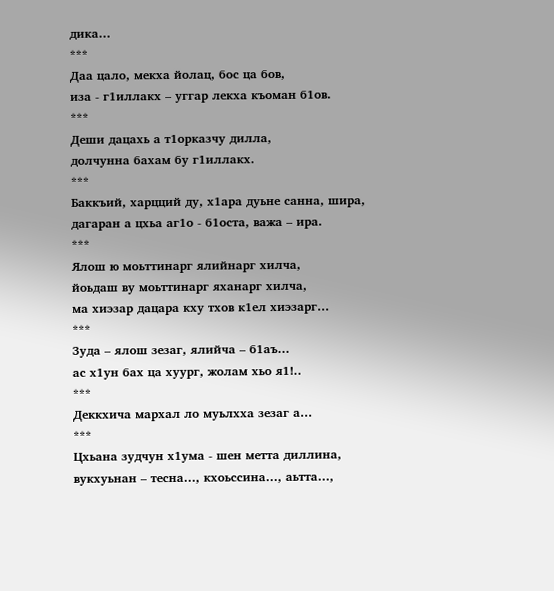дика…
***
Даа цало, мекха йолац, бос ца бов,
иза - г1иллакх – уггар лекха къоман б1ов.
***
Деши дацахь а т1орказчу дилла,
долчунна бахам бу г1иллакх.
***
Баккъий, харцций ду, х1ара дуьне санна, шира,
дагаран а цхьа аг1о - б1оста, важа – ира.
***
Ялош ю моьттинарг ялийнарг хилча,
йоьдаш ву моьттинарг яханарг хилча,
ма хиэзар дацара кху тхов к1ел хиэзарг…
***
Зуда – ялош зезаг, ялийча – б1аъ…
ас х1ун бах ца хуург, жолам хьо я1!..
***
Деккхича мархал ло муьлхха зезаг а…
***
Цхьана зудчун х1ума - шен метта диллина,
вукхуьнан – тесна…, кхоьссина…, аьтта…,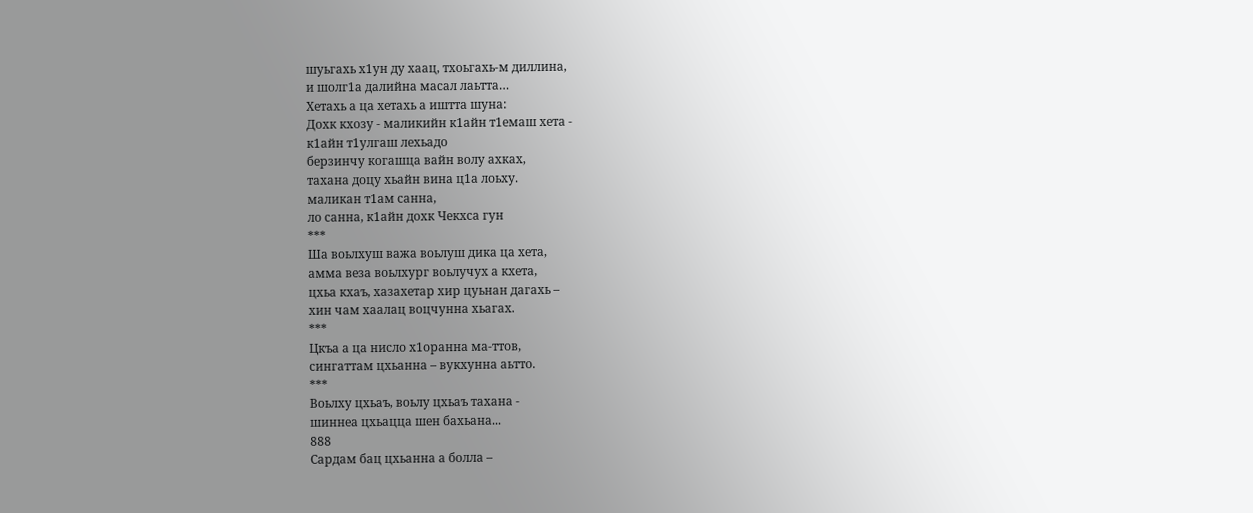шуьгахь х1ун ду хаац, тхоьгахь-м диллина,
и шолг1а далийна масал лаьтта…
Хетахь а ца хетахь а иштта шуна:
Дохк кхозу - маликийн к1айн т1емаш хета -
к1айн т1улгаш лехьадо
берзинчу когашца вайн волу ахках,
тахана доцу хьайн вина ц1а лоьху.
маликан т1ам санна,
ло санна, к1айн дохк Чекхса гун
***
Ша воьлхуш важа воьлуш дика ца хета,
амма веза воьлхург воьлучух а кхета,
цхьа кхаъ, хазахетар хир цуьнан дагахь –
хин чам хаалац воцчунна хьагах.
***
Цкъа а ца нисло х1оранна ма-ттов,
сингаттам цхьанна – вукхунна аьтто.
***
Воьлху цхьаъ, воьлу цхьаъ тахана -
шиннеа цхьацца шен бахьана...
888
Сардам бац цхьанна а болла –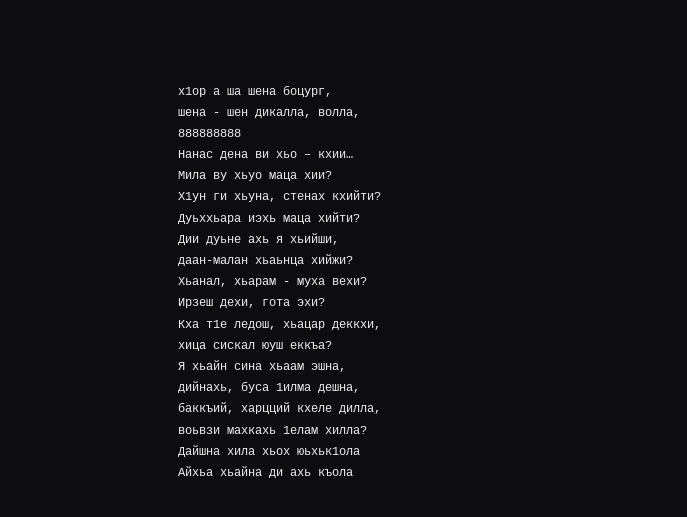х1ор а ша шена боцург,
шена - шен дикалла, волла,
888888888
Нанас дена ви хьо – кхии…
Мила ву хьуо маца хии?
Х1ун ги хьуна, стенах кхийти?
Дуьххьара иэхь маца хийти?
Дии дуьне ахь я хьийши,
даан-малан хьаьнца хийжи?
Хьанал, хьарам - муха вехи?
Ирзеш дехи, гота эхи?
Кха т1е ледош, хьацар деккхи,
хица сискал юуш еккъа?
Я хьайн сина хьаам эшна,
дийнахь, буса 1илма дешна,
баккъий, харцций кхеле дилла,
воьвзи махкахь 1елам хилла?
Дайшна хила хьох юьхьк1ола
Айхьа хьайна ди ахь къола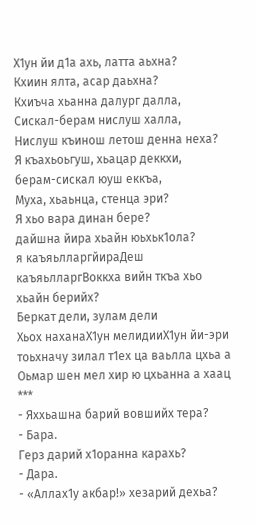Х1ун йи д1а ахь, латта аьхна?
Кхиин ялта, асар даьхна?
Кхиъча хьанна далург далла,
Сискал-берам нислуш халла,
Нислуш къинош летош денна неха?
Я къахьоьгуш, хьацар деккхи,
берам-сискал юуш еккъа,
Муха, хьаьнца, стенца эри?
Я хьо вара динан бере?
дайшна йира хьайн юьхьк1ола?
я каъяьлларгйираДеш каъяьлларгВоккха вийн ткъа хьо хьайн берийх?
Беркат дели, зулам дели
Хьох наханаХ1ун мелидииХ1ун йи-эри
тоьхначу зилал т1ех ца ваьлла цхьа а
Оьмар шен мел хир ю цхьанна а хаац
***
- Яххьашна барий вовшийх тера?
- Бара.
Герз дарий х1оранна карахь?
- Дара.
- «Аллах1у акбар!» хезарий дехьа?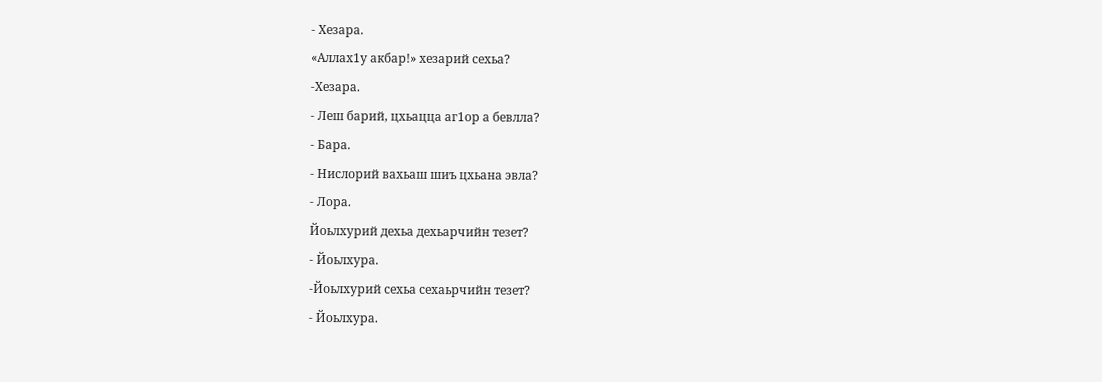- Хезара.
«Аллах1у акбар!» хезарий сехьа?
-Хезара.
- Леш барий, цхьацца аг1ор а бевлла?
- Бара.
- Нислорий вахьаш шиъ цхьана эвла?
- Лора.
Йоьлхурий дехьа дехьарчийн тезет?
- Йоьлхура.
-Йоьлхурий сехьа сехаьрчийн тезет?
- Йоьлхура.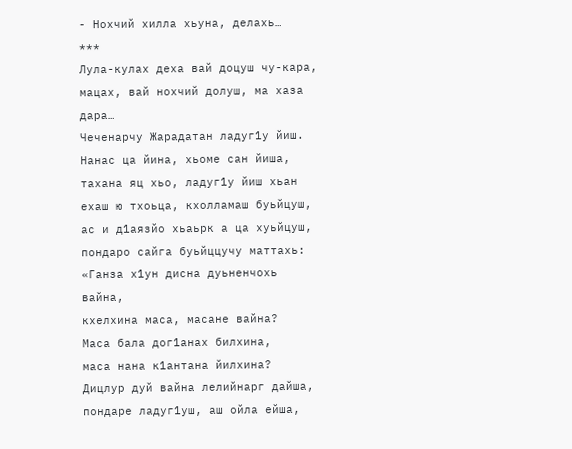- Нохчий хилла хьуна, делахь…
***
Лула-кулах деха вай доцуш чу-кара,
мацах, вай нохчий долуш, ма хаза дара…
Чеченарчу Жарадатан ладуг1у йиш.
Нанас ца йина, хьоме сан йиша,
тахана яц хьо, ладуг1у йиш хьан
ехаш ю тхоьца, кхолламаш буьйцуш,
ас и д1аязйо хьаьрк а ца хуьйцуш,
пондаро сайга буьйццучу маттахь:
«Ганза х1ун дисна дуьненчохь вайна,
кхелхина маса, масане вайна?
Маса бала дог1анах билхина,
маса нана к1антана йилхина?
Дицлур дуй вайна лелийнарг дайша,
пондаре ладуг1уш, аш ойла ейша,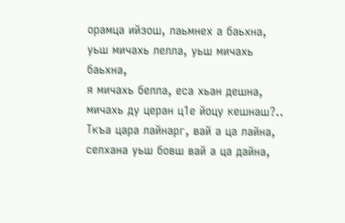орамца ийзош, лаьмнех а баьхна,
уьш мичахь лелла, уьш мичахь баьхна,
я мичахь белла, еса хьан дешна,
мичахь ду церан ц1е йоцу кешнаш?..
Ткъа цара лайнарг, вай а ца лайна,
селхана уьш бовш вай а ца дайна,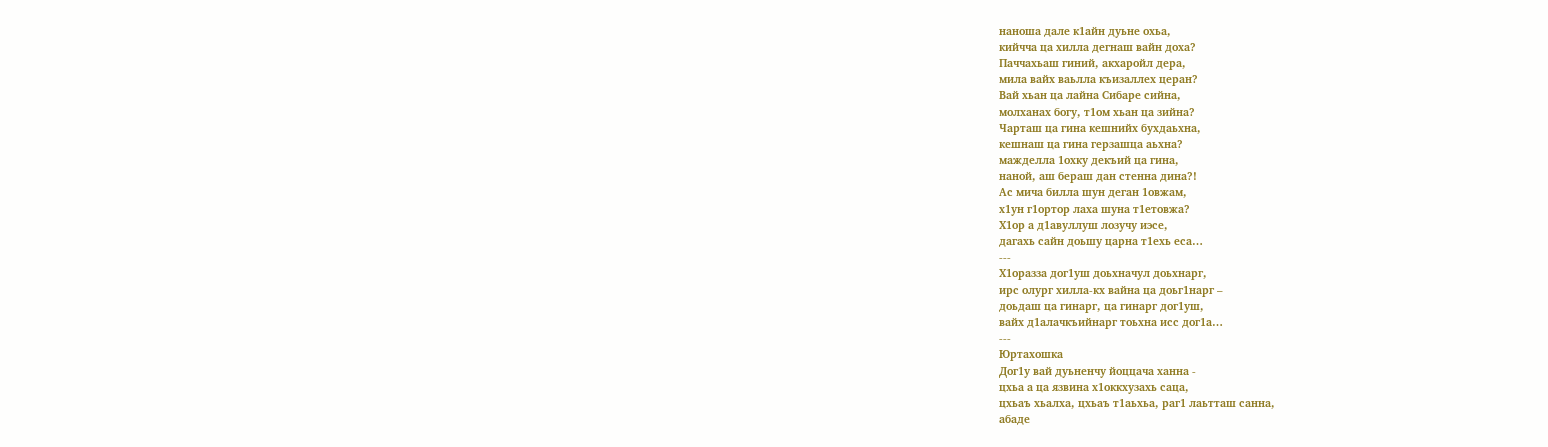наноша дале к1айн дуьне охьа,
кийчча ца хилла дегнаш вайн доха?
Паччахьаш гиний, акхаройл дера,
мила вайх ваьлла къизаллех церан?
Вай хьан ца лайна Сибаре сийна,
молханах богу, т1ом хьан ца зийна?
Чарташ ца гина кешнийх бухдаьхна,
кешнаш ца гина герзашца аьхна?
мажделла 1охку декъий ца гина,
наной, аш бераш дан стенна дина?!
Ас мича билла шун деган 1овжам,
х1ун г1ортор лаха шуна т1етовжа?
Х1ор а д1авуллуш лозучу иэсе,
дагахь сайн доьшу царна т1ехь еса…
---
Х1оразза дог1уш доьхначул доьхнарг,
ирс олург хилла-кх вайна ца доьг1нарг –
доьдаш ца гинарг, ца гинарг дог1уш,
вайх д1алачкъийнарг тоьхна исс дог1а…
---
Юртахошка
Дог1у вай дуьненчу йоццача ханна -
цхьа а ца язвина х1оккхузахь саца,
цхьаъ хьалха, цхьаъ т1аьхьа, раг1 лаьтташ санна,
абаде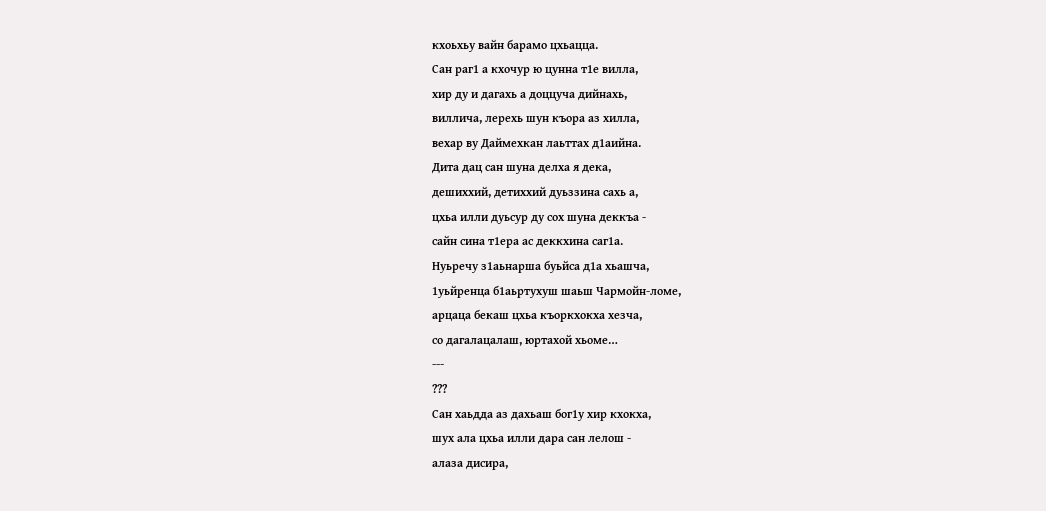кхоьхьу вайн барамо цхьацца.
Сан раг1 а кхочур ю цунна т1е вилла,
хир ду и дагахь а доццуча дийнахь,
виллича, лерехь шун къора аз хилла,
вехар ву Даймехкан лаьттах д1аийна.
Дита дац сан шуна делха я дека,
дешиххий, детиххий дуьззина сахь а,
цхьа илли дуьсур ду сох шуна деккъа -
сайн сина т1ера ас деккхина саг1а.
Нуьречу з1аьнарша буьйса д1а хьашча,
1уьйренца б1аьртухуш шаьш Чармойн-ломе,
арцаца бекаш цхьа къоркхокха хезча,
со дагалацалаш, юртахой хьоме…
---
???
Сан хаьдда аз дахьаш бог1у хир кхокха,
шух ала цхьа илли дара сан лелош -
алаза дисира,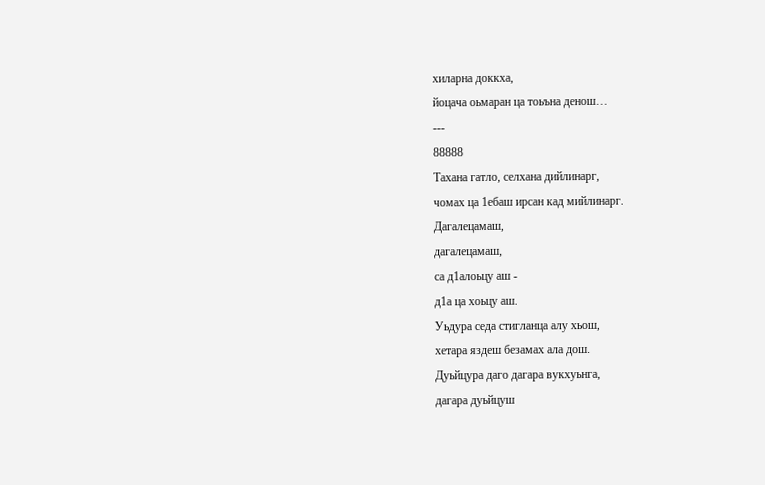хиларна доккха,
йоцача оьмаран ца тоьъна денош…
---
88888
Тахана гатло, селхана дийлинарг,
чомах ца 1ебаш ирсан кад мийлинарг.
Дагалецамаш,
дагалецамаш,
са д1алоьцу аш -
д1а ца хоьцу аш.
Уьдура седа стигланца алу хьош,
хетара яздеш безамах ала дош.
Дуьйцура даго дагара вукхуьнга,
дагара дуьйцуш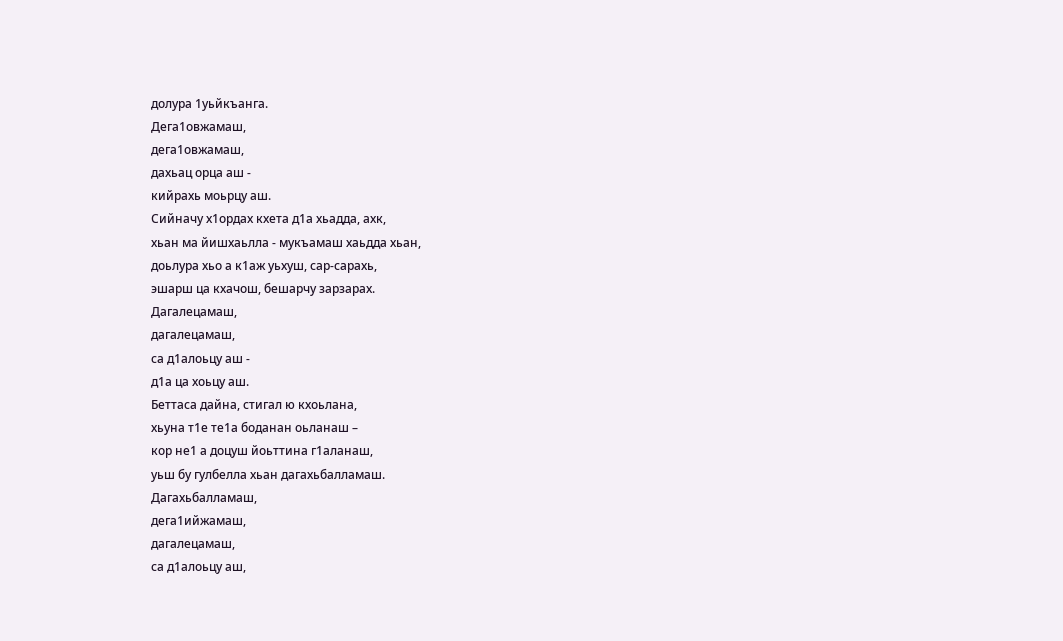долура 1уьйкъанга.
Дега1овжамаш,
дега1овжамаш,
дахьац орца аш -
кийрахь моьрцу аш.
Сийначу х1ордах кхета д1а хьадда, ахк,
хьан ма йишхаьлла - мукъамаш хаьдда хьан,
доьлура хьо а к1аж уьхуш, сар-сарахь,
эшарш ца кхачош, бешарчу зарзарах.
Дагалецамаш,
дагалецамаш,
са д1алоьцу аш -
д1а ца хоьцу аш.
Беттаса дайна, стигал ю кхоьлана,
хьуна т1е те1а боданан оьланаш –
кор не1 а доцуш йоьттина г1аланаш,
уьш бу гулбелла хьан дагахьбалламаш.
Дагахьбалламаш,
дега1ийжамаш,
дагалецамаш,
са д1алоьцу аш,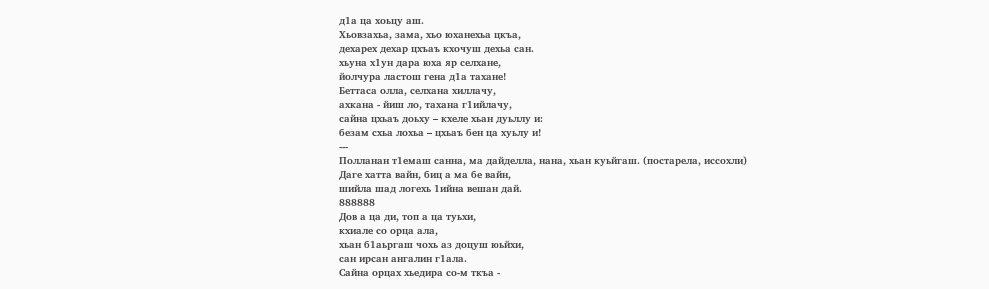д1а ца хоьцу аш.
Хьовзахьа, зама, хьо юханехьа цкъа,
дехарех дехар цхъаъ кхочуш дехьа сан.
хьуна х1ун дара юха яр селхане,
йолчура ластош гена д1а тахане!
Беттаса олла, селхана хиллачу,
ахкана - йиш ло, тахана г1ийлачу,
сайна цхьаъ доьху – кхеле хьан дуьллу и:
безам схьа лохьа – цхьаъ бен ца хуьлу и!
---
Полланан т1емаш санна, ма дайделла, нана, хьан куьйгаш. (постарела, иссохли)
Даге хатта вайн, биц а ма бе вайн,
шийла шад логехь 1ийна вешан дай.
888888
Дов а ца ди, топ а ца туьхи,
кхиале со орца ала,
хьан б1аьргаш чохь аз доцуш юьйхи,
сан ирсан ангалин г1ала.
Сайна орцах хьедира со-м ткъа -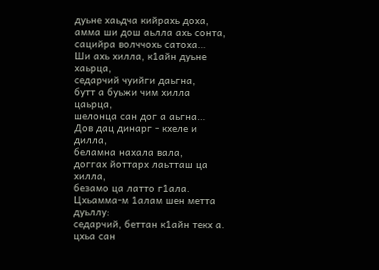дуьне хаьдча кийрахь доха,
амма ши дош аьлла ахь сонта,
сацийра волччохь сатоха…
Ши ахь хилла, к1айн дуьне хаьрца,
седарчий чуийги даьгна,
бутт а буьжи чим хилла цаьрца,
шелонца сан дог а аьгна…
Дов дац динарг - кхеле и дилла,
беламна нахала вала,
доггах йоттарх лаьтташ ца хилла,
безамо ца латто г1ала.
Цхьамма-м 1алам шен метта дуьллу:
седарчий, беттан к1айн текх а.
цхьа сан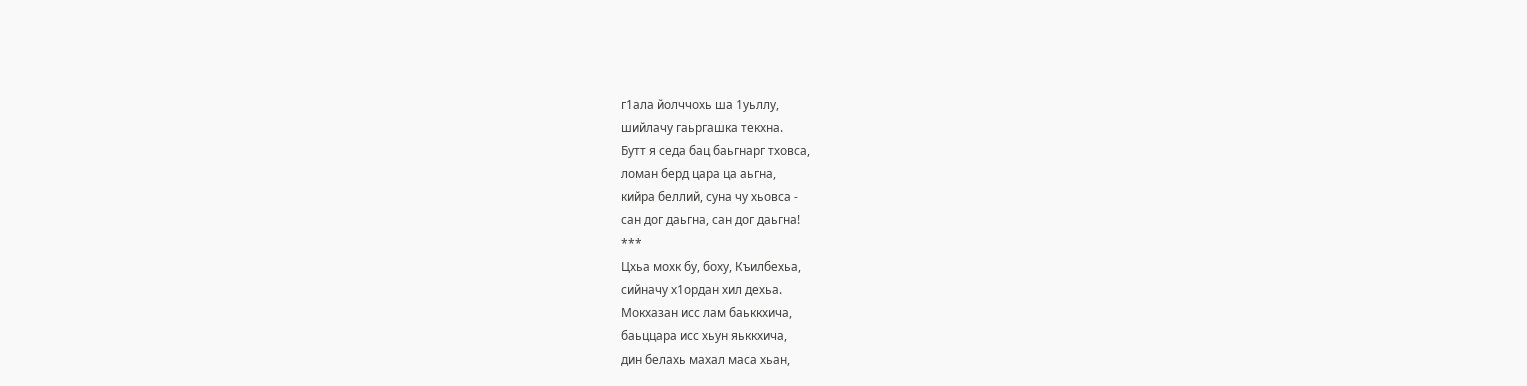г1ала йолччохь ша 1уьллу,
шийлачу гаьргашка текхна.
Бутт я седа бац баьгнарг тховса,
ломан берд цара ца аьгна,
кийра беллий, суна чу хьовса -
сан дог даьгна, сан дог даьгна!
***
Цхьа мохк бу, боху, Къилбехьа,
сийначу х1ордан хил дехьа.
Мокхазан исс лам баьккхича,
баьццара исс хьун яьккхича,
дин белахь махал маса хьан,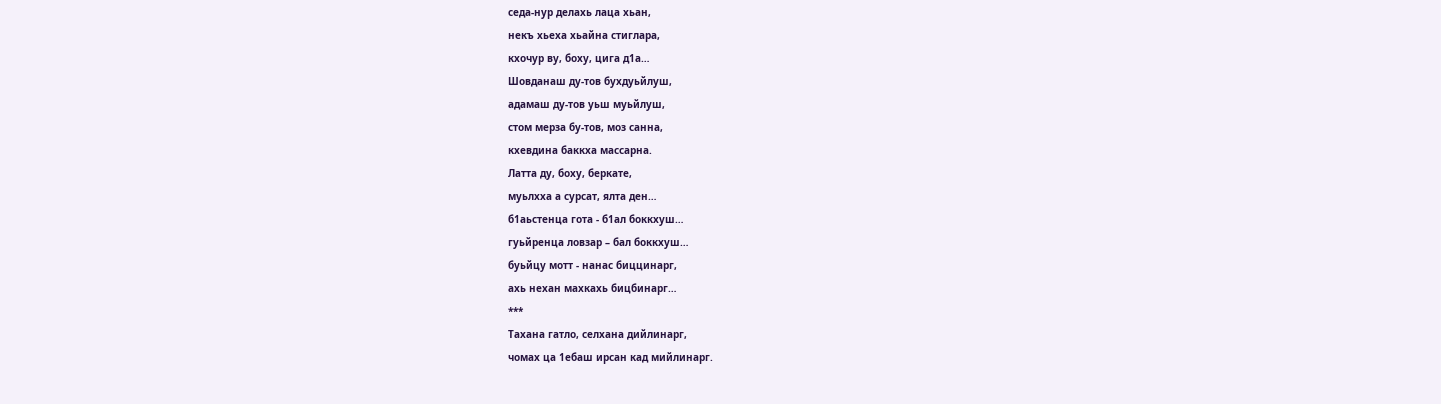седа-нур делахь лаца хьан,
некъ хьеха хьайна стиглара,
кхочур ву, боху, цига д1а…
Шовданаш ду-тов бухдуьйлуш,
адамаш ду-тов уьш муьйлуш,
стом мерза бу-тов, моз санна,
кхевдина баккха массарна.
Латта ду, боху, беркате,
муьлхха а сурсат, ялта ден…
б1аьстенца гота - б1ал боккхуш…
гуьйренца ловзар – бал боккхуш…
буьйцу мотт - нанас биццинарг,
ахь нехан махкахь бицбинарг…
***
Тахана гатло, селхана дийлинарг,
чомах ца 1ебаш ирсан кад мийлинарг.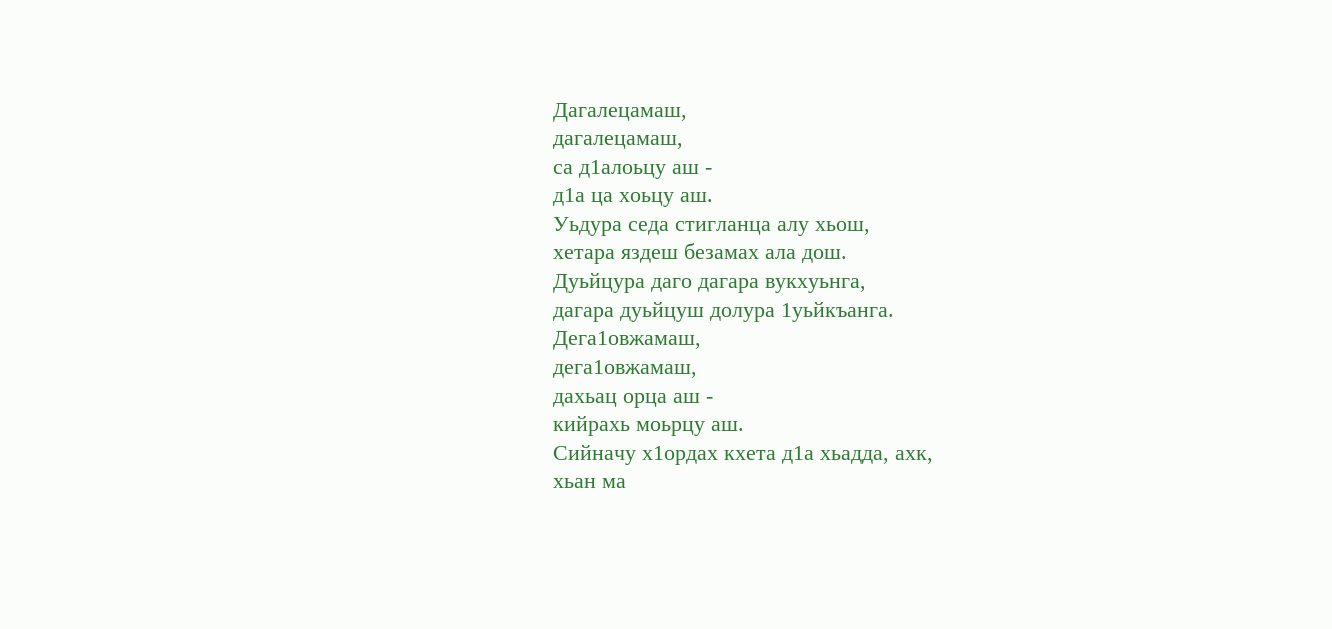Дагалецамаш,
дагалецамаш,
са д1алоьцу аш -
д1а ца хоьцу аш.
Уьдура седа стигланца алу хьош,
хетара яздеш безамах ала дош.
Дуьйцура даго дагара вукхуьнга,
дагара дуьйцуш долура 1уьйкъанга.
Дега1овжамаш,
дега1овжамаш,
дахьац орца аш -
кийрахь моьрцу аш.
Сийначу х1ордах кхета д1а хьадда, ахк,
хьан ма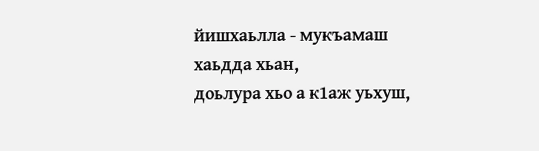йишхаьлла - мукъамаш хаьдда хьан,
доьлура хьо а к1аж уьхуш,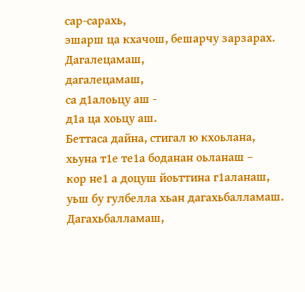сар-сарахь,
эшарш ца кхачош, бешарчу зарзарах.
Дагалецамаш,
дагалецамаш,
са д1алоьцу аш -
д1а ца хоьцу аш.
Беттаса дайна, стигал ю кхоьлана,
хьуна т1е те1а боданан оьланаш –
кор не1 а доцуш йоьттина г1аланаш,
уьш бу гулбелла хьан дагахьбалламаш.
Дагахьбалламаш,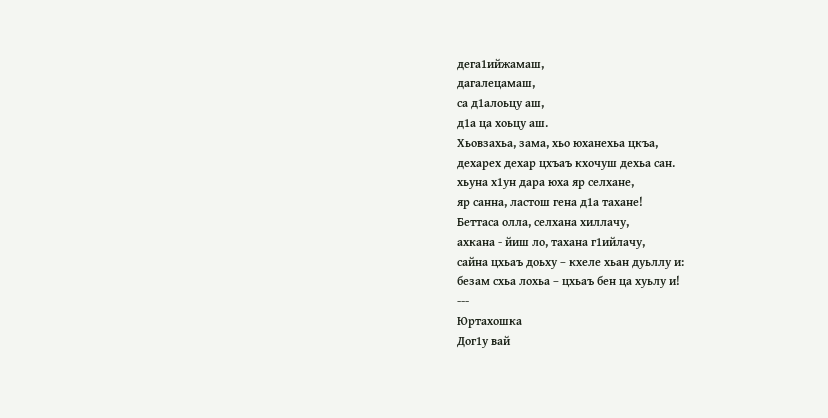дега1ийжамаш,
дагалецамаш,
са д1алоьцу аш,
д1а ца хоьцу аш.
Хьовзахьа, зама, хьо юханехьа цкъа,
дехарех дехар цхъаъ кхочуш дехьа сан.
хьуна х1ун дара юха яр селхане,
яр санна, ластош гена д1а тахане!
Беттаса олла, селхана хиллачу,
ахкана - йиш ло, тахана г1ийлачу,
сайна цхьаъ доьху – кхеле хьан дуьллу и:
безам схьа лохьа – цхьаъ бен ца хуьлу и!
---
Юртахошка
Дог1у вай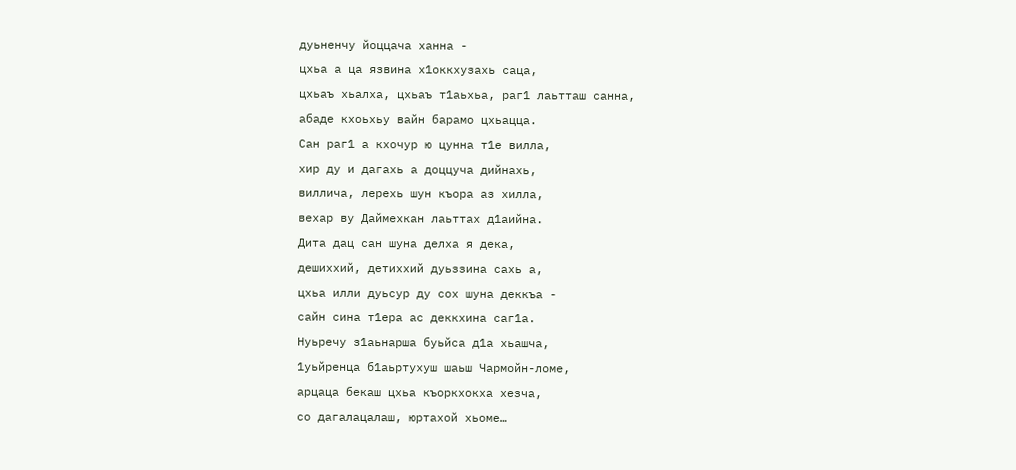дуьненчу йоццача ханна -
цхьа а ца язвина х1оккхузахь саца,
цхьаъ хьалха, цхьаъ т1аьхьа, раг1 лаьтташ санна,
абаде кхоьхьу вайн барамо цхьацца.
Сан раг1 а кхочур ю цунна т1е вилла,
хир ду и дагахь а доццуча дийнахь,
виллича, лерехь шун къора аз хилла,
вехар ву Даймехкан лаьттах д1аийна.
Дита дац сан шуна делха я дека,
дешиххий, детиххий дуьззина сахь а,
цхьа илли дуьсур ду сох шуна деккъа -
сайн сина т1ера ас деккхина саг1а.
Нуьречу з1аьнарша буьйса д1а хьашча,
1уьйренца б1аьртухуш шаьш Чармойн-ломе,
арцаца бекаш цхьа къоркхокха хезча,
со дагалацалаш, юртахой хьоме…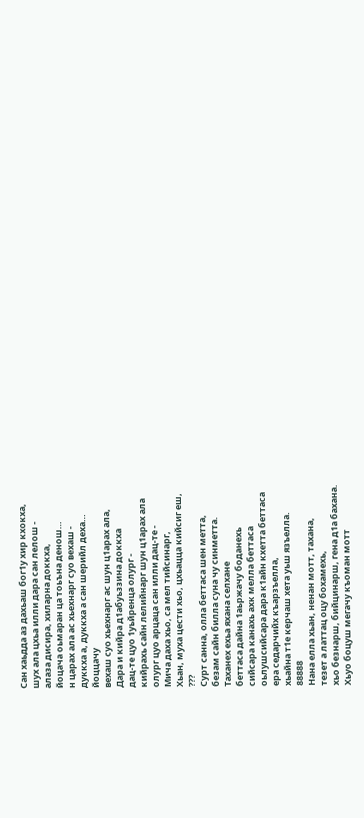Сан хаьдда аз дахьаш бог1у хир кхокха,
шух ала цхьа илли дара сан лелош -
алаза дисира, хиларна доккха,
йоцача оьмаран ца тоьъна денош…
н царах ала ас хьехнарг суо вехаш -
дуккха а, дуккха а сан шерийл деха…
йоццачу
вехаш суо хьехнарг ас шун ц1арах ала,
Дара и кийра д1абуьззина доккха
дац-те цуо 1уьйренца олург -
кийрахь сайн лелийнарг шун ц1арах ала
олург цуо арцаца сан илли дац-те -
Мича даха хьо, са мел тийсинарг,
Хьан, муха цести хьо, цхьацца кийсиг еш,
???
Сурт санна, олла беттаса шен метта,
безам сайн билла суна чу синметта.
Таханех ехьа яхана селхане
беттаса дайна 1аьржачу боданехь
сийсара канахь ахк мелла беттаса
оьлушсийсара дара к1айн кхетта беттаса
ера седарчийх къарзъелла,
хьайна т1е керчаш хета уьш язъелла.
88888
Нана елла хьан, ненан мотт, тахана,
тезет а латтац оцу бохамехь,
хьо безнарш, бийцинарш, гена д1а бахана.
Хьуо боцуш мегачу къоман мотт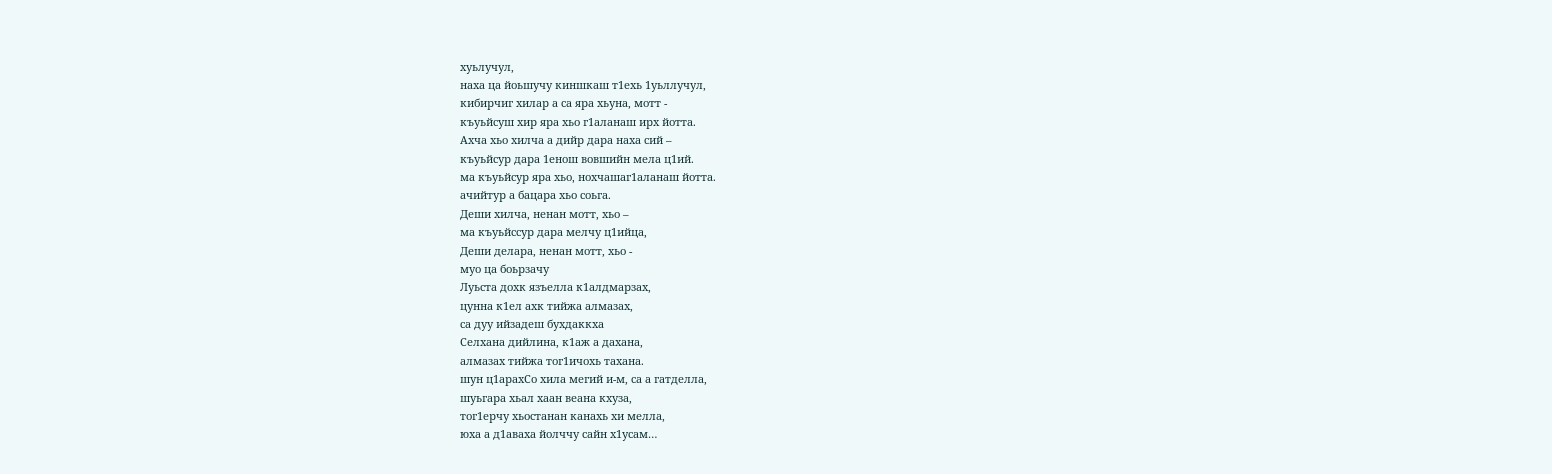хуьлучул,
наха ца йоьшучу киншкаш т1ехь 1уьллучул,
кибирчиг хилар а са яра хьуна, мотт -
къуьйсуш хир яра хьо г1аланаш ирх йотта.
Ахча хьо хилча а дийр дара наха сий –
къуьйсур дара 1енош вовшийн мела ц1ий.
ма къуьйсур яра хьо, нохчашаг1аланаш йотта.
ачийтур а бацара хьо соьга.
Деши хилча, ненан мотт, хьо –
ма къуьйссур дара мелчу ц1ийца,
Деши делара, ненан мотт, хьо -
муо ца боьрзачу
Луьста дохк язъелла к1алдмарзах,
цунна к1ел ахк тийжа алмазах,
са дуу ийзадеш бухдаккха
Селхана дийлина, к1аж а дахана,
алмазах тийжа тог1ичохь тахана.
шун ц1арахСо хила мегий и-м, са а гатделла,
шуьгара хьал хаан веана кхуза,
тог1ерчу хьостанан канахь хи мелла,
юха а д1аваха йолччу сайн х1усам…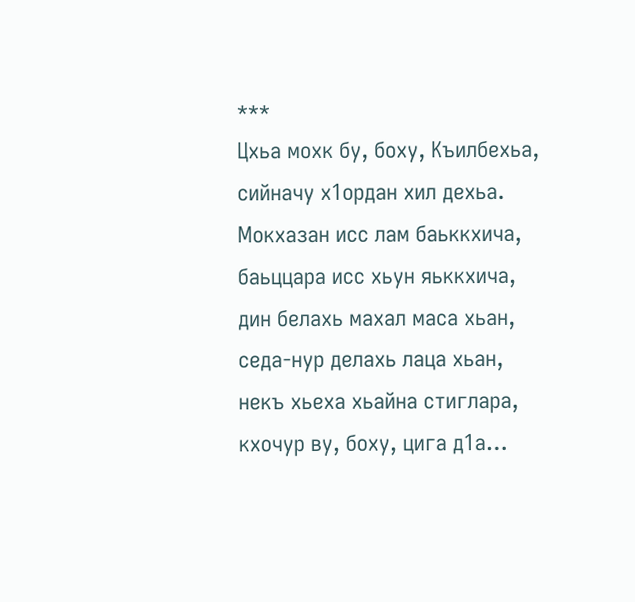***
Цхьа мохк бу, боху, Къилбехьа,
сийначу х1ордан хил дехьа.
Мокхазан исс лам баьккхича,
баьццара исс хьун яьккхича,
дин белахь махал маса хьан,
седа-нур делахь лаца хьан,
некъ хьеха хьайна стиглара,
кхочур ву, боху, цига д1а…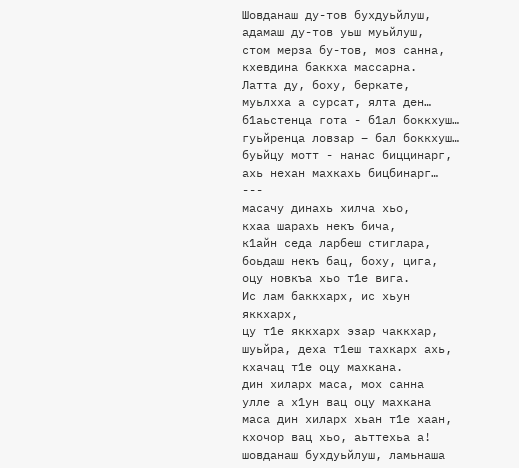Шовданаш ду-тов бухдуьйлуш,
адамаш ду-тов уьш муьйлуш,
стом мерза бу-тов, моз санна,
кхевдина баккха массарна.
Латта ду, боху, беркате,
муьлхха а сурсат, ялта ден…
б1аьстенца гота - б1ал боккхуш…
гуьйренца ловзар – бал боккхуш…
буьйцу мотт - нанас биццинарг,
ахь нехан махкахь бицбинарг…
---
масачу динахь хилча хьо,
кхаа шарахь некъ бича,
к1айн седа ларбеш стиглара,
боьдаш некъ бац, боху, цига,
оцу новкъа хьо т1е вига.
Ис лам баккхарх, ис хьун яккхарх,
цу т1е яккхарх эзар чаккхар,
шуьйра, деха т1еш тахкарх ахь,
кхачац т1е оцу махкана.
дин хиларх маса, мох санна
улле а х1ун вац оцу махкана
маса дин хиларх хьан т1е хаан,
кхочор вац хьо, аьттехьа а!
шовданаш бухдуьйлуш, ламьнаша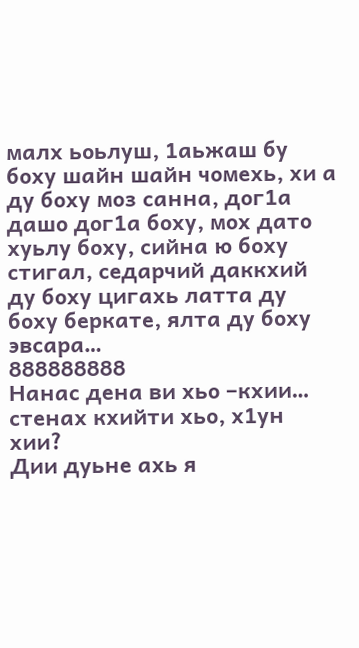малх ьоьлуш, 1аьжаш бу боху шайн шайн чомехь, хи а ду боху моз санна, дог1а дашо дог1а боху, мох дато хуьлу боху, сийна ю боху стигал, седарчий даккхий ду боху цигахь латта ду боху беркате, ялта ду боху эвсара…
888888888
Нанас дена ви хьо –кхии…
стенах кхийти хьо, х1ун хии?
Дии дуьне ахь я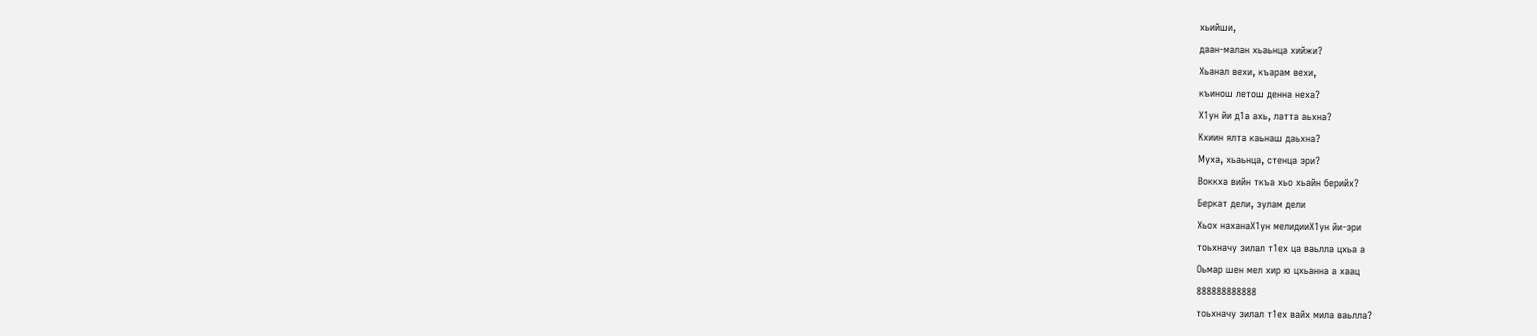хьийши,
даан-малан хьаьнца хийжи?
Хьанал вехи, къарам вехи,
къинош летош денна неха?
Х1ун йи д1а ахь, латта аьхна?
Кхиин ялта каьнаш даьхна?
Муха, хьаьнца, стенца эри?
Воккха вийн ткъа хьо хьайн берийх?
Беркат дели, зулам дели
Хьох наханаХ1ун мелидииХ1ун йи-эри
тоьхначу зилал т1ех ца ваьлла цхьа а
Оьмар шен мел хир ю цхьанна а хаац
888888888888
тоьхначу зилал т1ех вайх мила ваьлла?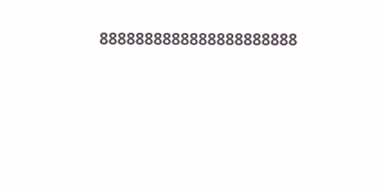8888888888888888888888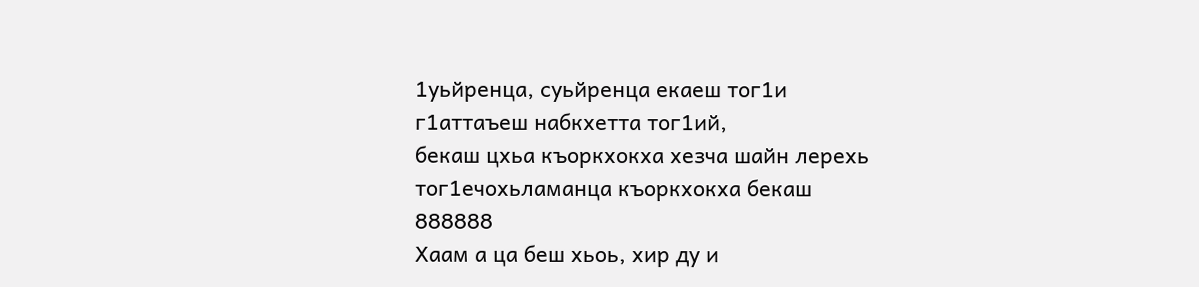1уьйренца, суьйренца екаеш тог1и
г1аттаъеш набкхетта тог1ий,
бекаш цхьа къоркхокха хезча шайн лерехь
тог1ечохьламанца къоркхокха бекаш
888888
Хаам а ца беш хьоь, хир ду и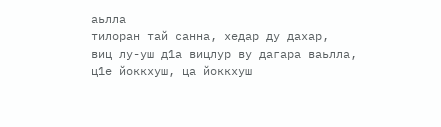аьлла
тилоран тай санна, хедар ду дахар,
виц лу-уш д1а вицлур ву дагара ваьлла,
ц1е йоккхуш, ца йоккхуш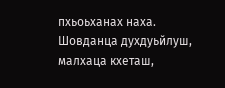пхьоьханах наха.
Шовданца духдуьйлуш, малхаца кхеташ,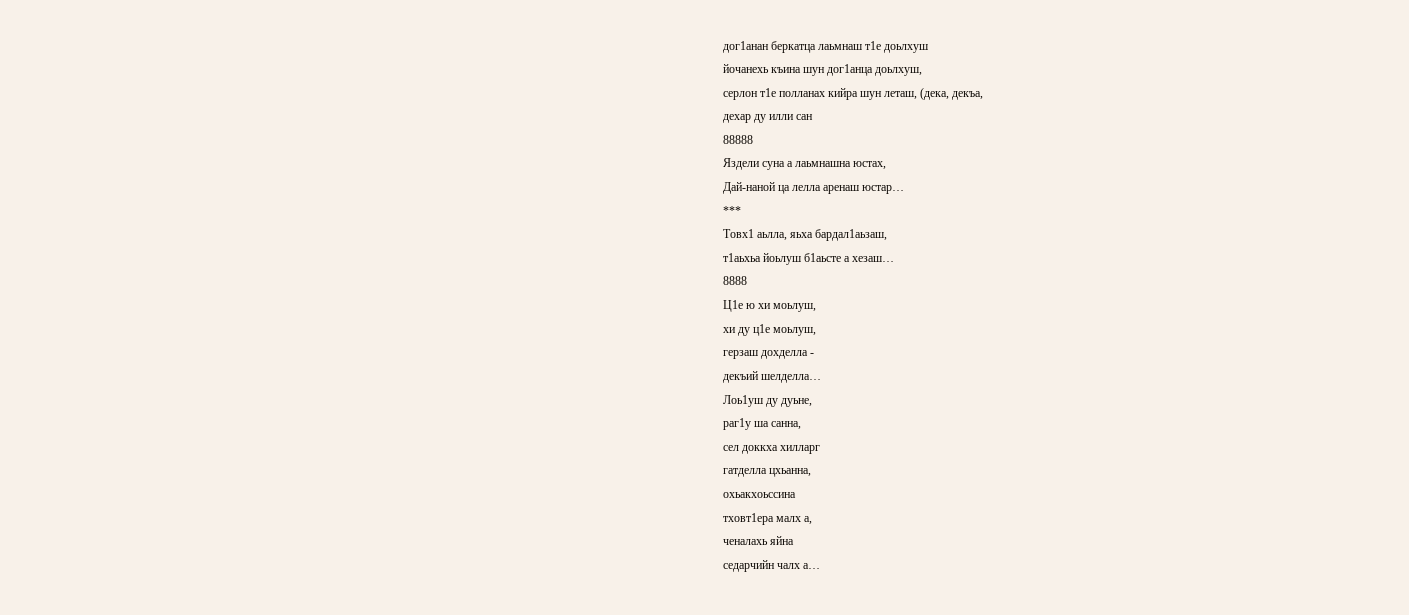дог1анан беркатца лаьмнаш т1е доьлхуш
йочанехь къина шун дог1анца доьлхуш,
серлон т1е полланах кийра шун леташ, (дека, декъа,
дехар ду илли сан
88888
Яздели суна а лаьмнашна юстах,
Дай-наной ца лелла аренаш юстар…
***
Товх1 аьлла, яьха бардал1аьзаш,
т1аьхьа йоьлуш б1аьсте а хезаш…
8888
Ц1е ю хи моьлуш,
хи ду ц1е моьлуш,
герзаш дохделла -
декъий шелделла…
Лоь1уш ду дуьне,
раг1у ша санна,
сел доккха хилларг
гатделла цхьанна,
охьакхоьссина
тховт1ера малх а,
ченалахь яйна
седарчийн чалх а…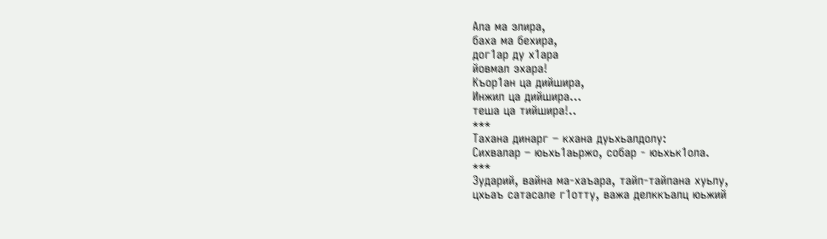Ала ма элира,
баха ма бехира,
дог1ар ду х1ара
йовмал эхара!
Къор1ан ца дийшира,
Инжил ца дийшира…
теша ца тийшира!..
***
Тахана динарг – кхана дуьхьалдолу:
Сихвалар – юьхь1аьржо, собар - юьхьк1ола.
***
Зударий, вайна ма-хаъара, тайп-тайпана хуьлу,
цхьаъ сатасале г1отту, важа делккъалц юьжий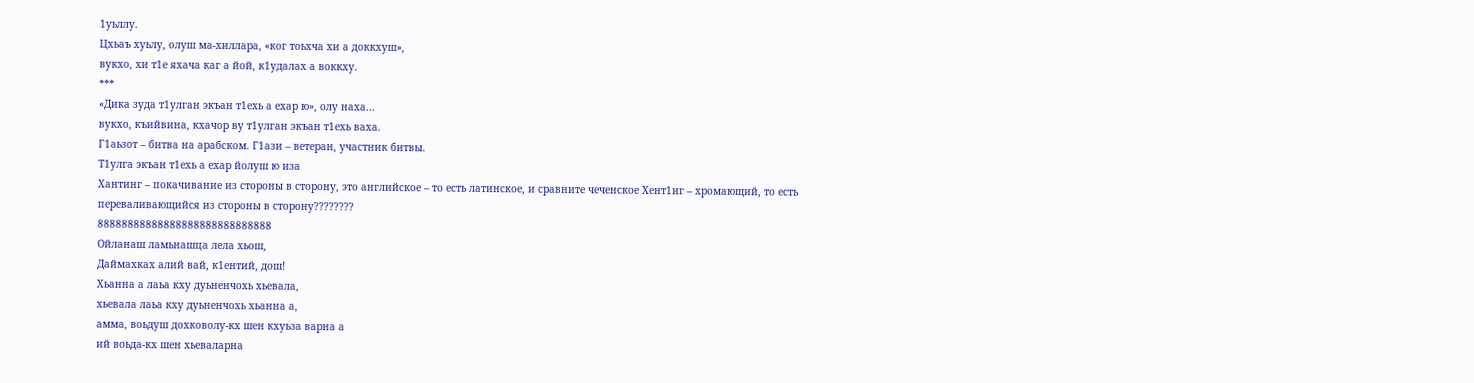1уьллу.
Цхьаъ хуьлу, олуш ма-хиллара, «ког тоьхча хи а доккхуш»,
вукхо, хи т1е яхача каг а йой, к1удалах а воккху.
***
«Дика зуда т1улган экъан т1ехь а ехар ю», олу наха...
вукхо, къийвина, кхачор ву т1улган экъан т1ехь ваха.
Г1аьзот – битва на арабском. Г1ази – ветеран, участник битвы.
Т1улга экъан т1ехь а ехар йолуш ю иза
Хантинг – покачивание из стороны в сторону, это английское – то есть латинское, и сравните чеченское Хент1иг – хромающий, то есть переваливающийся из стороны в сторону????????
88888888888888888888888888888
Ойланаш ламьнашца лела хьош,
Даймахках алий вай, к1ентий, дош!
Хьанна а лаьа кху дуьненчохь хьевала,
хьевала лаьа кху дуьненчохь хьанна а,
амма, воьдуш дохковолу-кх шен кхуьза варна а
ий воьда-кх шен хьеваларна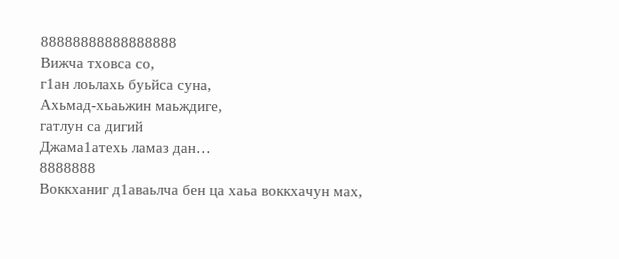88888888888888888
Вижча тховса со,
г1ан лоьлахь буьйса суна,
Ахьмад-хьаьжин маьждиге,
гатлун са дигий
Джама1атехь ламаз дан…
8888888
Воккханиг д1аваьлча бен ца хаьа воккхачун мах,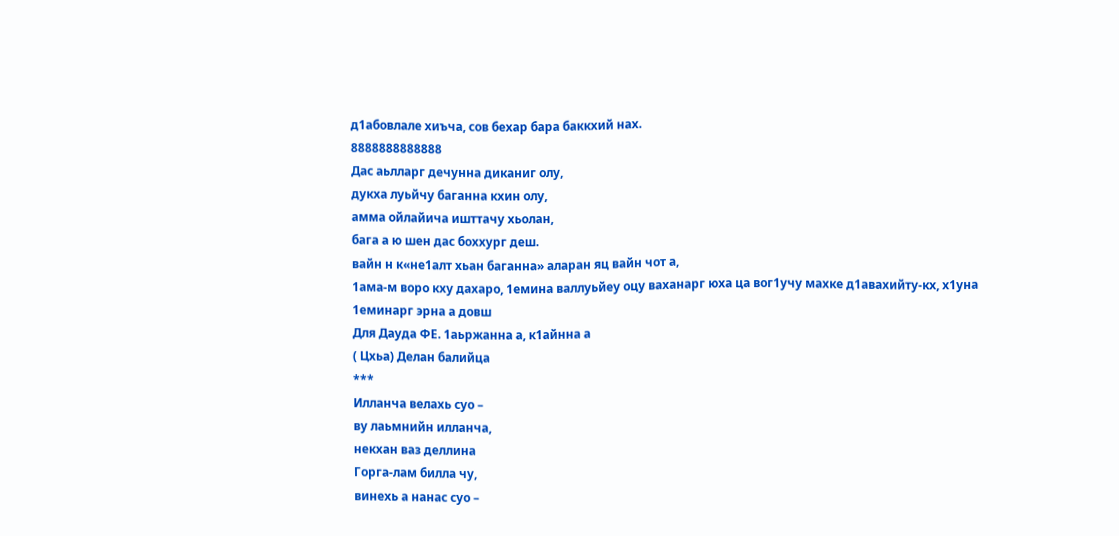д1абовлале хиъча, сов бехар бара баккхий нах.
8888888888888
Дас аьлларг дечунна диканиг олу,
дукха луьйчу баганна кхин олу,
амма ойлайича ишттачу хьолан,
бага а ю шен дас боххург деш.
вайн н к«не1алт хьан баганна» аларан яц вайн чот а,
1ама-м воро кху дахаро, 1емина валлуьйеу оцу ваханарг юха ца вог1учу махке д1авахийту-кх, х1уна 1еминарг эрна а довш
Для Дауда ФЕ. 1аьржанна а, к1айнна а
( Цхьа) Делан балийца
***
Илланча велахь суо –
ву лаьмнийн илланча,
некхан ваз деллина
Горга-лам билла чу,
винехь а нанас суо –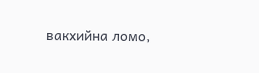вакхийна ломо,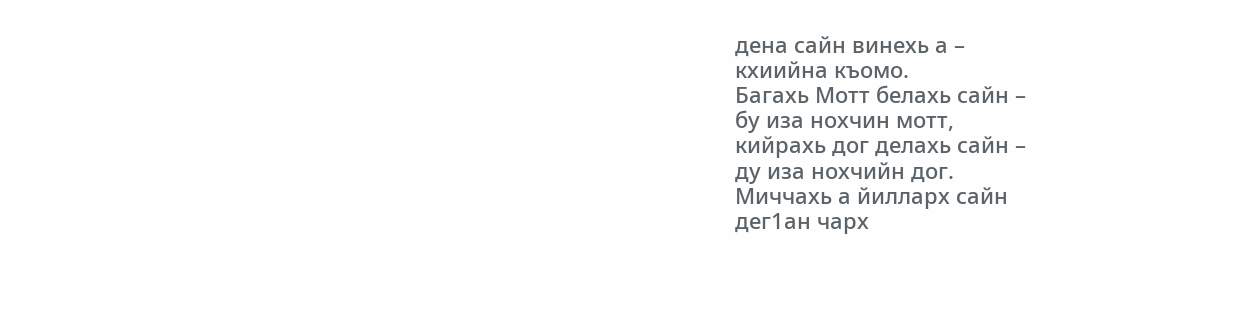дена сайн винехь а –
кхиийна къомо.
Багахь Мотт белахь сайн –
бу иза нохчин мотт,
кийрахь дог делахь сайн –
ду иза нохчийн дог.
Миччахь а йилларх сайн
дег1ан чарх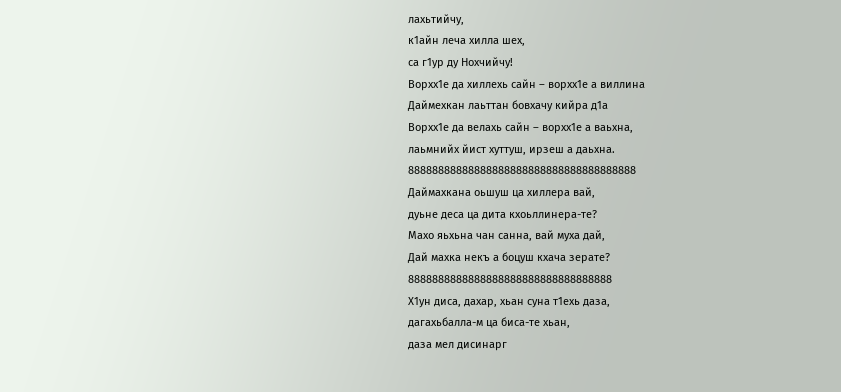лахьтийчу,
к1айн леча хилла шех,
са г1ур ду Нохчийчу!
Ворхх1е да хиллехь сайн – ворхх1е а виллина
Даймехкан лаьттан бовхачу кийра д1а
Ворхх1е да велахь сайн – ворхх1е а ваьхна,
лаьмнийх йист хуттуш, ирзеш а даьхна.
88888888888888888888888888888888888888
Даймахкана оьшуш ца хиллера вай,
дуьне деса ца дита кхоьллинера-те?
Махо яьхьна чан санна, вай муха дай,
Дай махка некъ а боцуш кхача зерате?
8888888888888888888888888888888888
Х1ун диса, дахар, хьан суна т1ехь даза,
дагахьбалла-м ца биса-те хьан,
даза мел дисинарг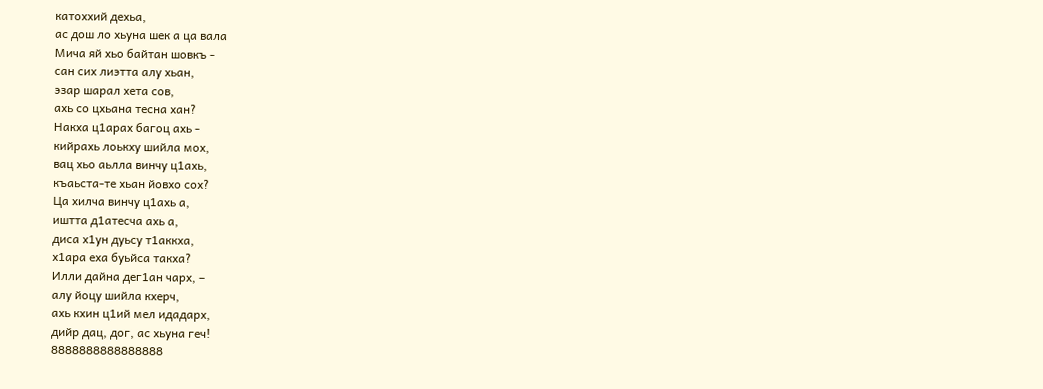катоххий дехьа,
ас дош ло хьуна шек а ца вала
Мича яй хьо байтан шовкъ -
сан сих лиэтта алу хьан,
эзар шарал хета сов,
ахь со цхьана тесна хан?
Накха ц1арах багоц ахь -
кийрахь лоькху шийла мох,
вац хьо аьлла винчу ц1ахь,
къаьста-те хьан йовхо сох?
Ца хилча винчу ц1ахь а,
иштта д1атесча ахь а,
диса х1ун дуьсу т1аккха,
х1ара еха буьйса такха?
Илли дайна дег1ан чарх, –
алу йоцу шийла кхерч,
ахь кхин ц1ий мел идадарх,
дийр дац, дог, ас хьуна геч!
8888888888888888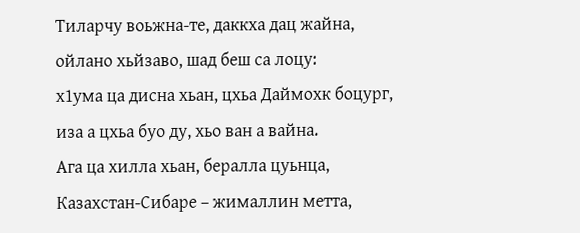Тиларчу воьжна-те, даккха дац жайна,
ойлано хьйзаво, шад беш са лоцу:
х1ума ца дисна хьан, цхьа Даймохк боцург,
иза а цхьа буо ду, хьо ван а вайна.
Ага ца хилла хьан, бералла цуьнца,
Казахстан-Сибаре – жималлин метта,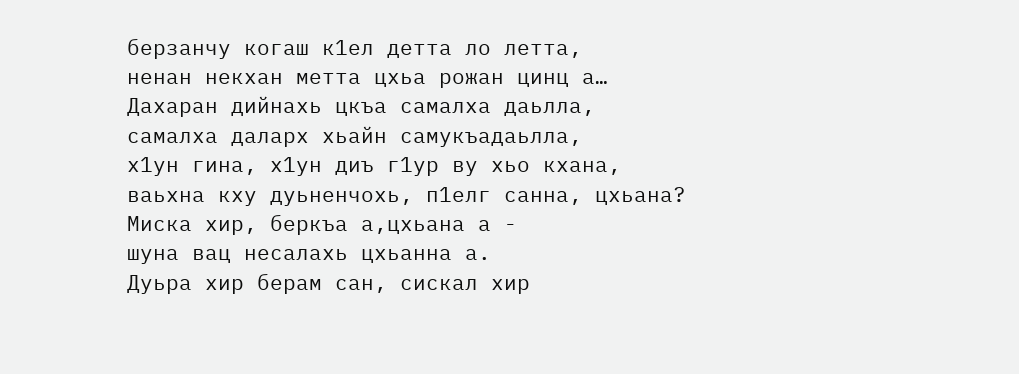берзанчу когаш к1ел детта ло летта,
ненан некхан метта цхьа рожан цинц а…
Дахаран дийнахь цкъа самалха даьлла,
самалха даларх хьайн самукъадаьлла,
х1ун гина, х1ун диъ г1ур ву хьо кхана,
ваьхна кху дуьненчохь, п1елг санна, цхьана?
Миска хир, беркъа а,цхьана а -
шуна вац несалахь цхьанна а.
Дуьра хир берам сан, сискал хир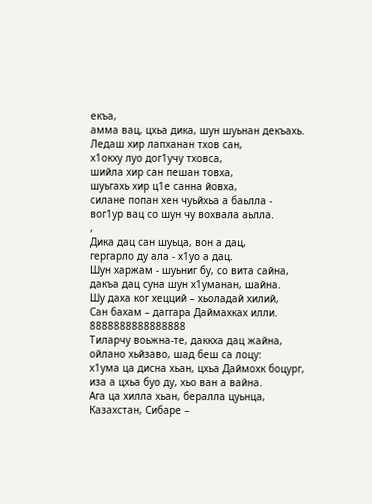екъа,
амма вац, цхьа дика, шун шуьнан декъахь.
Ледаш хир лапханан тхов сан,
х1окху луо дог1учу тховса,
шийла хир сан пешан товха,
шуьгахь хир ц1е санна йовха,
силане попан хен чуьйхьа а баьлла -
вог1ур вац со шун чу вохвала аьлла.
,
Дика дац сан шуьца, вон а дац,
гергарло ду ала - х1уо а дац.
Шун харжам - шуьниг бу, со вита сайна,
дакъа дац суна шун х1уманан, шайна.
Шу даха ког хецций – хьоладай хилий,
Сан бахам – даггара Даймахках илли.
8888888888888888
Тиларчу воьжна-те, даккха дац жайна,
ойлано хьйзаво, шад беш са лоцу:
х1ума ца дисна хьан, цхьа Даймохк боцург,
иза а цхьа буо ду, хьо ван а вайна.
Ага ца хилла хьан, бералла цуьнца,
Казахстан, Сибаре –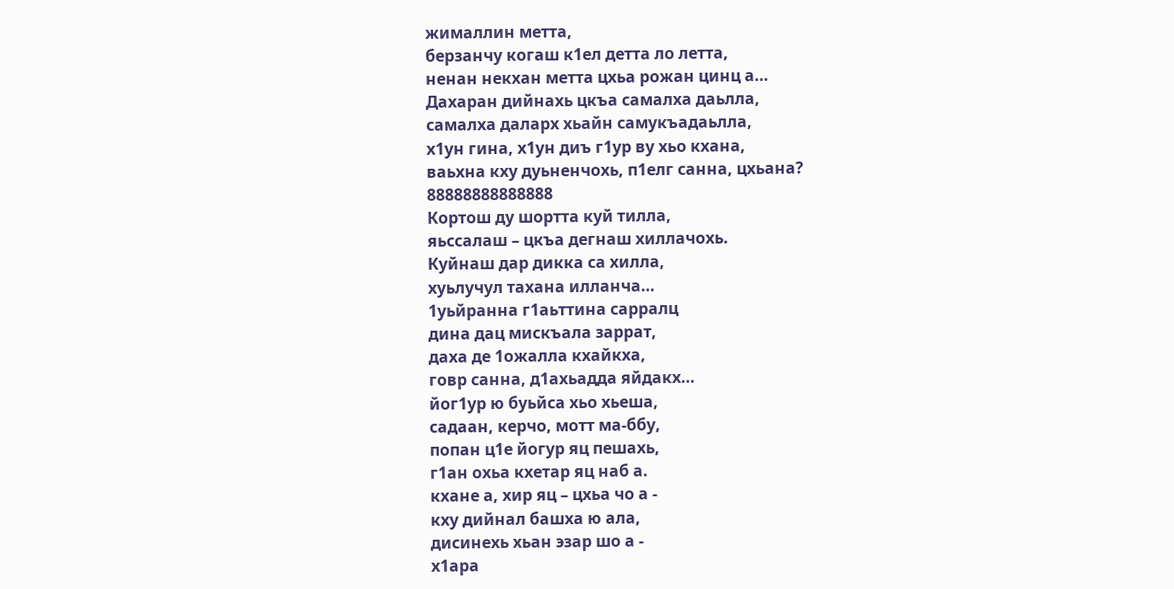жималлин метта,
берзанчу когаш к1ел детта ло летта,
ненан некхан метта цхьа рожан цинц а…
Дахаран дийнахь цкъа самалха даьлла,
самалха даларх хьайн самукъадаьлла,
х1ун гина, х1ун диъ г1ур ву хьо кхана,
ваьхна кху дуьненчохь, п1елг санна, цхьана?
88888888888888
Кортош ду шортта куй тилла,
яьссалаш – цкъа дегнаш хиллачохь.
Куйнаш дар дикка са хилла,
хуьлучул тахана илланча…
1уьйранна г1аьттина сарралц
дина дац мискъала заррат,
даха де 1ожалла кхайкха,
говр санна, д1ахьадда яйдакх…
йог1ур ю буьйса хьо хьеша,
садаан, керчо, мотт ма-ббу,
попан ц1е йогур яц пешахь,
г1ан охьа кхетар яц наб а.
кхане а, хир яц – цхьа чо а -
кху дийнал башха ю ала,
дисинехь хьан эзар шо а -
х1ара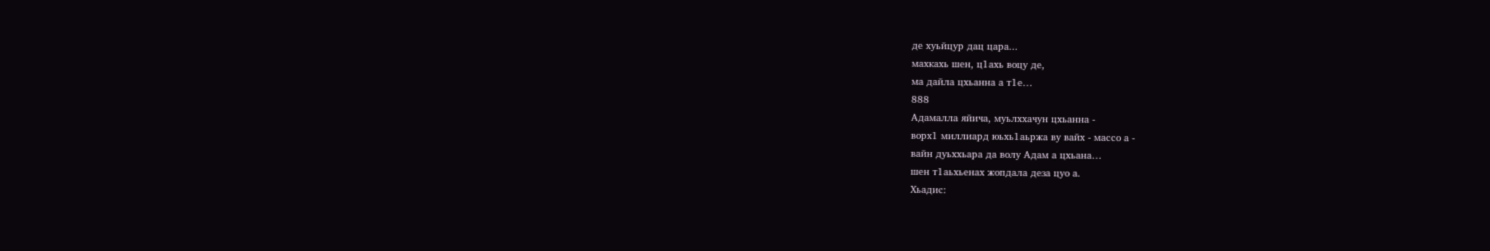де хуьйцур дац цара...
махкахь шен, ц1ахь воцу де,
ма дайла цхьанна а т1е…
888
Адамалла яйича, муьлххачун цхьанна -
ворх1 миллиард юьхь1аьржа ву вайх - массо а -
вайн дуьххьара да волу Адам а цхьана…
шен т1аьхьенах жопдала деза цуо а.
Хьадис: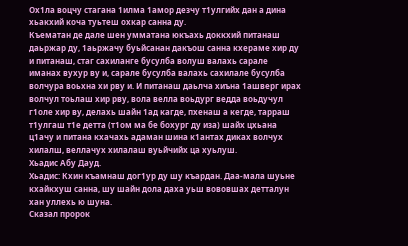Ох1ла воцчу стагана 1илма 1амор дезчу т1улгийх дан а дина хьакхий коча туьтеш охкар санна ду.
Къематан де дале шен умматана юкъахь доккхий питанаш даьржар ду, 1аьржачу буьйсанан дакъош санна кхераме хир ду и питанаш, стаг сахиланге бусулба волуш валахь сарале иманах вухур ву и, сарале бусулба валахь сахилале бусулба волчура воьхна хи рву и. И питанаш даьлча хиъна 1ашверг ирах волчул тоьлаш хир рву, вола велла воьдург ведда воьдучул г1оле хир ву, делахь шайн 1ад кагде, пхенаш а кегде, тарраш т1улгаш т1е детта (т1ом ма бе бохург ду иза) шайх цхьана ц1ачу и питана кхачахь адаман шина к1антах диках волчух хилалш, веллачух хилалаш вуьйчийх ца хуьлуш.
Хьадис Абу Дауд.
Хьадис: Кхин къамнаш дог1ур ду шу къардан. Даа-мала шуьне кхайкхуш санна, шу шайн дола даха уьш вововшах детталун хан уллехь ю шуна.
Сказал пророк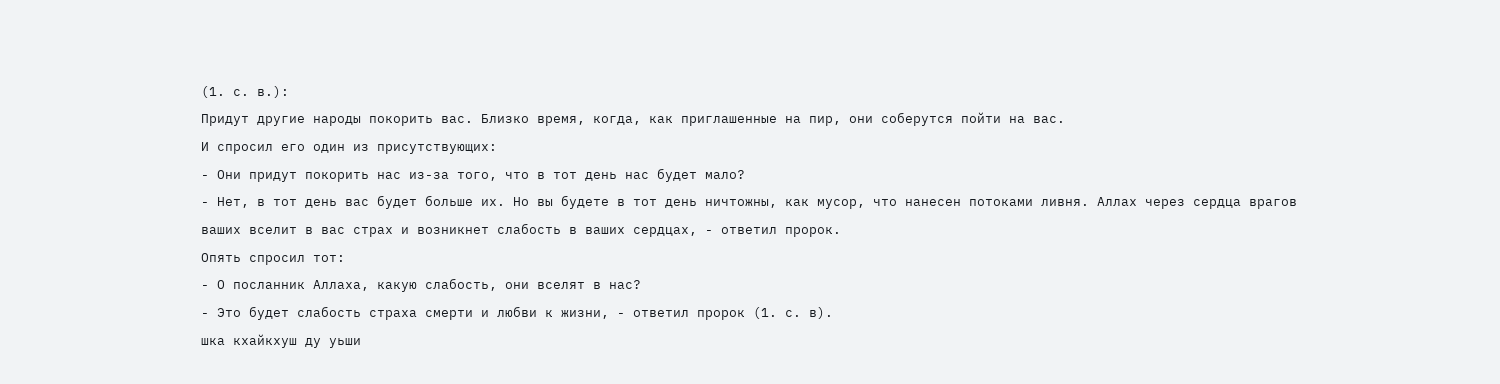(1. с. в.):
Придут другие народы покорить вас. Близко время, когда, как приглашенные на пир, они соберутся пойти на вас.
И спросил его один из присутствующих:
- Они придут покорить нас из-за того, что в тот день нас будет мало?
- Нет, в тот день вас будет больше их. Но вы будете в тот день ничтожны, как мусор, что нанесен потоками ливня. Аллах через сердца врагов ваших вселит в вас страх и возникнет слабость в ваших сердцах, - ответил пророк.
Опять спросил тот:
- О посланник Аллаха, какую слабость, они вселят в нас?
- Это будет слабость страха смерти и любви к жизни, - ответил пророк (1. с. в).
шка кхайкхуш ду уьши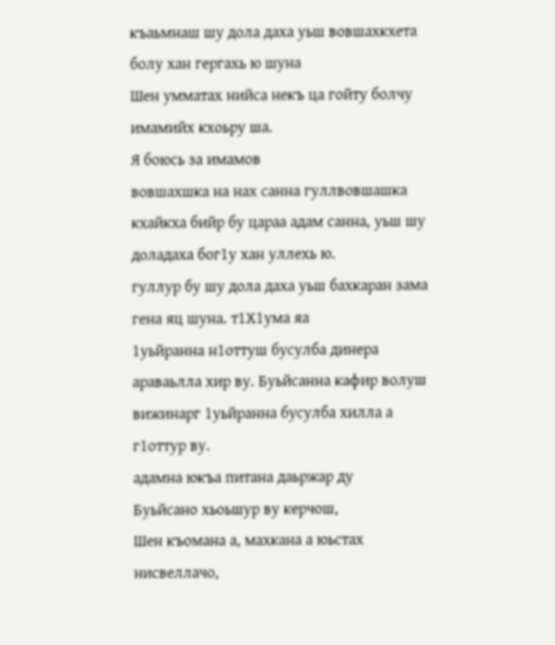къаьмнаш шу дола даха уьш вовшахкхета болу хан гергахь ю шуна
Шен умматах нийса некъ ца гойту болчу имамийх кхоьру ша.
Я боюсь за имамов
вовшахшка на нах санна гуллвовшашка кхайкха бийр бу цараа адам санна, уьш шу доладаха бог1у хан уллехь ю.
гуллур бу шу дола даха уьш бахкаран зама гена яц шуна. т1Х1ума яа
1уьйранна н1оттуш бусулба динера араваьлла хир ву. Буьйсанна кафир волуш вижинарг 1уьйранна бусулба хилла а г1оттур ву.
адамна юкъа питана даьржар ду
Буьйсано хьоьшур ву керчош,
Шен къомана а, махкана а юьстах нисвеллачо,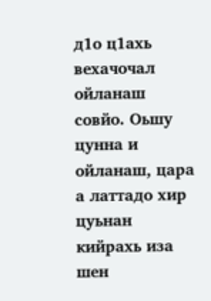д1о ц1ахь вехачочал ойланаш совйо. Оьшу цунна и ойланаш, цара а латтадо хир цуьнан кийрахь иза шен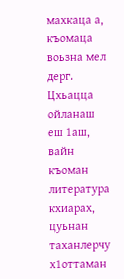махкаца а, къомаца воьзна мел дерг. Цхьацца ойланаш еш 1аш, вайн къоман литература кхиарах, цуьнан таханлерчу х1оттаман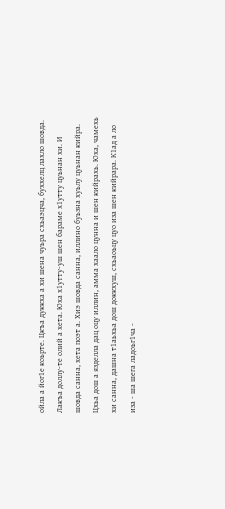ойла а йог1е коьрте. Цкъа дуккха а хи шена чуьра схьаэцча, буххелц лахло шовда. Лакъа доллу-те олий а хета. Юха х1утту-уш шен бараме х1утту цуьнан хи. И шовда санна, хета поэт а. Хиэ шовда санна, иллино буьзна хуьлу цуьнан кийра. Цхьа дош а язделла дац оцу иллин, амма хаало цунна и шен кийрахь. Юха, чамехь хи санна, дашна т1аьхьа дош доккхуш, схьаоьцу цуо иза шен кийрара. К1ад а ло иза - ша шега ладоьг1ча -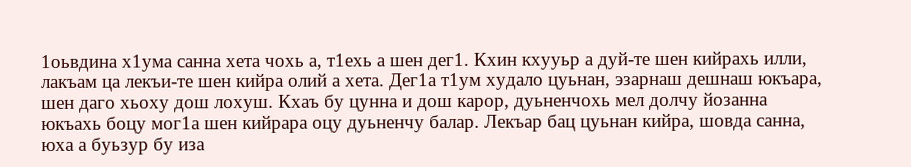1оьвдина х1ума санна хета чохь а, т1ехь а шен дег1. Кхин кхууьр а дуй-те шен кийрахь илли, лакъам ца лекъи-те шен кийра олий а хета. Дег1а т1ум худало цуьнан, эзарнаш дешнаш юкъара, шен даго хьоху дош лохуш. Кхаъ бу цунна и дош карор, дуьненчохь мел долчу йозанна юкъахь боцу мог1а шен кийрара оцу дуьненчу балар. Лекъар бац цуьнан кийра, шовда санна, юха а буьзур бу иза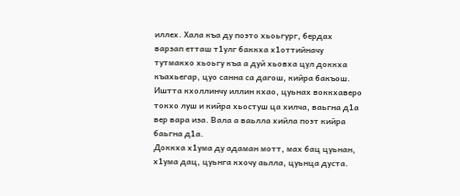иллех. Хала къа ду поэто хьоьгург, бердах варзап етташ т1улг баккха х1оттийначу тутмакхо хьоьгу къа а дуй хьовха цул доккха къахьегар, цуо санна са дагош, кийра бакъош. Иштта кхоллинчу иллин кхао, цуьнах воккхаверо токхо луш и кийра хьостуш ца хилча, ваьгна д1а вер вара иза. Вала а ваьлла хийла поэт кийра баьгна д1а.
Доккха х1ума ду адаман мотт, мах бац цуьнан, х1ума дац, цуьнга кхочу аьлла, цуьнца дуста.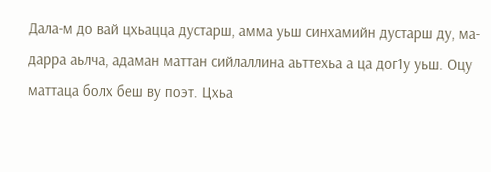Дала-м до вай цхьацца дустарш, амма уьш синхамийн дустарш ду, ма-дарра аьлча, адаман маттан сийлаллина аьттехьа а ца дог1у уьш. Оцу маттаца болх беш ву поэт. Цхьа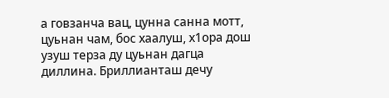а говзанча вац, цунна санна мотт, цуьнан чам, бос хаалуш, х1ора дош узуш терза ду цуьнан дагца диллина. Бриллианташ дечу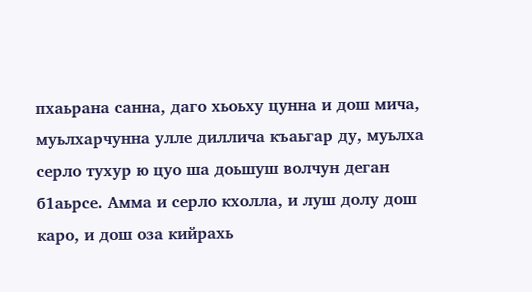пхаьрана санна, даго хьоьху цунна и дош мича, муьлхарчунна улле диллича къаьгар ду, муьлха серло тухур ю цуо ша доьшуш волчун деган б1аьрсе. Амма и серло кхолла, и луш долу дош каро, и дош оза кийрахь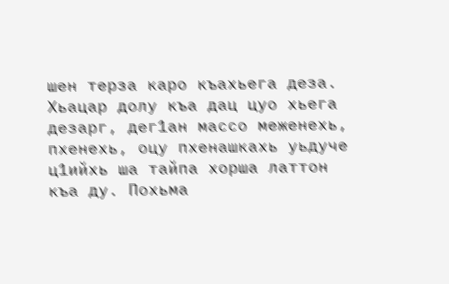шен терза каро къахьега деза. Хьацар долу къа дац цуо хьега дезарг, дег1ан массо меженехь, пхенехь, оцу пхенашкахь уьдуче ц1ийхь ша тайпа хорша латтон къа ду. Похьма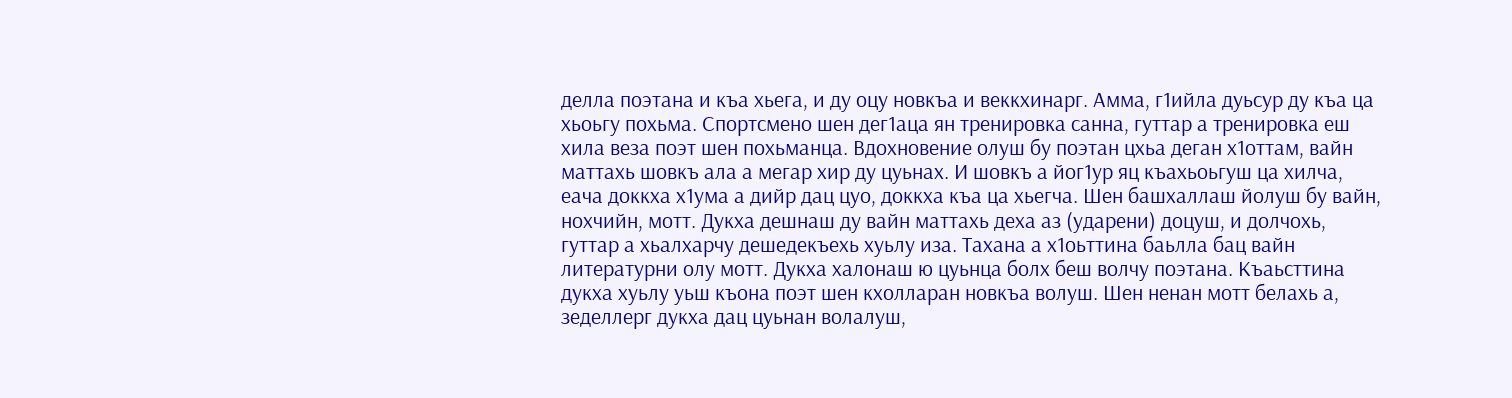делла поэтана и къа хьега, и ду оцу новкъа и веккхинарг. Амма, г1ийла дуьсур ду къа ца хьоьгу похьма. Спортсмено шен дег1аца ян тренировка санна, гуттар а тренировка еш хила веза поэт шен похьманца. Вдохновение олуш бу поэтан цхьа деган х1оттам, вайн маттахь шовкъ ала а мегар хир ду цуьнах. И шовкъ а йог1ур яц къахьоьгуш ца хилча, еача доккха х1ума а дийр дац цуо, доккха къа ца хьегча. Шен башхаллаш йолуш бу вайн, нохчийн, мотт. Дукха дешнаш ду вайн маттахь деха аз (ударени) доцуш, и долчохь, гуттар а хьалхарчу дешедекъехь хуьлу иза. Тахана а х1оьттина баьлла бац вайн литературни олу мотт. Дукха халонаш ю цуьнца болх беш волчу поэтана. Къаьсттина дукха хуьлу уьш къона поэт шен кхолларан новкъа волуш. Шен ненан мотт белахь а, зеделлерг дукха дац цуьнан волалуш,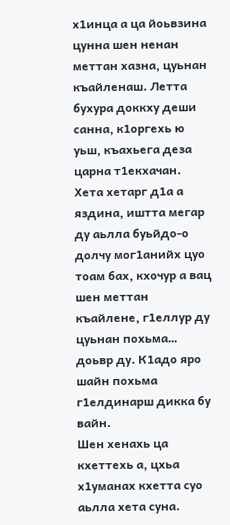х1инца а ца йоьвзина цунна шен ненан меттан хазна, цуьнан къайленаш. Летта бухура доккху деши санна, к1оргехь ю уьш, къахьега деза царна т1екхачан. Хета хетарг д1а а яздина, иштта мегар ду аьлла буьйдо-о долчу мог1анийх цуо тоам бах, кхочур а вац шен меттан къайлене, г1еллур ду цуьнан похьма… доьвр ду. К1адо яро шайн похьма г1елдинарш дикка бу вайн.
Шен хенахь ца кхеттехь а, цхьа х1уманах кхетта суо аьлла хета суна.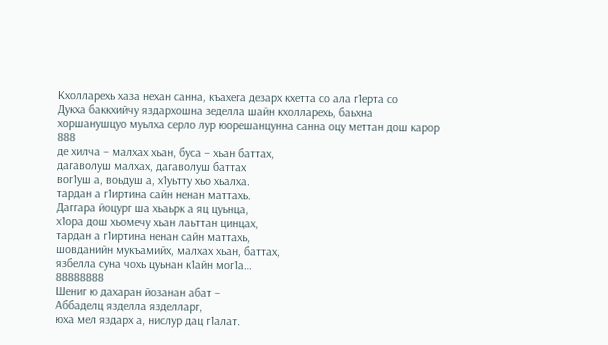Кхолларехь хаза нехан санна, къахега дезарх кхетта со ала г1ерта со
Дукха баккхийчу яздархошна зеделла шайн кхолларехь, баьхна
хоршанушцуо муьлха серло лур юорешанцунна санна оцу меттан дош карор
888
де хилча – малхах хьан, буса – хьан баттах,
дагаволуш малхах, дагаволуш баттах
вог1уш а, воьдуш а, х1уьтту хьо хьалха.
тардан а г1иртина сайн ненан маттахь.
Даггара йоцург ша хьаьрк а яц цуьнца,
х1ора дош хьомечу хьан лаьттан цинцах,
тардан а г1иртина ненан сайн маттахь,
шовданийн мукъамийх, малхах хьан, баттах,
язбелла суна чохь цуьнан к1айн мог1а…
88888888
Шениг ю дахаран йозанан абат –
Аббаделц язделла язделларг,
юха мел яздарх а, нислур дац г1алат.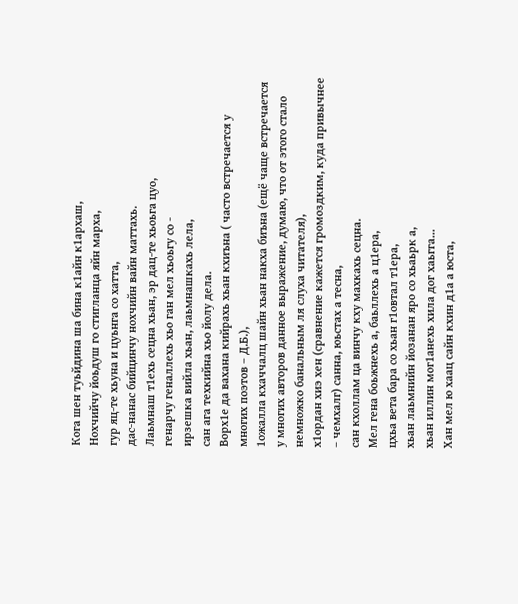Кога шен туьйдина ша бина к1айн к1архаш,
Нохчийчу йоьдуш го стигланца яйн марха,
гур яц-те хьуна и цуьнга со хатта,
дас-нанас бийцинчу нохчийн вайн маттахь.
Лаьмнаш т1ехь сецна хьан, эр дац-те хьоьга цуо,
генарчу геналлехь хьо ган мел хьоьгу со -
ирзешка вийла хьан, лаьмнашкахь лела,
сан ага техкийна хьо йолу дела.
Ворх1е да вахана кийрахь хьан кхиъна ( часто встречается у многих поэтов – Д.Б.),
1ожалла кхаччалц шайн хьан накха биъна (ещё чаще встречается у многих авторов данное выражение, думаю, что от этого стало немножко банальным ля слуха читателя),
х1ордан хиэ хен (сравнение кажется громоздким, куда привычнее – чемхалг) санна, юьстах а тесна,
сан кхоллам ца винчу кху махкахь сецна.
Мел гена боьжнехь а, баьллехь а ц1ера,
цхьа вета бара со хьан г1овтал т1ера,
хьан лаьмнийн йозанан яро со хьаьрк а,
хьан иллин мог1анехь хила дог хаьгга...
Хан мел ю хаац сайн кхин д1а а юста,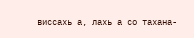виссахь а, лахь а со тахана-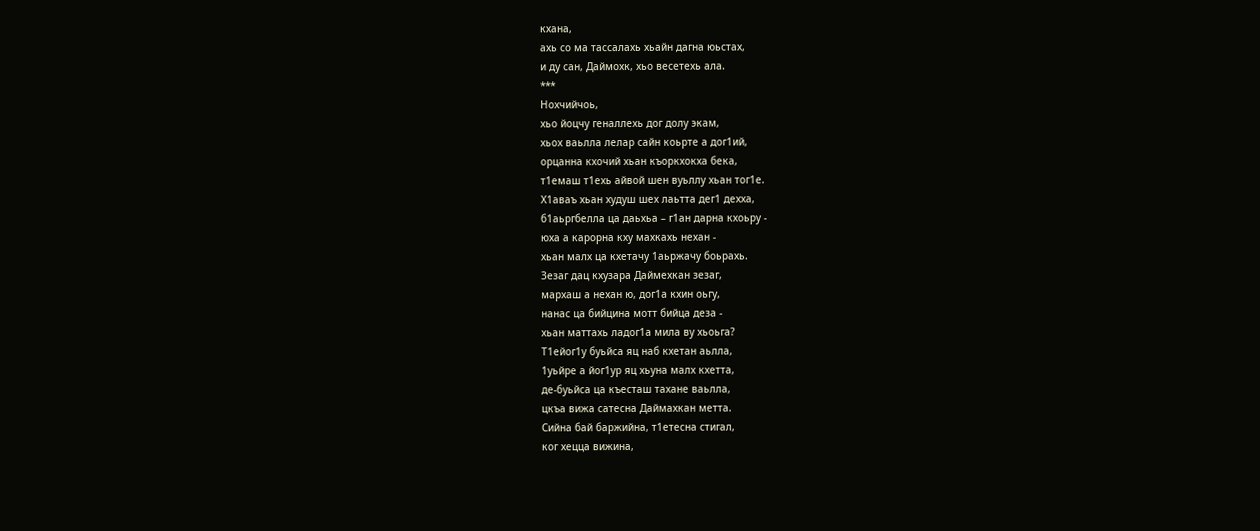кхана,
ахь со ма тассалахь хьайн дагна юьстах,
и ду сан, Даймохк, хьо весетехь ала.
***
Нохчийчоь,
хьо йоцчу геналлехь дог долу экам,
хьох ваьлла лелар сайн коьрте а дог1ий,
орцанна кхочий хьан къоркхокха бека,
т1емаш т1ехь айвой шен вуьллу хьан тог1е.
Х1аваъ хьан худуш шех лаьтта дег1 дехха,
б1аьргбелла ца даьхьа – г1ан дарна кхоьру -
юха а карорна кху махкахь нехан -
хьан малх ца кхетачу 1аьржачу боьрахь.
Зезаг дац кхузара Даймехкан зезаг,
мархаш а нехан ю, дог1а кхин оьгу,
нанас ца бийцина мотт бийца деза -
хьан маттахь ладог1а мила ву хьоьга?
Т1ейог1у буьйса яц наб кхетан аьлла,
1уьйре а йог1ур яц хьуна малх кхетта,
де-буьйса ца къесташ тахане ваьлла,
цкъа вижа сатесна Даймахкан метта.
Сийна бай баржийна, т1етесна стигал,
ког хецца вижина,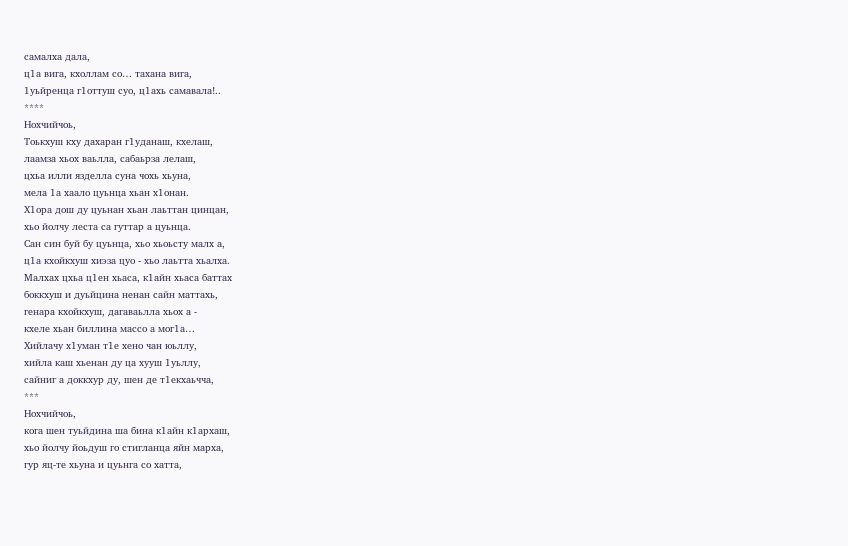самалха дала,
ц1а вига, кхоллам со… тахана вига,
1уьйренца г1оттуш суо, ц1ахь самавала!..
****
Нохчийчоь,
Тоькхуш кху дахаран г1уданаш, кхелаш,
лаамза хьох ваьлла, сабаьрза лелаш,
цхьа илли язделла суна чохь хьуна,
мела 1а хаало цуьнца хьан х1онан.
Х1ора дош ду цуьнан хьан лаьттан цинцан,
хьо йолчу леста са гуттар а цуьнца.
Сан син буй бу цуьнца, хьо хьоьсту малх а,
ц1а кхойкхуш хиэза цуо - хьо лаьтта хьалха.
Малхах цхьа ц1ен хьаса, к1айн хьаса баттах
боккхуш и дуьйцина ненан сайн маттахь,
генара кхойкхуш, дагаваьлла хьох а -
кхеле хьан биллина массо а мог1а…
Хийлачу х1уман т1е хено чан юьллу,
хийла каш хьенан ду ца хууш 1уьллу,
сайниг а доккхур ду, шен де т1екхаьчча,
***
Нохчийчоь,
кога шен туьйдина ша бина к1айн к1архаш,
хьо йолчу йоьдуш го стигланца яйн марха,
гур яц-те хьуна и цуьнга со хатта,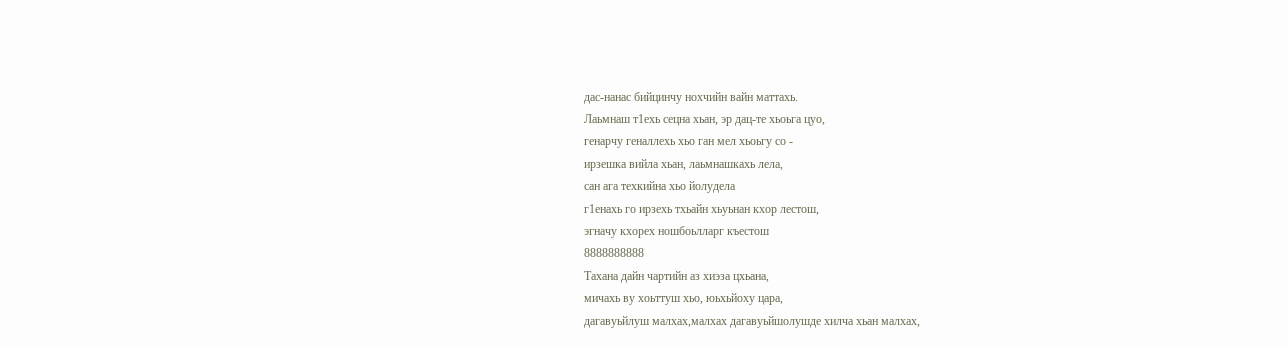дас-нанас бийцинчу нохчийн вайн маттахь.
Лаьмнаш т1ехь сецна хьан, эр дац-те хьоьга цуо,
генарчу геналлехь хьо ган мел хьоьгу со -
ирзешка вийла хьан, лаьмнашкахь лела,
сан ага техкийна хьо йолудела
г1енахь го ирзехь тхьайн хьуьнан кхор лестош,
эгначу кхорех ношбоьлларг къестош
8888888888
Тахана дайн чартийн аз хиэза цхьана,
мичахь ву хоьттуш хьо, юьхьйоху цара,
дагавуьйлуш малхах,малхах дагавуьйшолушде хилча хьан малхах,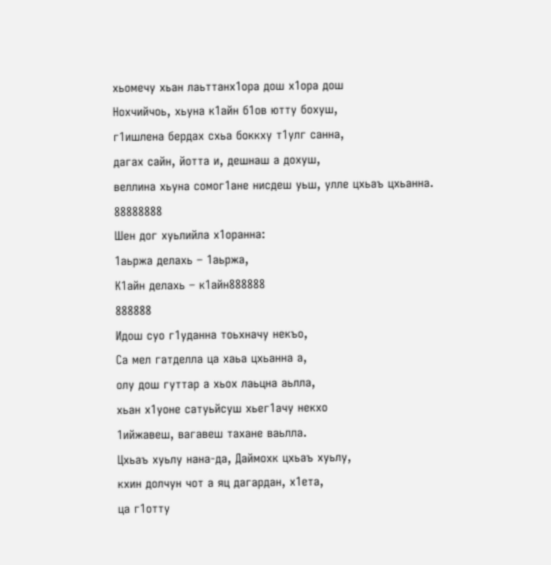хьомечу хьан лаьттанх1ора дош х1ора дош
Нохчийчоь, хьуна к1айн б1ов ютту бохуш,
г1ишлена бердах схьа боккху т1улг санна,
дагах сайн, йотта и, дешнаш а дохуш,
веллина хьуна сомог1ане нисдеш уьш, улле цхьаъ цхьанна.
88888888
Шен дог хуьлийла х1оранна:
1аьржа делахь – 1аьржа,
К1айн делахь – к1айн888888
888888
Идош суо г1уданна тоьхначу некъо,
Са мел гатделла ца хаьа цхьанна а,
олу дош гуттар а хьох лаьцна аьлла,
хьан х1уоне сатуьйсуш хьег1ачу некхо
1ийжавеш, вагавеш тахане ваьлла.
Цхьаъ хуьлу нана-да, Даймохк цхьаъ хуьлу,
кхин долчун чот а яц дагардан, х1ета,
ца г1отту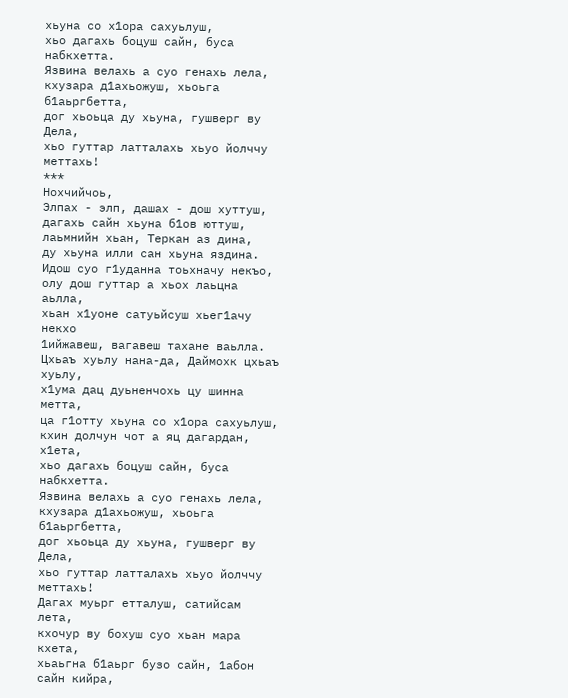хьуна со х1ора сахуьлуш,
хьо дагахь боцуш сайн, буса набкхетта.
Язвина велахь а суо генахь лела,
кхузара д1ахьожуш, хьоьга б1аьргбетта,
дог хьоьца ду хьуна, гушверг ву Дела,
хьо гуттар латталахь хьуо йолччу меттахь!
***
Нохчийчоь,
Элпах - элп, дашах - дош хуттуш,
дагахь сайн хьуна б1ов юттуш,
лаьмнийн хьан, Теркан аз дина,
ду хьуна илли сан хьуна яздина.
Идош суо г1уданна тоьхначу некъо,
олу дош гуттар а хьох лаьцна аьлла,
хьан х1уоне сатуьйсуш хьег1ачу некхо
1ийжавеш, вагавеш тахане ваьлла.
Цхьаъ хуьлу нана-да, Даймохк цхьаъ хуьлу,
х1ума дац дуьненчохь цу шинна метта,
ца г1отту хьуна со х1ора сахуьлуш,
кхин долчун чот а яц дагардан, х1ета,
хьо дагахь боцуш сайн, буса набкхетта.
Язвина велахь а суо генахь лела,
кхузара д1ахьожуш, хьоьга б1аьргбетта,
дог хьоьца ду хьуна, гушверг ву Дела,
хьо гуттар латталахь хьуо йолччу меттахь!
Дагах муьрг етталуш, сатийсам лета,
кхочур ву бохуш суо хьан мара кхета,
хьаьгна б1аьрг бузо сайн, 1абон сайн кийра,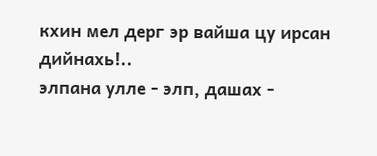кхин мел дерг эр вайша цу ирсан дийнахь!..
элпана улле - элп, дашах -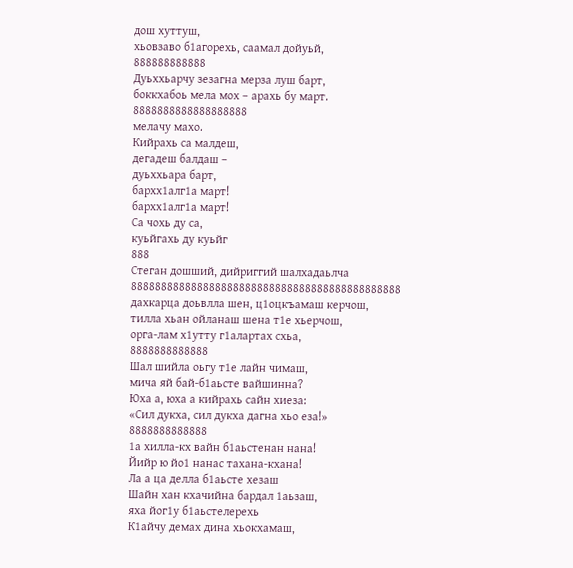дош хуттуш,
хьовзаво б1агорехь, саамал дойуьй,
888888888888
Дуьххьарчу зезагна мерза луш барт,
боккхабоь мела мох – арахь бу март.
8888888888888888888
мелачу махо.
Кийрахь са малдеш,
дегадеш балдаш –
дуьххьара барт,
бархх1алг1а март!
бархх1алг1а март!
Са чохь ду са,
куьйгахь ду куьйг
888
Стеган дошший, дийриггий шалхадаьлча
888888888888888888888888888888888888888888888
дахкарца доьвлла шен, ц1оцкъамаш керчош,
тилла хьан ойланаш шена т1е хьерчош,
орга-лам х1утту г1алартах схьа,
8888888888888
Шал шийла оьгу т1е лайн чимаш,
мича яй бай-б1аьсте вайшинна?
Юха а, юха а кийрахь сайн хиеза:
«Сил дукха, сил дукха дагна хьо еза!»
8888888888888
1а хилла-кх вайн б1аьстенан нана!
Йийр ю йо1 нанас тахана-кхана!
Ла а ца делла б1аьсте хезаш
Шайн хан кхачийна бардал 1аьзаш,
яха йог1у б1аьстелерехь
К1айчу демах дина хьокхамаш,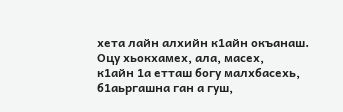хета лайн алхийн к1айн окъанаш.
Оцу хьокхамех, ала, масех,
к1айн 1а етташ богу малхбасехь,
б1аьргашна ган а гуш,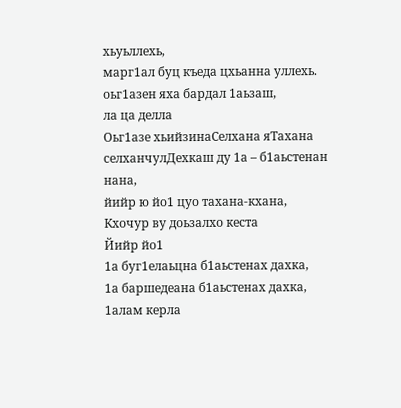хьуьллехь,
марг1ал буц къеда цхьанна уллехь.
оьг1азен яха бардал 1аьзаш,
ла ца делла
Оьг1азе хьийзинаСелхана яТахана селханчулДехкаш ду 1а – б1аьстенан нана,
йийр ю йо1 цуо тахана-кхана,
Кхочур ву доьзалхо кеста
Йийр йо1
1а буг1елаьцна б1аьстенах дахка,
1а баршедеана б1аьстенах дахка,
1алам керла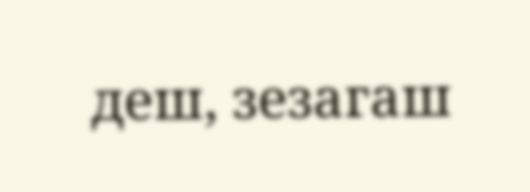деш, зезагаш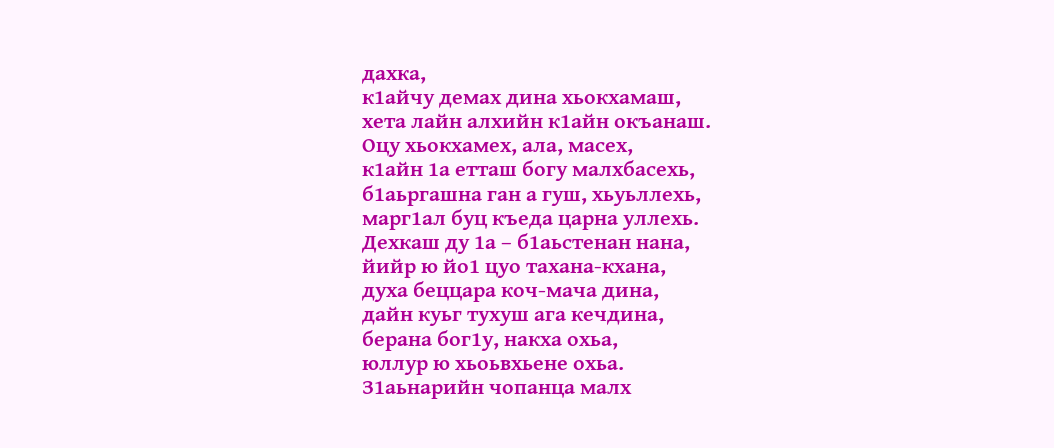дахка,
к1айчу демах дина хьокхамаш,
хета лайн алхийн к1айн окъанаш.
Оцу хьокхамех, ала, масех,
к1айн 1а етташ богу малхбасехь,
б1аьргашна ган а гуш, хьуьллехь,
марг1ал буц къеда царна уллехь.
Дехкаш ду 1а – б1аьстенан нана,
йийр ю йо1 цуо тахана-кхана,
духа беццара коч-мача дина,
дайн куьг тухуш ага кечдина,
берана бог1у, накха охьа,
юллур ю хьоьвхьене охьа.
З1аьнарийн чопанца малх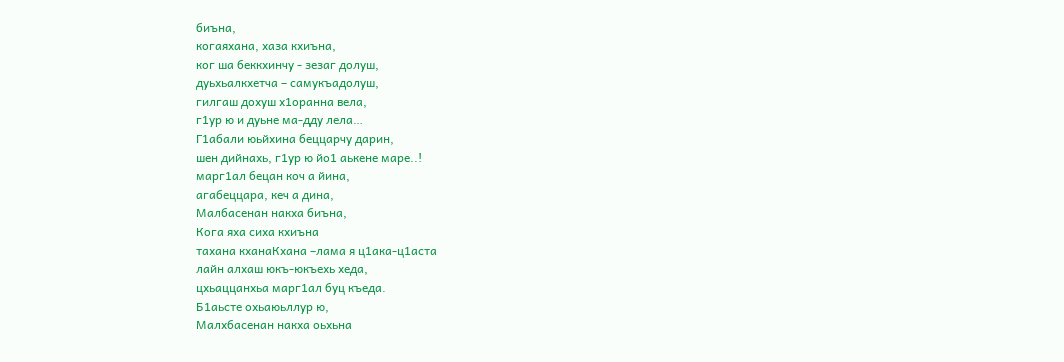биъна,
когаяхана, хаза кхиъна,
ког ша беккхинчу - зезаг долуш,
дуьхьалкхетча – самукъадолуш,
гилгаш дохуш х1оранна вела,
г1ур ю и дуьне ма-дду лела…
Г1абали юьйхина беццарчу дарин,
шен дийнахь, г1ур ю йо1 аькене маре..!
марг1ал бецан коч а йина,
агабеццара, кеч а дина,
Малбасенан накха биъна,
Кога яха сиха кхиъна
тахана кханаКхана –лама я ц1ака-ц1аста
лайн алхаш юкъ-юкъехь хеда,
цхьаццанхьа марг1ал буц къеда.
Б1аьсте охьаюьллур ю,
Малхбасенан накха оьхьна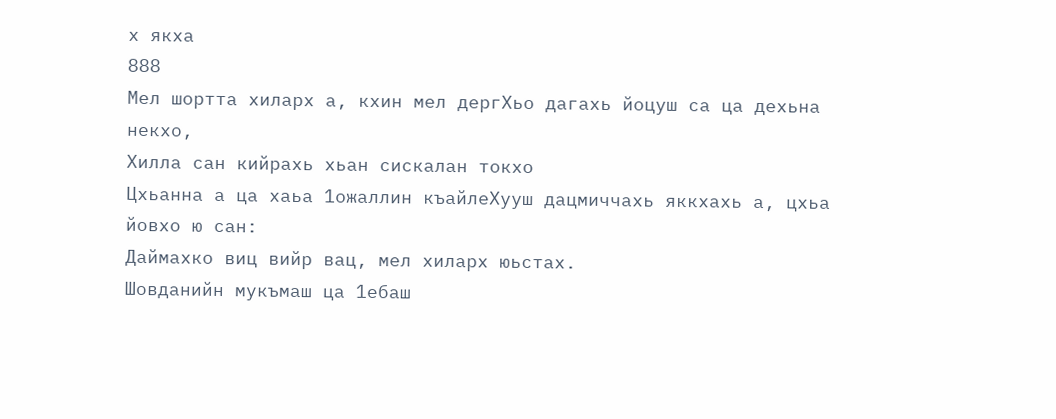х якха
888
Мел шортта хиларх а, кхин мел дергХьо дагахь йоцуш са ца дехьна некхо,
Хилла сан кийрахь хьан сискалан токхо
Цхьанна а ца хаьа 1ожаллин къайлеХууш дацмиччахь яккхахь а, цхьа йовхо ю сан:
Даймахко виц вийр вац, мел хиларх юьстах.
Шовданийн мукъмаш ца 1ебаш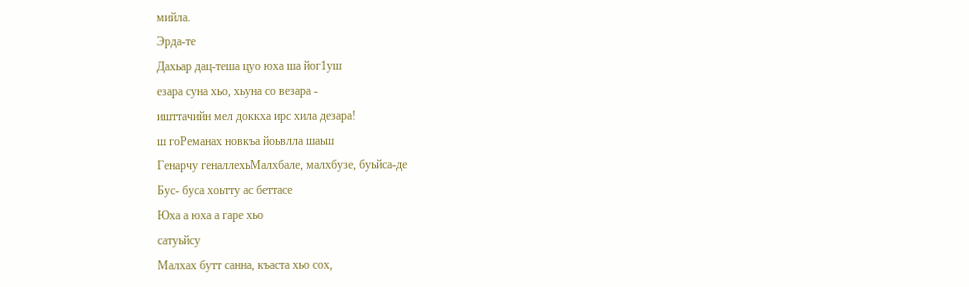мийла.
Эрда-те
Дахьар дац-теша цуо юха ша йог1уш
езара суна хьо, хьуна со везара -
ишттачийн мел доккха ирс хила дезара!
ш гоРеманах новкъа йоьвлла шаьш
Генарчу геналлехьМалхбале, малхбузе, буьйса-де
Бус- буса хоьтту ас беттасе
Юха а юха а гаре хьо
сатуьйсу
Малхах бутт санна, къаста хьо сох,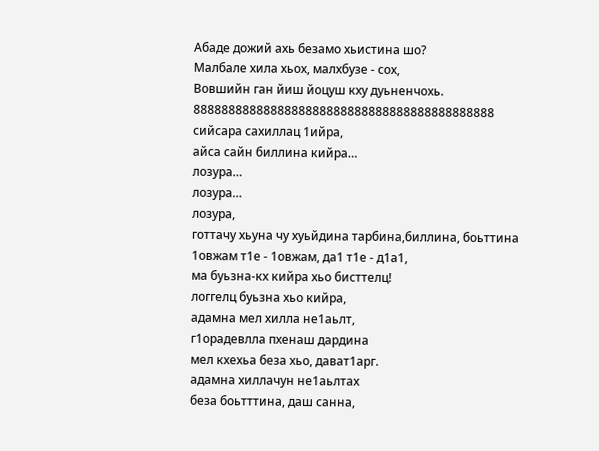Абаде дожий ахь безамо хьистина шо?
Малбале хила хьох, малхбузе - сох,
Вовшийн ган йиш йоцуш кху дуьненчохь.
8888888888888888888888888888888888888888888
сийсара сахиллац 1ийра,
айса сайн биллина кийра…
лозура…
лозура…
лозура,
готтачу хьуна чу хуьйдина тарбина,биллина, боьттина
1овжам т1е - 1овжам, да1 т1е - д1а1,
ма буьзна-кх кийра хьо бисттелц!
логгелц буьзна хьо кийра,
адамна мел хилла не1аьлт,
г1орадевлла пхенаш дардина
мел кхехьа беза хьо, дават1арг.
адамна хиллачун не1аьлтах
беза боьтттина, даш санна,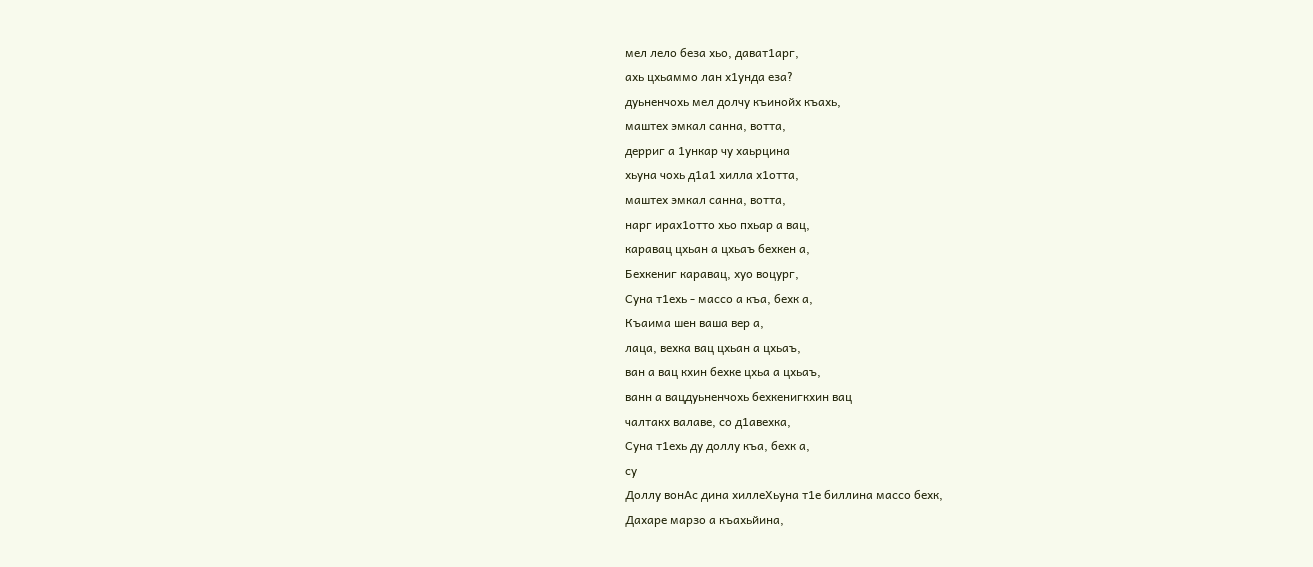мел лело беза хьо, дават1арг,
ахь цхьаммо лан х1унда еза?
дуьненчохь мел долчу къинойх къахь,
маштех эмкал санна, вотта,
дерриг а 1ункар чу хаьрцина
хьуна чохь д1а1 хилла х1отта,
маштех эмкал санна, вотта,
нарг ирах1отто хьо пхьар а вац,
каравац цхьан а цхьаъ бехкен а,
Бехкениг каравац, хуо воцург,
Суна т1ехь - массо а къа, бехк а,
Къаима шен ваша вер а,
лаца, вехка вац цхьан а цхьаъ,
ван а вац кхин бехке цхьа а цхьаъ,
ванн а вацдуьненчохь бехкенигкхин вац
чалтакх валаве, со д1авехка,
Суна т1ехь ду доллу къа, бехк а,
су
Доллу вонАс дина хиллеХьуна т1е биллина массо бехк,
Дахаре марзо а къахьйина,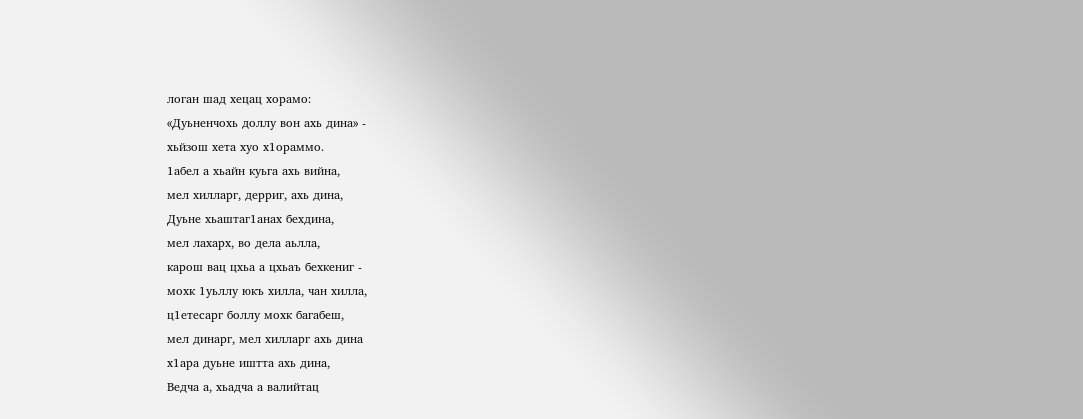логан шад хецац хорамо:
«Дуьненчохь доллу вон ахь дина» -
хьйзош хета хуо х1ораммо.
1абел а хьайн куьга ахь вийна,
мел хилларг, дерриг, ахь дина,
Дуьне хьаштаг1анах бехдина,
мел лахарх, во дела аьлла,
карош вац цхьа а цхьаъ бехкениг -
мохк 1уьллу юкъ хилла, чан хилла,
ц1етесарг боллу мохк багабеш,
мел динарг, мел хилларг ахь дина
х1ара дуьне иштта ахь дина,
Ведча а, хьадча а валийтац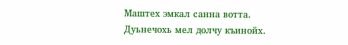Маштех эмкал санна вотта.
Дуьнечохь мел долчу къинойх.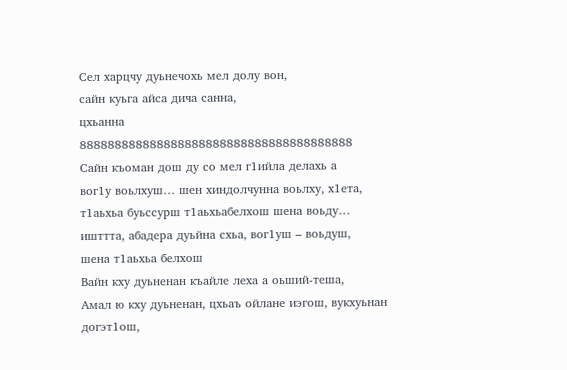Сел харцчу дуьнечохь мел долу вон,
сайн куьга айса дича санна,
цхьанна
888888888888888888888888888888888888888
Сайн къоман дош ду со мел г1ийла делахь а
вог1у воьлхуш… шен хиндолчунна воьлху, х1ета,
т1аьхьа буьссурш т1аьхьабелхош шена воьду…
ишттта, абадера дуьйна схьа, вог1уш – воьдуш,
шена т1аьхьа белхош
Вайн кху дуьненан къайле леха а оьший-теша,
Амал ю кху дуьненан, цхьаъ ойлане иэгош, вукхуьнан догэт1ош,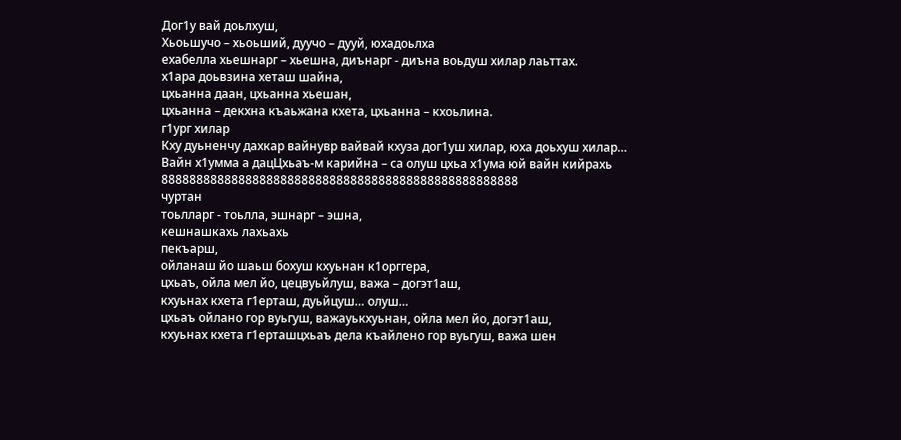Дог1у вай доьлхуш,
Хьоьшучо – хьоьший, дуучо – дууй, юхадоьлха
ехабелла хьешнарг – хьешна, диънарг - диъна воьдуш хилар лаьттах.
х1ара доьвзина хеташ шайна,
цхьанна даан, цхьанна хьешан,
цхьанна – декхна къаьжана кхета, цхьанна – кхоьлина.
г1ург хилар
Кху дуьненчу дахкар вайнувр вайвай кхуза дог1уш хилар, юха доьхуш хилар…
Вайн х1умма а дацЦхьаъ-м карийна – са олуш цхьа х1ума юй вайн кийрахь
888888888888888888888888888888888888888888888888888
чуртан
тоьлларг - тоьлла, эшнарг – эшна,
кешнашкахь лахьахь
пекъарш,
ойланаш йо шаьш бохуш кхуьнан к1орггера,
цхьаъ, ойла мел йо, цецвуьйлуш, важа – догэт1аш,
кхуьнах кхета г1ерташ, дуьйцуш… олуш…
цхьаъ ойлано гор вуьгуш, важауькхуьнан, ойла мел йо, догэт1аш,
кхуьнах кхета г1ерташцхьаъ дела къайлено гор вуьгуш, важа шен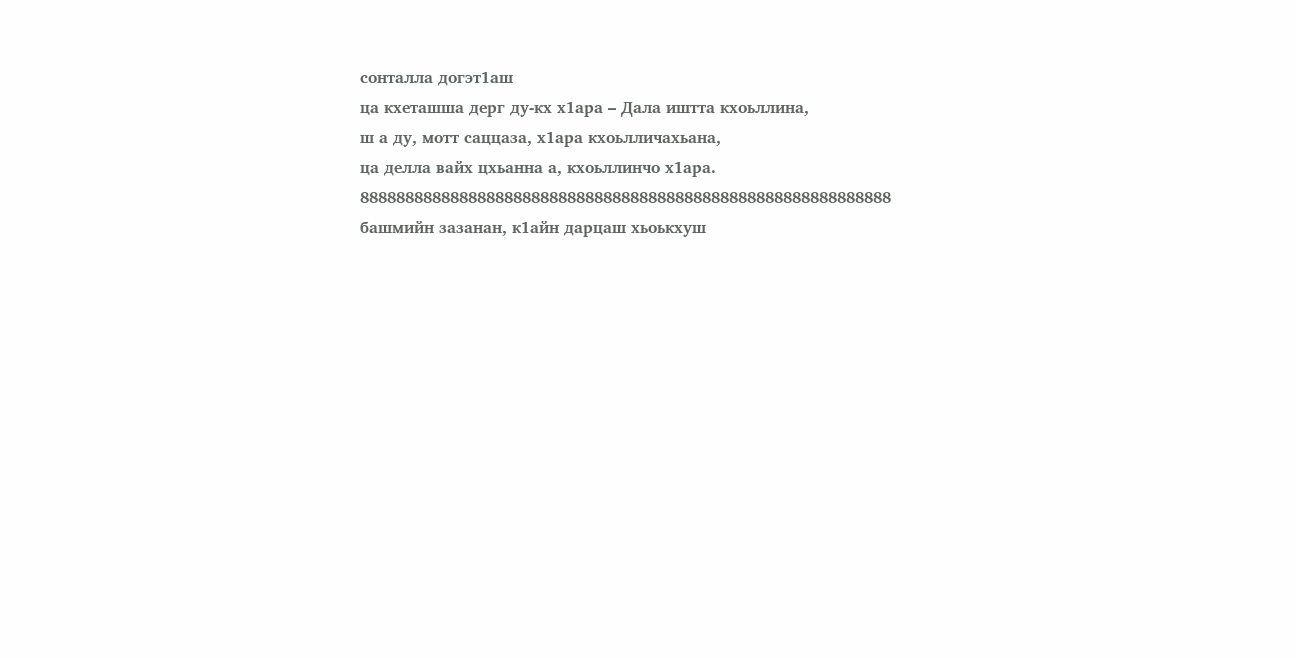сонталла догэт1аш
ца кхеташша дерг ду-кх х1ара – Дала иштта кхоьллина,
ш а ду, мотт саццаза, х1ара кхоьлличахьана,
ца делла вайх цхьанна а, кхоьллинчо х1ара.
88888888888888888888888888888888888888888888888888888888888
башмийн зазанан, к1айн дарцаш хьоькхуш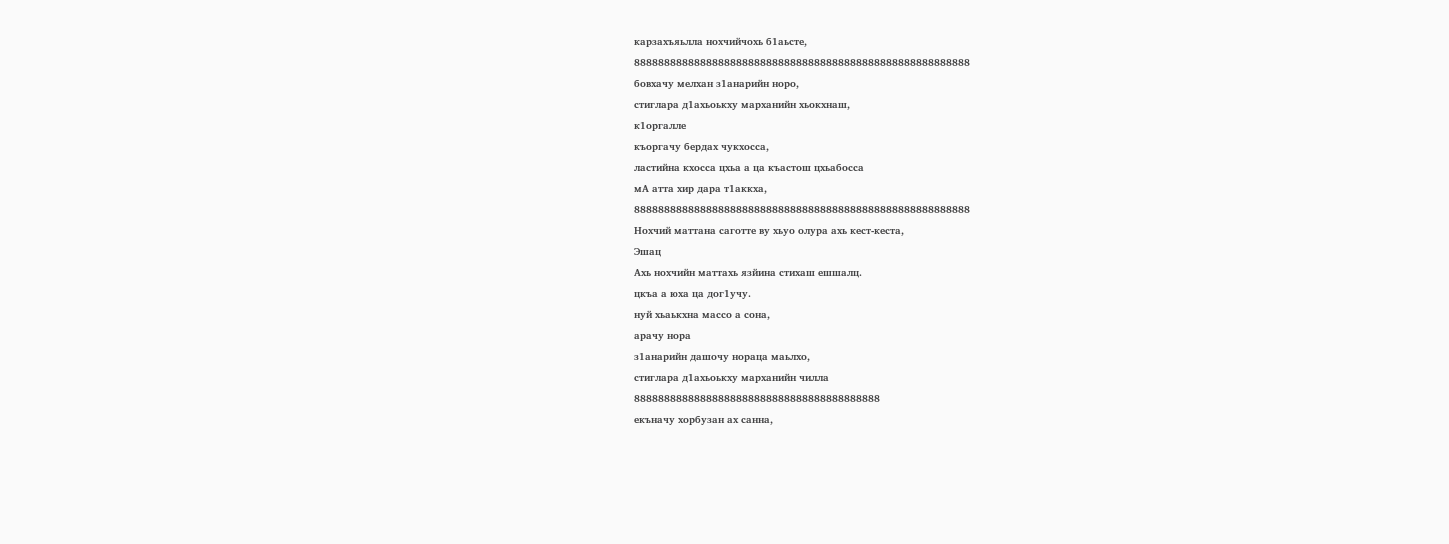карзахъяьлла нохчийчохь б1аьсте,
88888888888888888888888888888888888888888888888888888888
бовхачу мелхан з1анарийн норо,
стиглара д1ахьоькху марханийн хьокхнаш,
к1оргалле
къоргачу бердах чукхосса,
ластийна кхосса цхьа а ца къастош цхьабосса
мА атта хир дара т1аккха,
88888888888888888888888888888888888888888888888888888888
Нохчий маттана саготте ву хьуо олура ахь кест-кеста,
Эшац
Ахь нохчийн маттахь язйина стихаш ешшалц.
цкъа а юха ца дог1учу.
нуй хьаькхна массо а сона,
арачу нора
з1анарийн дашочу нораца маьлхо,
стиглара д1ахьоькху марханийн чилла
88888888888888888888888888888888888888888
екъначу хорбузан ах санна,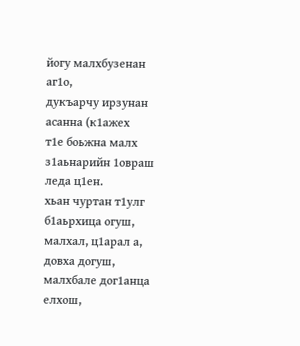йогу малхбузенан аг1о,
дукъарчу ирзунан асанна (к1ажех
т1е боьжна малх
з1аьнарийн 1овраш леда ц1ен.
хьан чуртан т1улг б1аьрхица огуш,
малхал, ц1арал а, довха догуш,
малхбале дог1анца елхош,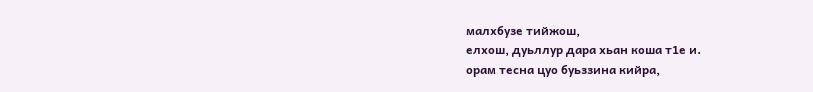малхбузе тийжош,
елхош, дуьллур дара хьан коша т1е и.
орам тесна цуо буьззина кийра,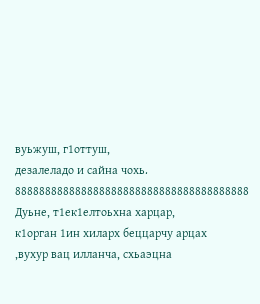вуьжуш, г1оттуш,
дезалеладо и сайна чохь.
888888888888888888888888888888888888888
Дуьне, т1ек1елтоьхна харцар,
к1орган 1ин хиларх беццарчу арцах
,вухур вац илланча, схьаэцна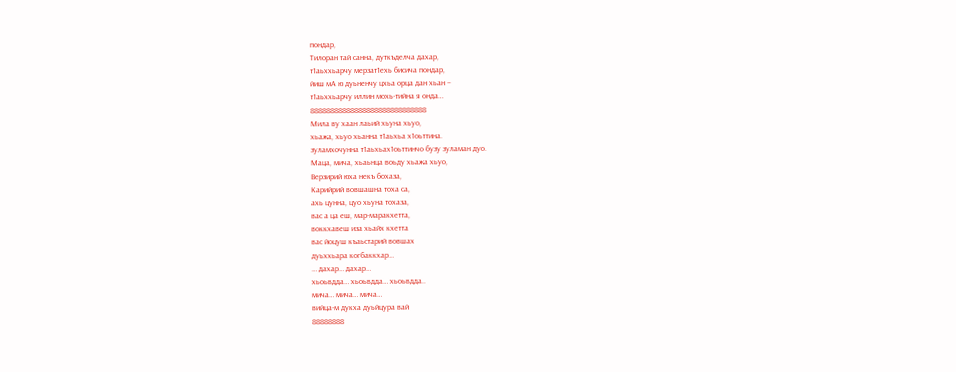пондар,
Тилоран тай санна, дуткъделча дахар,
т1аьххьарчу мерзат1ехь бисича пондар,
йиш мА ю дуьненчу цхьа орца дан хьан –
т1аьххьарчу иллин мохь-тийна я онда…
88888888888888888888888888888
Мила ву хаан лаьий хьуна хьуо,
хьажа, хьуо хьанна т1аьхьа х1оьттина.
зуламхочунна т1аьхьах1оьттинчо бузу зуламан дуо.
Маца, мича, хьаьнца воьду хьажа хьуо,
Верзирий юха некъ бохаза,
Карийрий вовшашна тоха са,
ахь цунна, цуо хьуна тохаза,
вас а ца еш, мар-маракхетта,
воккхавеш иза хьайх кхетта
вас йоцуш къаьстарий вовшах
дуьххьара когбаккхар…
… дахар… дахар…
хьоьвдда… хьоьвдда… хьоьвдда..
мича… мича… мича…
вийца-м дукха дуьйцура вай
88888888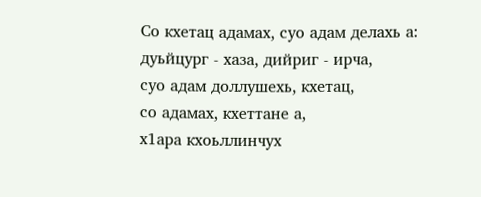Со кхетац адамах, суо адам делахь а:
дуьйцург - хаза, дийриг - ирча,
суо адам доллушехь, кхетац,
со адамах, кхеттане а,
х1ара кхоьллинчух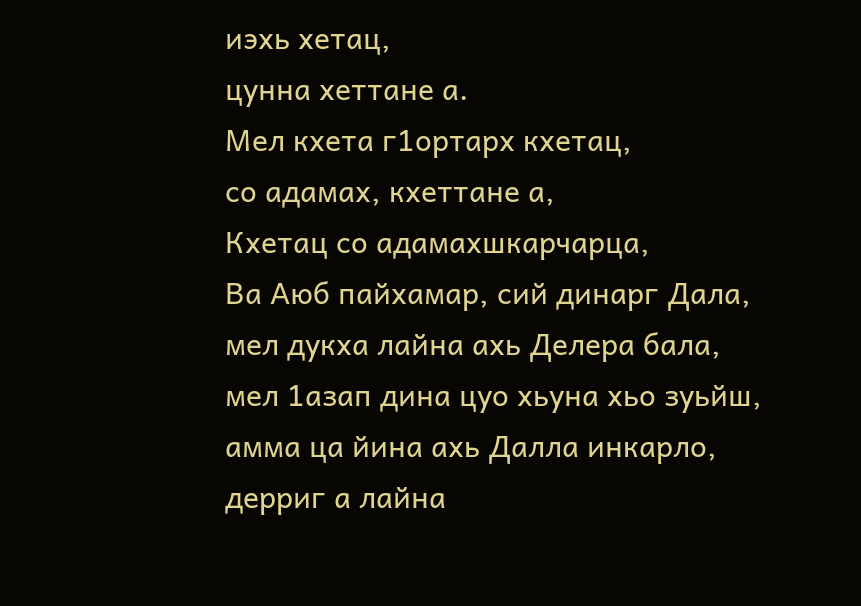иэхь хетац,
цунна хеттане а.
Мел кхета г1ортарх кхетац,
со адамах, кхеттане а,
Кхетац со адамахшкарчарца,
Ва Аюб пайхамар, сий динарг Дала,
мел дукха лайна ахь Делера бала,
мел 1азап дина цуо хьуна хьо зуьйш,
амма ца йина ахь Далла инкарло,
дерриг а лайна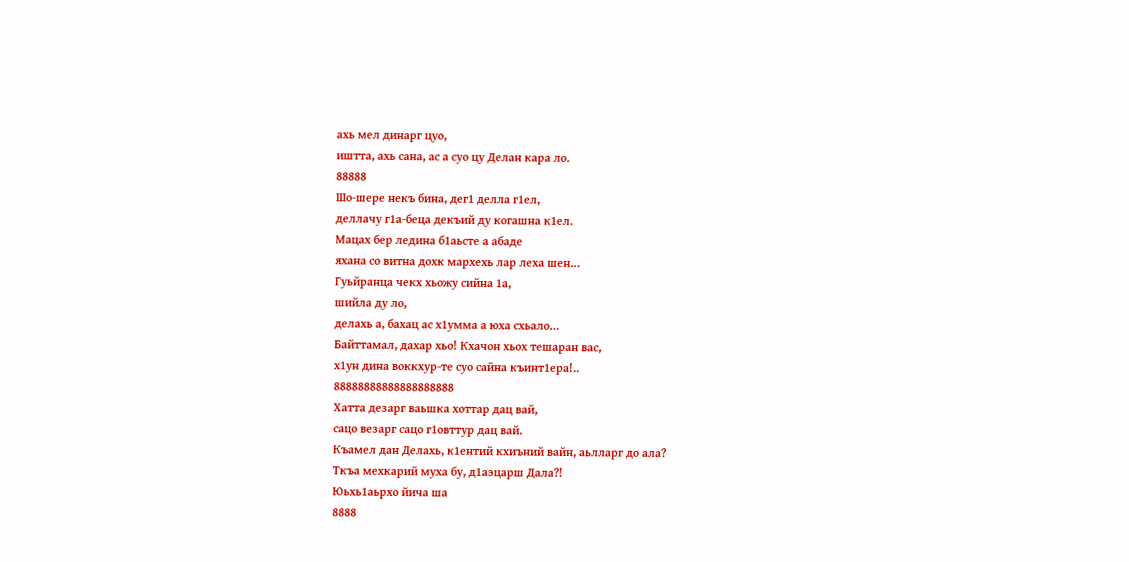ахь мел динарг цуо,
иштта, ахь сана, ас а суо цу Делан кара ло.
88888
Шо-шере некъ бина, дег1 делла г1ел,
деллачу г1а-беца декъий ду когашна к1ел.
Мацах бер ледина б1аьсте а абаде
яхана со витна дохк мархехь лар леха шен…
Гуьйранца чекх хьожу сийна 1а,
шийла ду ло,
делахь а, бахац ас х1умма а юха схьало…
Байттамал, дахар хьо! Кхачон хьох тешаран вас,
х1ун дина воккхур-те суо сайна къинт1ера!..
88888888888888888888
Хатта дезарг ваьшка хоттар дац вай,
сацо везарг сацо г1овттур дац вай.
Къамел дан Делахь, к1ентий кхиъний вайн, аьлларг до ала?
Ткъа мехкарий муха бу, д1аэцарш Дала?!
Юьхь1аьрхо йича ша
8888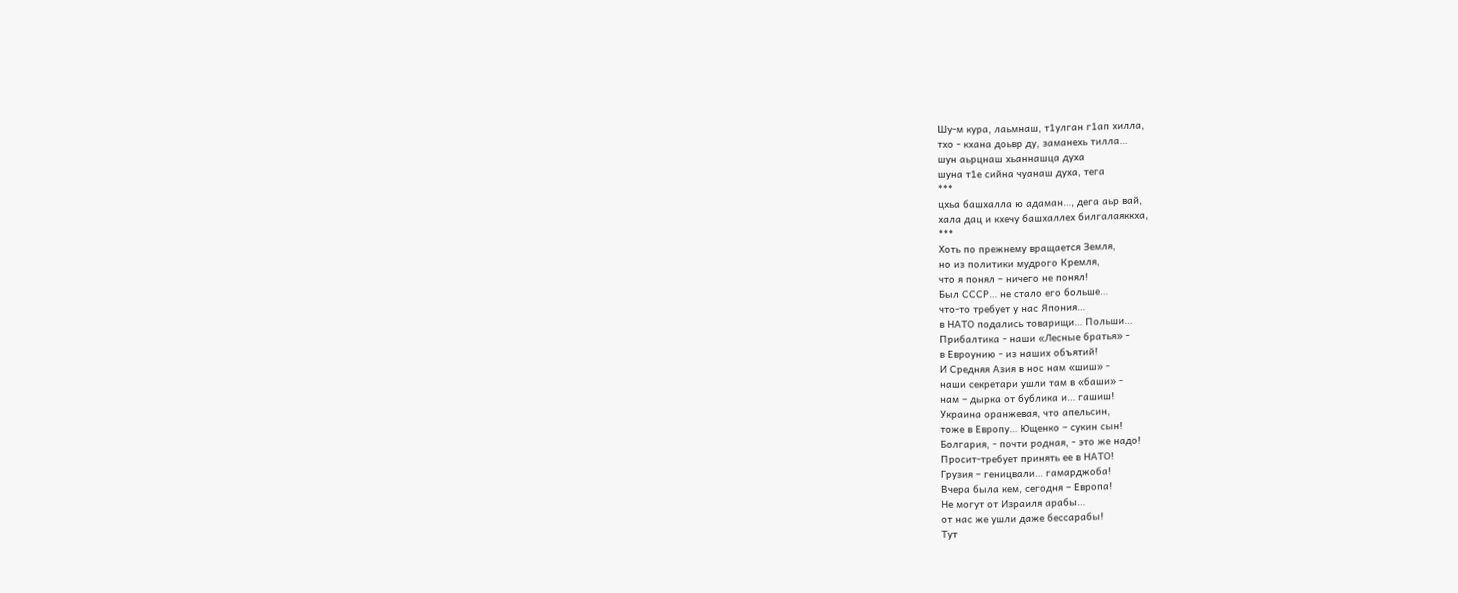Шу-м кура, лаьмнаш, т1улган г1ап хилла,
тхо - кхана доьвр ду, заманехь тилла…
шун аьрцнаш хьаннашца духа
шуна т1е сийна чуанаш духа, тега
***
цхьа башхалла ю адаман…, дега аьр вай,
хала дац и кхечу башхаллех билгалаяккха,
***
Хоть по прежнему вращается Земля,
но из политики мудрого Кремля,
что я понял – ничего не понял!
Был СССР… не стало его больше…
что-то требует у нас Япония…
в НАТО подались товарищи… Польши…
Прибалтика - наши «Лесные братья» -
в Евроунию - из наших объятий!
И Средняя Азия в нос нам «шиш» -
наши секретари ушли там в «баши» -
нам – дырка от бублика и… гашиш!
Украина оранжевая, что апельсин,
тоже в Европу… Ющенко – сукин сын!
Болгария, - почти родная, - это же надо!
Просит-требует принять ее в НАТО!
Грузия – геницвали… гамарджоба!
Вчера была кем, сегодня – Европа!
Не могут от Израиля арабы…
от нас же ушли даже бессарабы!
Тут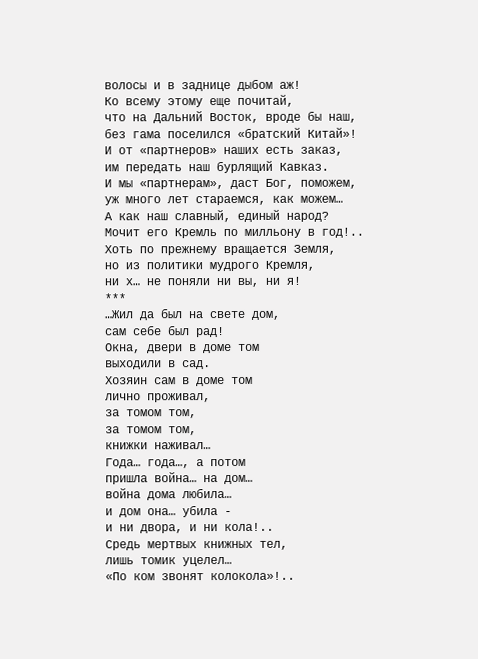волосы и в заднице дыбом аж!
Ко всему этому еще почитай,
что на Дальний Восток, вроде бы наш,
без гама поселился «братский Китай»!
И от «партнеров» наших есть заказ,
им передать наш бурлящий Кавказ.
И мы «партнерам», даст Бог, поможем,
уж много лет стараемся, как можем…
А как наш славный, единый народ?
Мочит его Кремль по милльону в год!..
Хоть по прежнему вращается Земля,
но из политики мудрого Кремля,
ни х… не поняли ни вы, ни я!
***
…Жил да был на свете дом,
сам себе был рад!
Окна, двери в доме том
выходили в сад.
Хозяин сам в доме том
лично проживал,
за томом том,
за томом том,
книжки наживал…
Года… года…, а потом
пришла война… на дом…
война дома любила…
и дом она… убила -
и ни двора, и ни кола!..
Средь мертвых книжных тел,
лишь томик уцелел…
«По ком звонят колокола»!..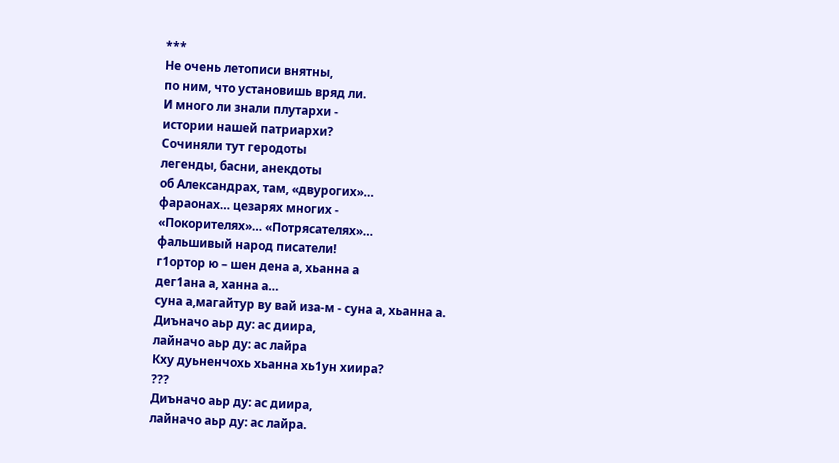***
Не очень летописи внятны,
по ним, что установишь вряд ли.
И много ли знали плутархи -
истории нашей патриархи?
Сочиняли тут геродоты
легенды, басни, анекдоты
об Александрах, там, «двурогих»…
фараонах… цезарях многих -
«Покорителях»… «Потрясателях»…
фальшивый народ писатели!
г1ортор ю – шен дена а, хьанна а
дег1ана а, ханна а…
суна а,магайтур ву вай иза-м - суна а, хьанна а.
Диъначо аьр ду: ас диира,
лайначо аьр ду: ас лайра
Кху дуьненчохь хьанна хь1ун хиира?
???
Диъначо аьр ду: ас диира,
лайначо аьр ду: ас лайра.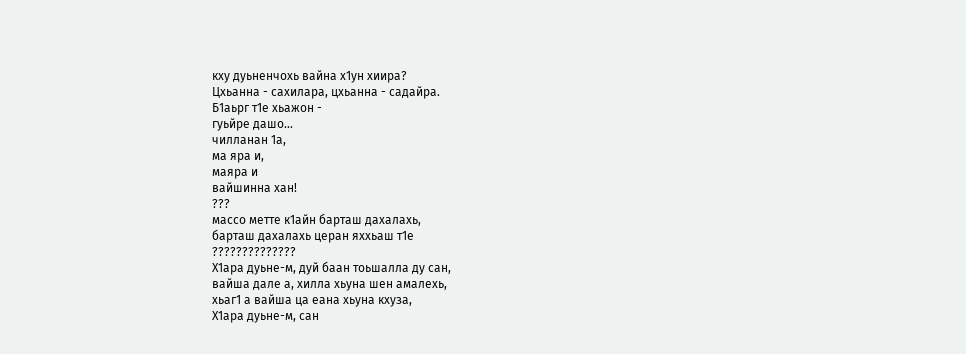кху дуьненчохь вайна х1ун хиира?
Цхьанна - сахилара, цхьанна - садайра.
Б1аьрг т1е хьажон -
гуьйре дашо...
чилланан 1а,
ма яра и,
маяра и
вайшинна хан!
???
массо метте к1айн барташ дахалахь,
барташ дахалахь церан яххьаш т1е
??????????????
Х1ара дуьне-м, дуй баан тоьшалла ду сан,
вайша дале а, хилла хьуна шен амалехь,
хьаг1 а вайша ца еана хьуна кхуза,
Х1ара дуьне-м, сан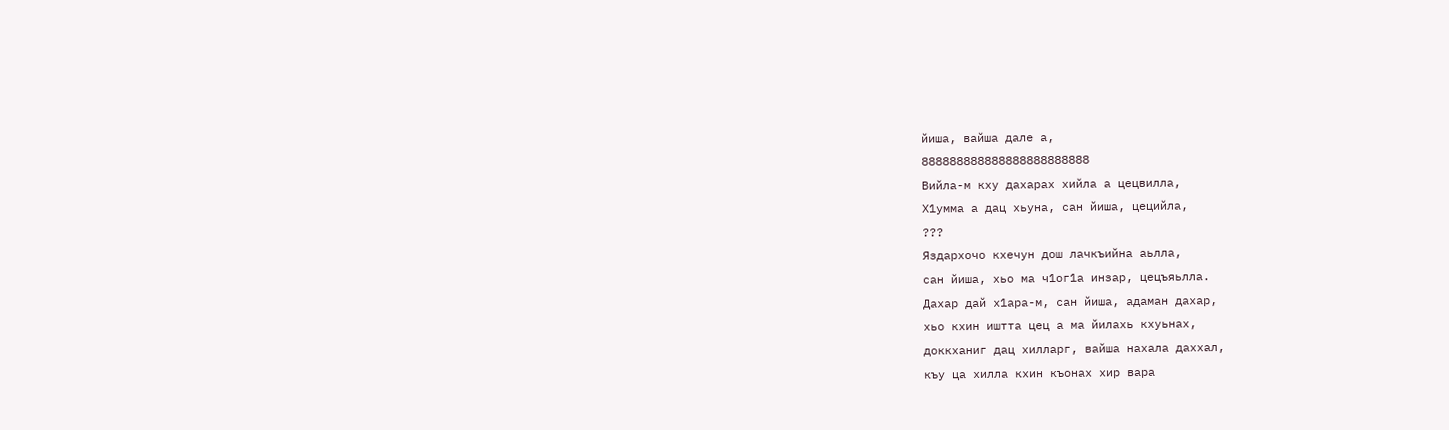йиша, вайша дале а,
888888888888888888888888
Вийла-м кху дахарах хийла а цецвилла,
Х1умма а дац хьуна, сан йиша, цецийла,
???
Яздархочо кхечун дош лачкъийна аьлла,
сан йиша, хьо ма ч1ог1а инзар, цецъяьлла.
Дахар дай х1ара-м, сан йиша, адаман дахар,
хьо кхин иштта цец а ма йилахь кхуьнах,
доккханиг дац хилларг, вайша нахала даххал,
къу ца хилла кхин къонах хир вара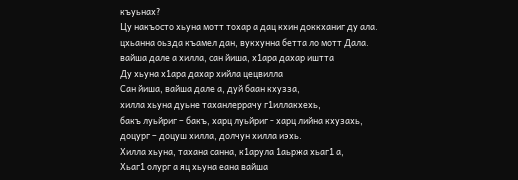къуьнах?
Цу накъосто хьуна мотт тохар а дац кхин доккханиг ду ала.
цхьанна оьзда къамел дан, вукхунна бетта ло мотт Дала.
вайша дале а хилла, сан йиша, х1ара дахар иштта
Ду хьуна х1ара дахар хийла цецвилла
Сан йиша, вайша дале а, дуй баан кхузза,
хилла хьуна дуьне таханлеррачу г1иллакхехь,
бакъ луьйриг – бакъ, харц луьйриг - харц лийна кхузахь,
доцург – доцуш хилла, долчун хилла иэхь.
Хилла хьуна, тахана санна, к1арула 1аьржа хьаг1 а,
Хьаг1 олург а яц хьуна еана вайша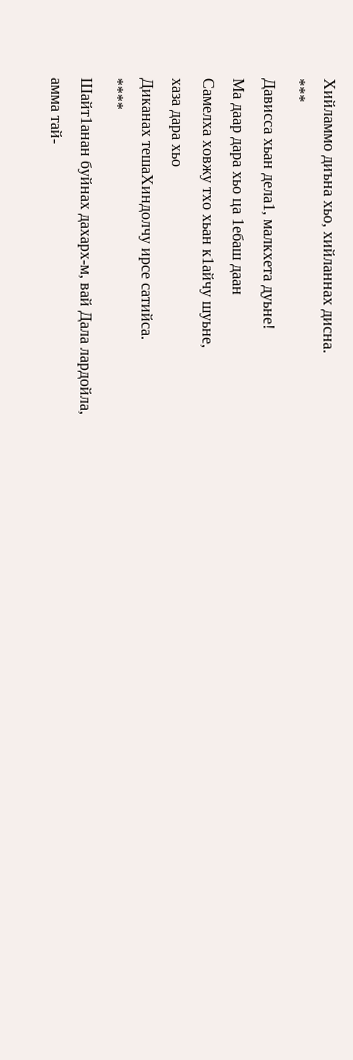Хийламмо диъна хьо, хийланнах дисна.
***
Дависса хьан дела1, малкхета дуьне!
Ма даар дара хьо ца 1ебаш даан
Самелха ховжу тхо хьан к1айчу шуьне,
хаза дара хьо
Диканах тешаХиндолчу ирсе сатийса.
****
Шайт1анан буйнах дахарх-м, вай Дала лардойла,
амма тай-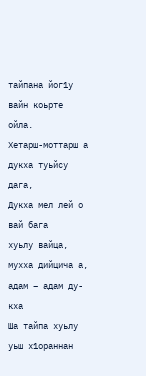тайпана йог1у вайн коьрте ойла.
Хетарш-моттарш а дукха туьйсу дага,
Дукха мел лей о вай бага
хуьлу вайца,
мухха дийцича а, адам – адам ду-кха
Ша тайпа хуьлу уьш х1ораннан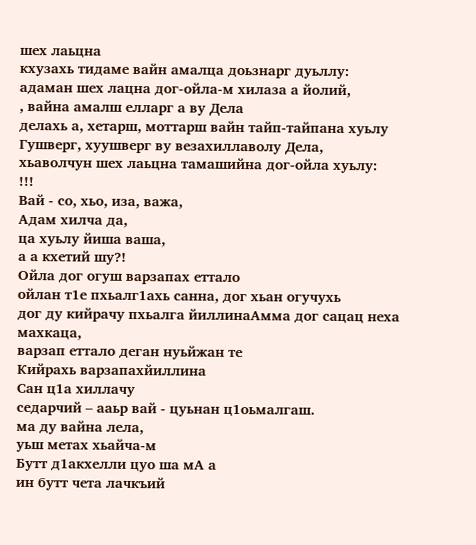шех лаьцна
кхузахь тидаме вайн амалца доьзнарг дуьллу:
адаман шех лацна дог-ойла-м хилаза а йолий,
, вайна амалш елларг а ву Дела
делахь а, хетарш, моттарш вайн тайп-тайпана хуьлу
Гушверг, хуушверг ву везахиллаволу Дела,
хьаволчун шех лаьцна тамашийна дог-ойла хуьлу:
!!!
Вай - со, хьо, иза, важа,
Адам хилча да,
ца хуьлу йиша ваша,
а а кхетий шу?!
Ойла дог огуш варзапах еттало
ойлан т1е пхьалг1ахь санна, дог хьан огучухь
дог ду кийрачу пхьалга йиллинаАмма дог сацац неха махкаца,
варзап еттало деган нуьйжан те
Кийрахь варзапахйиллина
Сан ц1а хиллачу
седарчий – ааьр вай - цуьнан ц1оьмалгаш.
ма ду вайна лела,
уьш метах хьайча-м
Бутт д1акхелли цуо ша мА а
ин бутт чета лачкъий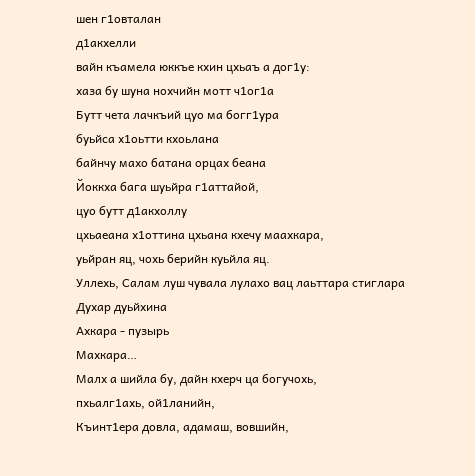шен г1овталан
д1акхелли
вайн къамела юккъе кхин цхьаъ а дог1у:
хаза бу шуна нохчийн мотт ч1ог1а
Бутт чета лачкъий цуо ма богг1ура
буьйса х1оьтти кхоьлана
байнчу махо батана орцах беана
Йоккха бага шуьйра г1аттайой,
цуо бутт д1акхоллу
цхьаеана х1оттина цхьана кхечу маахкара,
уьйран яц, чохь берийн куьйла яц.
Уллехь, Салам луш чувала лулахо вац лаьттара стиглара
Духар дуьйхина
Ахкара - пузырь
Махкара…
Малх а шийла бу, дайн кхерч ца богучохь,
пхьалг1ахь, ой1ланийн,
Къинт1ера довла, адамаш, вовшийн,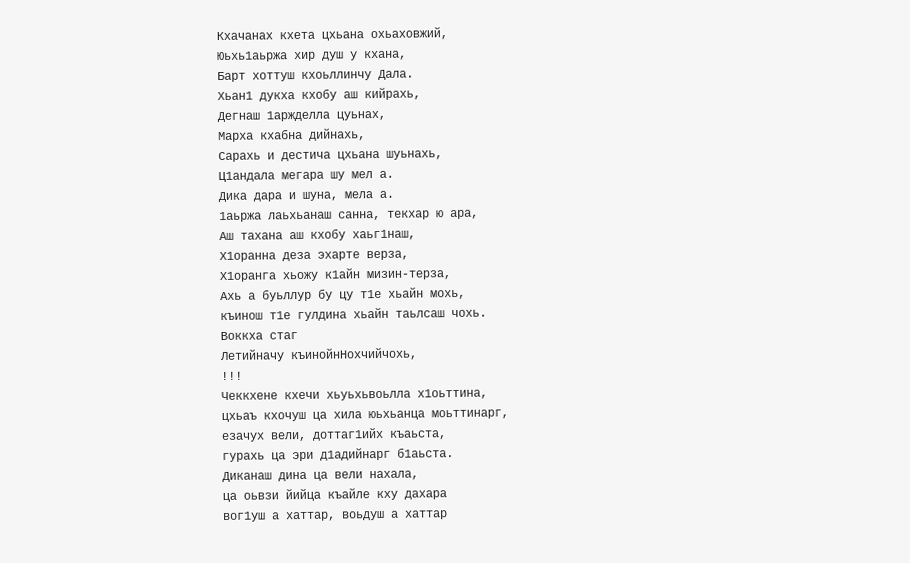Кхачанах кхета цхьана охьаховжий,
Юьхь1аьржа хир душ у кхана,
Барт хоттуш кхоьллинчу Дала.
Хьан1 дукха кхобу аш кийрахь,
Дегнаш 1аржделла цуьнах,
Марха кхабна дийнахь,
Сарахь и дестича цхьана шуьнахь,
Ц1андала мегара шу мел а.
Дика дара и шуна, мела а.
1аьржа лаьхьанаш санна, текхар ю ара,
Аш тахана аш кхобу хаьг1наш,
Х1оранна деза эхарте верза,
Х1оранга хьожу к1айн мизин-терза,
Ахь а буьллур бу цу т1е хьайн мохь,
къинош т1е гулдина хьайн таьлсаш чохь.
Воккха стаг
Летийначу къинойнНохчийчохь,
!!!
Чеккхене кхечи хьуьхьвоьлла х1оьттина,
цхьаъ кхочуш ца хила юьхьанца моьттинарг,
езачух вели, доттаг1ийх къаьста,
гурахь ца эри д1адийнарг б1аьста.
Диканаш дина ца вели нахала,
ца оьвзи йийца къайле кху дахара
вог1уш а хаттар, воьдуш а хаттар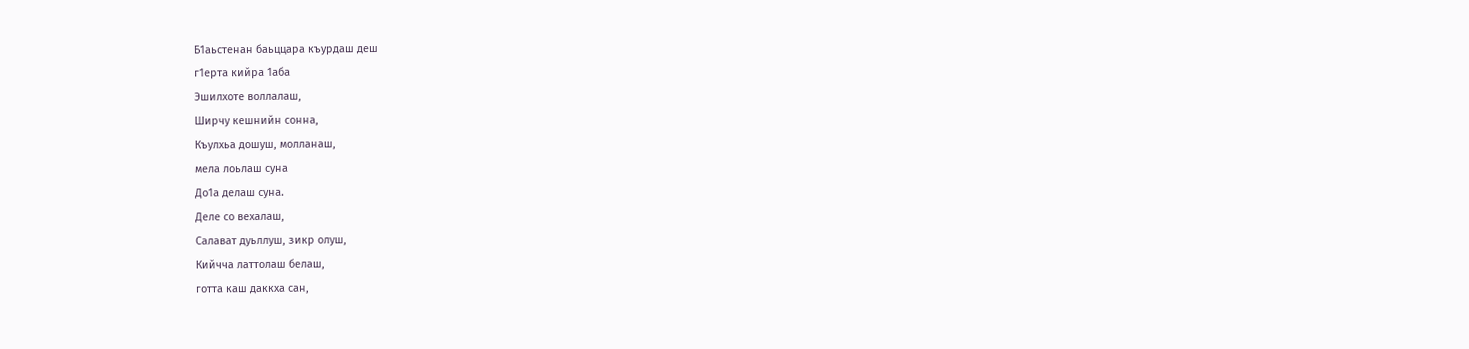Б1аьстенан баьццара къурдаш деш
г1ерта кийра 1аба
Эшилхоте воллалаш,
Ширчу кешнийн сонна,
Къулхьа дошуш, молланаш,
мела лоьлаш суна
До1а делаш суна.
Деле со вехалаш,
Салават дуьллуш, зикр олуш,
Кийчча латтолаш белаш,
готта каш даккха сан,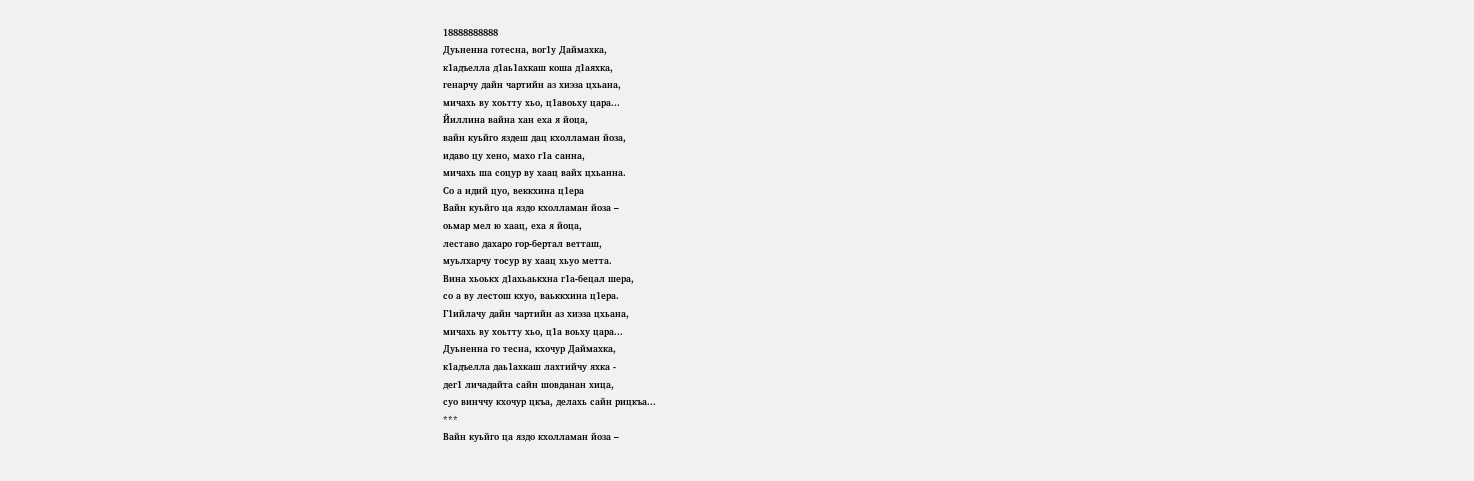18888888888
Дуьненна готесна, вог1у Даймахка,
к1адъелла д1аь1ахкаш коша д1аяхка,
генарчу дайн чартийн аз хиэза цхьана,
мичахь ву хоьтту хьо, ц1авоьху цара...
Йиллина вайна хан еха я йоца,
вайн куьйго яздеш дац кхолламан йоза,
идаво цу хено, махо г1а санна,
мичахь ша соцур ву хаац вайх цхьанна.
Со а идий цуо, веккхина ц1ера
Вайн куьйго ца яздо кхолламан йоза –
оьмар мел ю хаац, еха я йоца,
леставо дахаро гор-бертал ветташ,
муьлхарчу тосур ву хаац хьуо метта.
Вина хьоькх д1ахьаькхна г1а-бецал шера,
со а ву лестош кхуо, ваьккхина ц1ера.
Г1ийлачу дайн чартийн аз хиэза цхьана,
мичахь ву хоьтту хьо, ц1а воьху цара...
Дуьненна го тесна, кхочур Даймахка,
к1адъелла даь1ахкаш лахтийчу яхка -
дег1 личадайта сайн шовданан хица,
суо винччу кхочур цкъа, делахь сайн рицкъа...
***
Вайн куьйго ца яздо кхолламан йоза –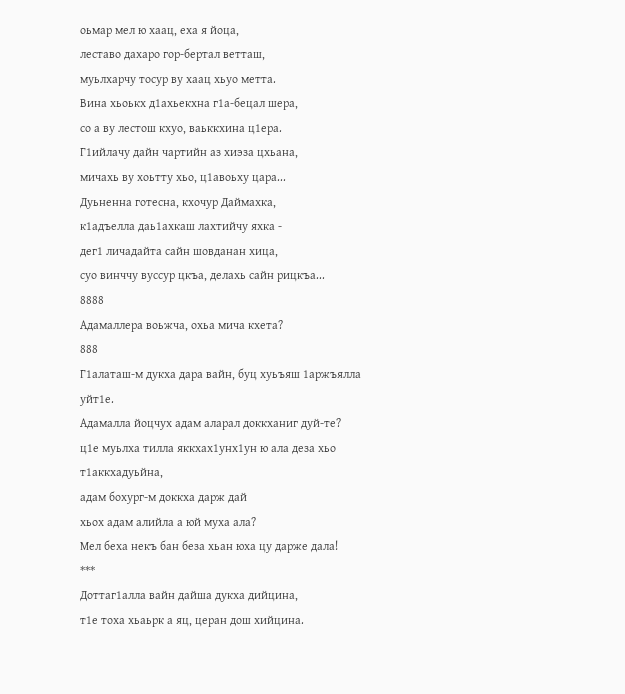оьмар мел ю хаац, еха я йоца,
леставо дахаро гор-бертал ветташ,
муьлхарчу тосур ву хаац хьуо метта.
Вина хьоькх д1ахьекхна г1а-бецал шера,
со а ву лестош кхуо, ваьккхина ц1ера.
Г1ийлачу дайн чартийн аз хиэза цхьана,
мичахь ву хоьтту хьо, ц1авоьху цара...
Дуьненна готесна, кхочур Даймахка,
к1адъелла даь1ахкаш лахтийчу яхка -
дег1 личадайта сайн шовданан хица,
суо винччу вуссур цкъа, делахь сайн рицкъа...
8888
Адамаллера воьжча, охьа мича кхета?
888
Г1алаташ-м дукха дара вайн, буц хуьъяш 1аржъялла уйт1е.
Адамалла йоцчух адам аларал доккханиг дуй-те?
ц1е муьлха тилла яккхах1унх1ун ю ала деза хьо т1аккхадуьйна,
адам бохург-м доккха дарж дай
хьох адам алийла а юй муха ала?
Мел беха некъ бан беза хьан юха цу дарже дала!
***
Доттаг1алла вайн дайша дукха дийцина,
т1е тоха хьаьрк а яц, церан дош хийцина.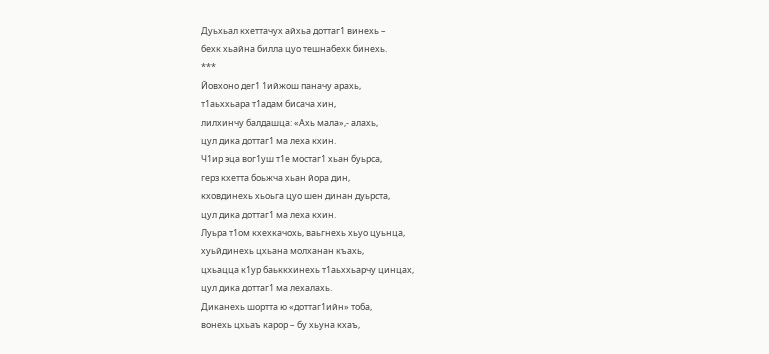Дуьхьал кхеттачух айхьа доттаг1 винехь –
бехк хьайна билла цуо тешнабехк бинехь.
***
Йовхоно дег1 1ийжош паначу арахь,
т1аьххьара т1адам бисача хин,
лилхинчу балдашца: «Ахь мала»,- алахь,
цул дика доттаг1 ма леха кхин.
Ч1ир эца вог1уш т1е мостаг1 хьан буьрса,
герз кхетта боьжча хьан йора дин,
кховдинехь хьоьга цуо шен динан дуьрста,
цул дика доттаг1 ма леха кхин.
Луьра т1ом кхехкачохь, ваьгнехь хьуо цуьнца,
хуьйдинехь цхьана молханан къахь,
цхьацца к1ур баьккхинехь т1аьххьарчу цинцах,
цул дика доттаг1 ма лехалахь.
Диканехь шортта ю «доттаг1ийн» тоба,
вонехь цхьаъ карор – бу хьуна кхаъ,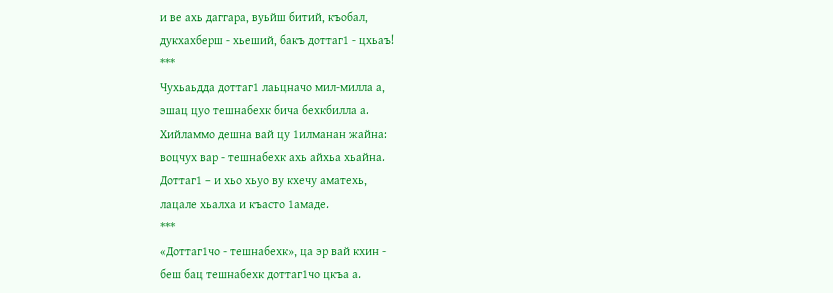и ве ахь даггара, вуьйш битий, къобал,
дукхахберш - хьеший, бакъ доттаг1 - цхьаъ!
***
Чухьаьдда доттаг1 лаьцначо мил-милла а,
эшац цуо тешнабехк бича бехкбилла а.
Хийламмо дешна вай цу 1илманан жайна:
воцчух вар - тешнабехк ахь айхьа хьайна.
Доттаг1 – и хьо хьуо ву кхечу аматехь,
лацале хьалха и къасто 1амаде.
***
«Доттаг1чо - тешнабехк», ца эр вай кхин -
беш бац тешнабехк доттаг1чо цкъа а.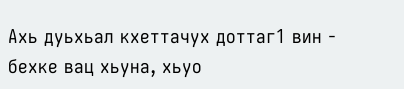Ахь дуьхьал кхеттачух доттаг1 вин -
бехке вац хьуна, хьуо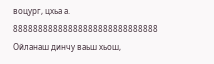воцург, цхьа а.
88888888888888888888888888888
Ойланаш динчу ваьш хьош,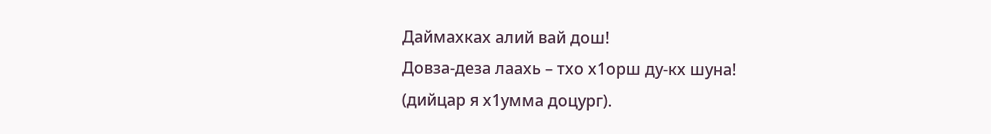Даймахках алий вай дош!
Довза-деза лаахь – тхо х1орш ду-кх шуна!
(дийцар я х1умма доцург).